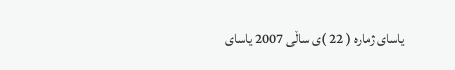یاسای ژماره‌ ( 22 )ی ساڵی 2007 یاسای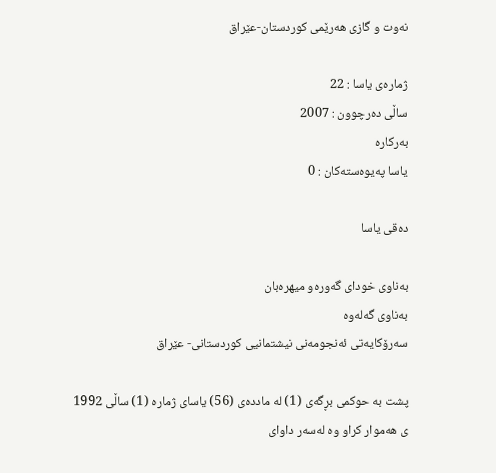نه‌وت و گازی هه‌رێمی كوردستان-عێراق

ژمارەی یاسا : 22
ساڵی دەرچوون : 2007
بەرکارە
یاسا پەیوەستەکان : 0

دەقی یاسا

به‌ناوی خودای گه‌وره‌و میهره‌بان
به‌ناوی گه‌له‌وه‌
سه‌رۆكایه‌تی ئه‌نجومه‌نی نیشتمانیی كوردستانی- عێراق

پشت به‌ حوكمی بڕگه‌ی (1) له‌ مادده‌ی (56) یاسای ژماره‌ (1) ساڵی 1992 ی هه‌موار كراو وه‌ له‌سه‌ر داوای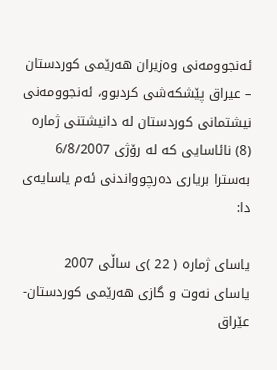ئه‌نجوومه‌نی وه‌زیران هه‌رێمی كوردستان – عیراق پێشكه‌شی كردبوو، ئه‌نجوومه‌نی نیشتمانی كوردستان له‌ دانیشتنی ژماره‌ (8) نائاسایی كه‌ له‌ رۆژی 6/8/2007 به‌سترا بریاری ده‌رچوواندنی ئه‌م یاسایه‌ی دا:

یاسای ژماره‌ ( 22 )ی ساڵی 2007
یاسای نه‌وت و گازی هه‌رێمی كوردستان-عێراق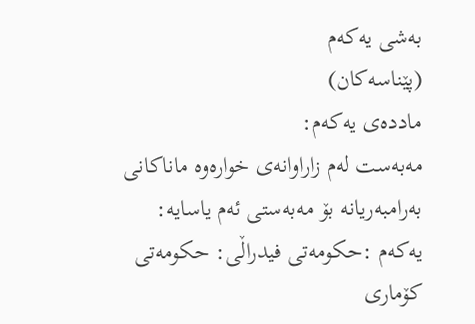به‌شی یه‌كه‌م
(پێناسه‌كان)
مادده‌ی یه‌كه‌م:
مه‌به‌ست له‌م زاراوانه‌ی خواره‌وه‌ ماناكانی به‌رامبه‌ریانه‌ بۆ مه‌به‌ستی ئه‌م یاسایه‌:
یه‌كه‌م :حكومه‌تی فیدراڵی: حكومه‌تی كۆماری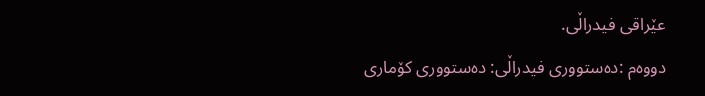عێراقی فیدراڵی.
دووه‌م :ده‌ستووری فیدراڵی: ده‌ستووری كۆماری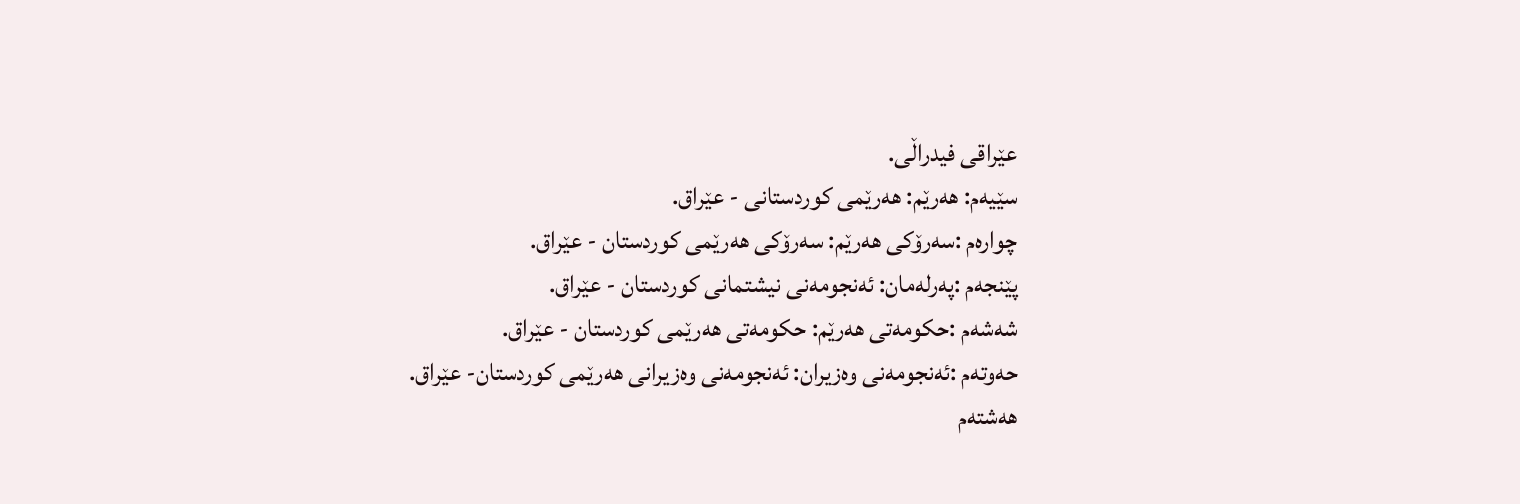عێراقی فیدراڵی.
سێیه‌م: هه‌رێم: هه‌رێمی كوردستانی - عێراق.
چواره‌م :سه‌رۆكی هه‌رێم: سه‌رۆكی هه‌رێمی كوردستان - عێراق.
پێنجه‌م :په‌رله‌مان: ئه‌نجومه‌نی نیشتمانی كوردستان - عێراق.
شه‌شه‌م :حكومه‌تی هه‌رێم: حكومه‌تی هه‌رێمی كوردستان - عێراق.
حه‌وته‌م :ئه‌نجومه‌نی وه‌زیران: ئه‌نجومه‌نی وه‌زیرانی هه‌رێمی كوردستان- عێراق.
هه‌شته‌م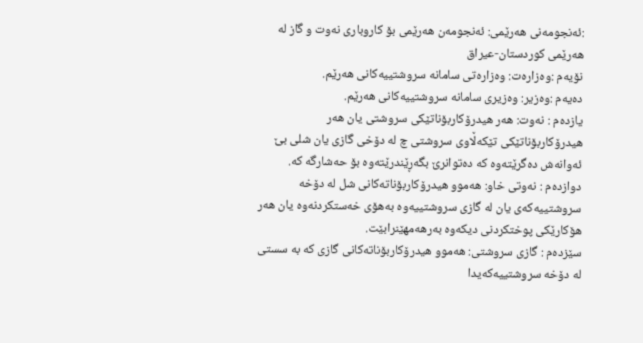:ئه‌نجومه‌نی هه‌رێمی: ئه‌نجومه‌ن هه‌رێمی بۆ كاروباری نه‌وت و گاز له‌ هه‌رێمی كوردستان-عیراق
نۆیه‌م :وه‌زاره‌ت: وه‌زاره‌تی سامانه‌ سروشتییه‌كانی هه‌رێم.
ده‌یه‌م :وه‌زیر: وه‌زیری سامانه‌ سروشتییه‌كانی هه‌رێم.
یازده‌م : نه‌وت: هه‌ر هیدرۆكاربۆناتێكی سروشتی یان هه‌ر هیدرۆكاربۆناتێكی تێكه‌ڵاوی سروشتی چ له‌ دۆخی گازی یان شلی بێ ئه‌وانه‌ش ده‌گرێته‌وه‌ كه‌ ده‌توانرێ بگه‌ڕێندرێته‌وه‌ بۆ حه‌شارگه‌ كه‌.
دوازده‌م : نه‌وتی خاو: هه‌موو هیدرۆكاربۆناته‌كانی شل له‌ دۆخه‌ سروشتییه‌كه‌ی یان له‌ گازی سروشتییه‌وه‌ به‌هۆی خه‌ستكردنه‌وه‌ یان هه‌ر هۆكارێكی پوختكردنی دیكه‌وه‌ به‌رهه‌مهێنرابێت.
سێزده‌م : گازی سروشتی: هه‌موو هیدرۆكاربۆناته‌كانی گازی كه‌ به‌ سستی له‌ دۆخه‌ سروشتییه‌كه‌یدا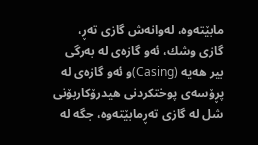مابێته‌وه‌، له‌وانه‌ش گازی ته‌ڕ، گازی وشك، ئه‌و گازه‌ی له‌ به‌رگی بیر هه‌یه‌ (Casing)و ئه‌و گازه‌ی له‌ پڕۆسه‌ی پوختكردنی هیدرۆكاربۆنی شل له‌ گازی ته‌ڕمابێته‌وه‌، جگه‌ له‌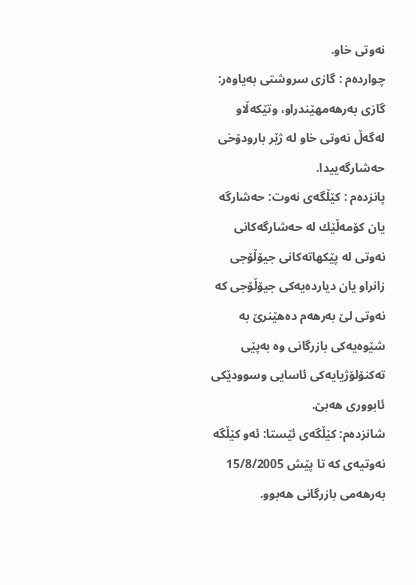نه‌وتی خاو.
چوارده‌م : گازی سروشتی به‌یاوه‌ر: گازی به‌رهه‌مهێندراو، وتێكه‌ڵاو له‌گه‌ڵ نه‌وتی خاو له‌ ژێر بارودۆخی حه‌شارگه‌ییدا.
پانزده‌م : كێڵگه‌ی نه‌وت: حه‌شارگه‌ یان كۆمه‌ڵێك له‌ حه‌شارگه‌كانی نه‌وتی له‌ پێكهاته‌كانی جیۆڵۆجی زانراو یان دیارده‌یه‌كی جیۆڵۆجی كه‌ نه‌وتی لێ به‌رهه‌م ده‌هێنرێ به‌ شێوه‌یه‌كی بازرگانی وه‌ به‌پێی ته‌كنۆلۆژیایه‌كی ئاسایی وسوودێكی ئابووری هه‌بێ.
شانزده‌م: كێڵگه‌ی ئێستا: ئه‌و كێڵگه‌ نه‌وتیه‌ی كه‌ تا پێش 15/8/2005 به‌رهه‌می بازرگانی هه‌بوو.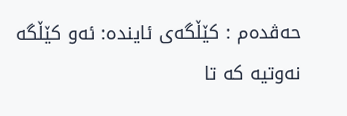حه‌ڤده‌م : كێڵگه‌ی ئاینده‌: ئه‌و كێڵگه‌ نه‌وتیه‌ كه‌ تا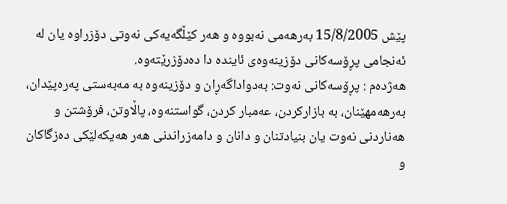پێش 15/8/2005 به‌رهه‌می نه‌بووه‌ و هه‌ر كێڵگه‌یه‌كی نه‌وتی دۆزراوه‌ یان له‌ ئه‌نجامی پڕۆسه‌كانی دۆزینه‌وه‌ی ئاینده‌ دا ده‌دۆزرێته‌وه‌.
هه‌ژده‌م : پڕۆسه‌كانی نه‌وت: به‌دواداگه‌ڕان و دۆزینه‌وه‌ به‌ مه‌به‌ستی په‌ره‌پێدان، به‌رهه‌مهێنان، به‌ بازاركردن، عه‌مبار كردن، گواستنه‌وه‌، پاڵاوتن، فرۆشتن و هه‌ناردنی نه‌وت یان بنیادتنان و دانان و دامه‌زراندنی هه‌ر هه‌یكه‌لێكی ده‌زگاكان و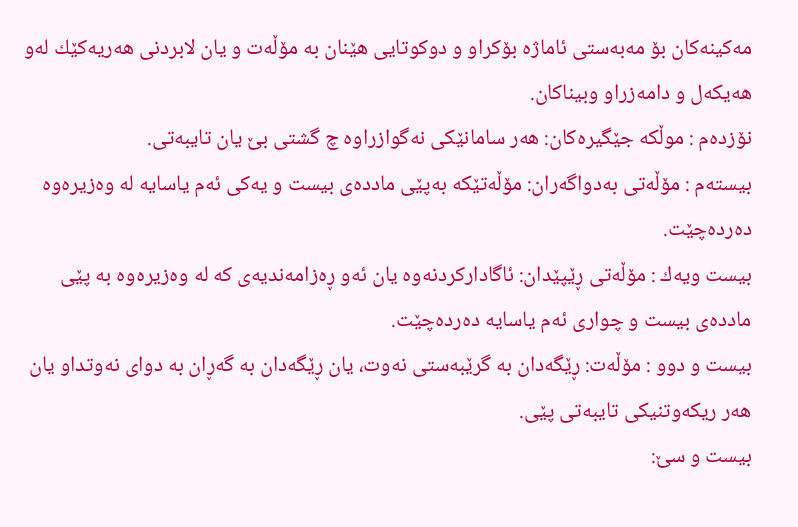مه‌كینه‌كان بۆ مه‌به‌ستی ئاماژه‌ بۆكراو و دوكوتایی هێنان به‌ مۆڵه‌ت و یان لابردنی هه‌ریه‌كێك له‌و هه‌یكه‌ل و دامه‌زراو وبیناكان.
نۆزده‌م : موڵكه‌ جێگیره‌كان: هه‌ر سامانێكی نه‌گوازراوه‌ چ گشتی بێ یان تایبه‌تی.
بیسته‌م : مۆڵه‌تی به‌دواگه‌ران: مۆڵه‌تێكه‌ به‌پێی مادده‌ی بیست و یه‌كی ئه‌م یاسایه‌ له‌ وه‌زیره‌وه‌ ده‌رده‌چێت.
بیست ویه‌ك : مۆڵه‌تی ڕێپێدان: ئاگاداركردنه‌وه‌ یان ئه‌و ڕه‌زامه‌ندیه‌ی كه‌ له‌ وه‌زیره‌وه‌ به‌ پێی مادده‌ی بیست و چواری ئه‌م یاسایه‌ ده‌رده‌چێت.
بیست و دوو : مۆڵه‌ت: ڕێگه‌دان به‌ گرێبه‌ستی نه‌وت، یان ڕێگه‌دان به‌ گه‌ڕان به‌ دوای نه‌وتداو یان هه‌ر ریكه‌وتنیكی تایبه‌تی پێی.
بیست و سێ: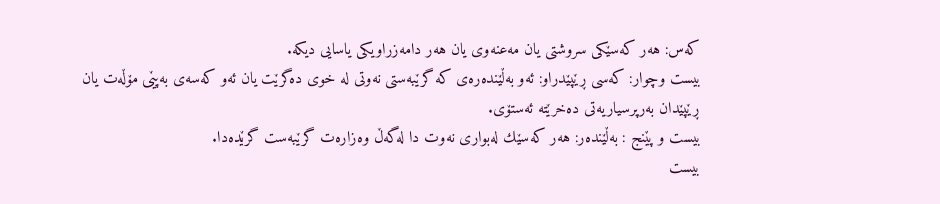كه‌س: هه‌ر كه‌سێكی سروشتی یان مه‌عنه‌وی یان هه‌ر دامه‌زراویكی یاسایی دیكه‌.
بیست وچوار: كه‌سی ڕێپێدراو: ئه‌و به‌ڵێنده‌ره‌ی كه‌ گرێبه‌ستی نه‌وتی له‌ خوی ده‌گرێت یان ئه‌و كه‌سه‌ی به‌پێی مۆڵه‌ت یان ڕێپێدان به‌رپرسیاریه‌تی ده‌خرێته‌ ئه‌ستۆی.
بیست و پێنج : به‌ڵێنده‌ر: هه‌ر كه‌سێك له‌بواری نه‌وت دا له‌گه‌ڵ وه‌زاره‌ت گرێبه‌ست گرێده‌دا.
بیست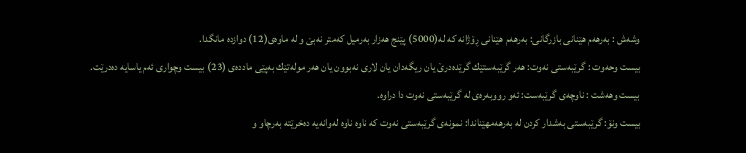وشه‌ش : به‌رهه‌م هێنانی بازرگانی: به‌رهه‌م هێنانی ڕۆژانه‌ كه‌ له‌(5000) پێنج هه‌زار به‌رمیل كه‌متر نه‌بێ و له‌ ماوه‌ی(12) دوازده‌ مانگدا.
بیست وحه‌وت : گرێبه‌ستی نه‌وت: هه‌ر گرێبه‌ستێك گرێده‌درێ یان ریگه‌دان یان لاری نه‌بوون یان هه‌ر موله‌تێك به‌پێی مادده‌ی (23) بیست وچواری ئه‌م یاسایه‌ ده‌درێت.
بیست وهه‌شت : ناوچه‌ی گرێبه‌ست: ئه‌و رووبه‌ره‌ی له‌ گرێبه‌ستی نه‌وت دا دراوه‌.
بیست ونۆ: گرێبه‌ستی به‌شدار كردن له‌ به‌رهه‌مهێناندا: نمونه‌ی گرێبه‌ستی نه‌وت كه‌ ناوه‌ ناوه‌ له‌وانه‌یه‌ ده‌خرێته‌ به‌رچاو و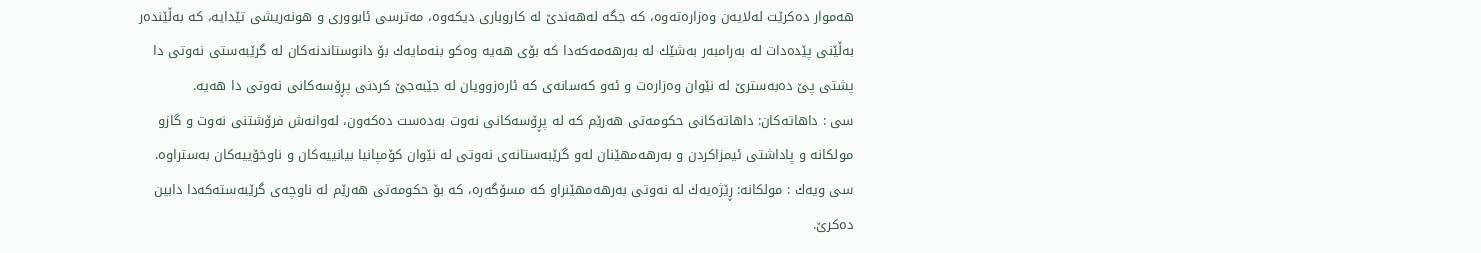هه‌موار ده‌كرێت له‌لایه‌ن وه‌زاره‌ته‌وه‌، كه‌ جگه‌ له‌هه‌ندێ له‌ كاروباری دیكه‌وه‌، مه‌ترسی ئابووری و هونه‌ریشی تێدایه‌، كه‌ به‌ڵێنده‌ر به‌ڵێنی پێده‌دات له‌ به‌رامبه‌ر به‌شێك له‌ به‌رهه‌مه‌كه‌دا كه‌ بۆی هه‌یه‌ وه‌كو بنه‌مایه‌ك بۆ دانوستاندنه‌كان له‌ گرێبه‌ستی نه‌وتی دا پشتی پێ ده‌به‌سترێ له‌ نێوان وه‌زاره‌ت و ئه‌و كه‌سانه‌ی كه‌ ئاره‌زوویان له‌ جێبه‌جێ كردنی پڕۆسه‌كانی نه‌وتی دا هه‌یه‌.
سی : داهاته‌كان: داهاته‌كانی حكومه‌تی هه‌رێم كه‌ له‌ پڕۆسه‌كانی نه‌وت به‌ده‌ست ده‌كه‌ون، له‌وانه‌ش فرۆشتنی نه‌وت و گازو مولكانه‌ و پاداشتی ئیمزاكردن و به‌رهه‌مهێنان له‌و گرێبه‌ستانه‌ی نه‌وتی له‌ نێوان كۆمپانیا بیانییه‌كان و ناوخۆییه‌كان به‌ستراوه‌.
سی ویه‌ك : مولكانه‌: ڕێژه‌یه‌ك له‌ نه‌وتی به‌رهه‌مهێنراو كه‌ مسۆگه‌ره‌، كه‌ بۆ حكومه‌تی هه‌رێم له‌ ناوچه‌ی گرێبه‌سته‌كه‌دا دابین ده‌كرێ.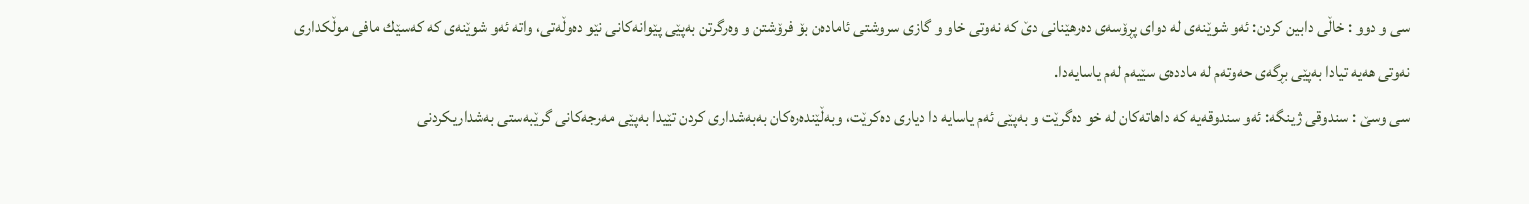سی و دوو : خاڵی دابین كردن: ئه‌و شوێنه‌ی له‌ دوای پڕۆسه‌ی ده‌رهێنانی دێ كه‌ نه‌وتی خاو و گازی سروشتی ئاماده‌ن بۆ فرۆشتن و وه‌رگرتن به‌پێی پێوانه‌كانی نێو ده‌وڵه‌تی، واته‌ ئه‌و شوێنه‌ی كه‌ كه‌سێك مافی موڵكداری نه‌وتی هه‌یه‌ تیادا به‌پێی بڕگه‌ی حه‌وته‌م له‌ مادده‌ی سێیه‌م له‌م یاسایه‌دا.
سی وسێ : سندوقی ژینگه‌: ئه‌و سندوقه‌یه‌ كه‌ داهاته‌كان له‌ خو ده‌گرێت و به‌پێی ئه‌م یاسایه‌ دا دیاری ده‌كرێت، وبه‌ڵێنده‌ره‌كان به‌به‌شداری كردن تێیدا به‌پێی مه‌رجه‌كانی گرێبه‌ستی به‌شداریكردنی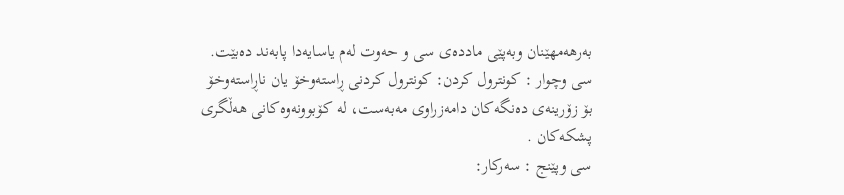به‌رهه‌مهێنان وبه‌پێی مادده‌ی سی و حه‌وت له‌م یاسایه‌دا پابه‌ند ده‌بێت.
سی وچوار : كونترول كردن: كونترول كردنی ڕاسته‌وخۆ یان ناڕاسته‌وخۆ بۆ زۆرینه‌ی ده‌نگه‌كان دامه‌زراوی مه‌به‌ست، له‌ كۆبوونه‌وه‌كانی هه‌ڵگری پشكه‌كان .
سی وپێنج : سه‌ركار: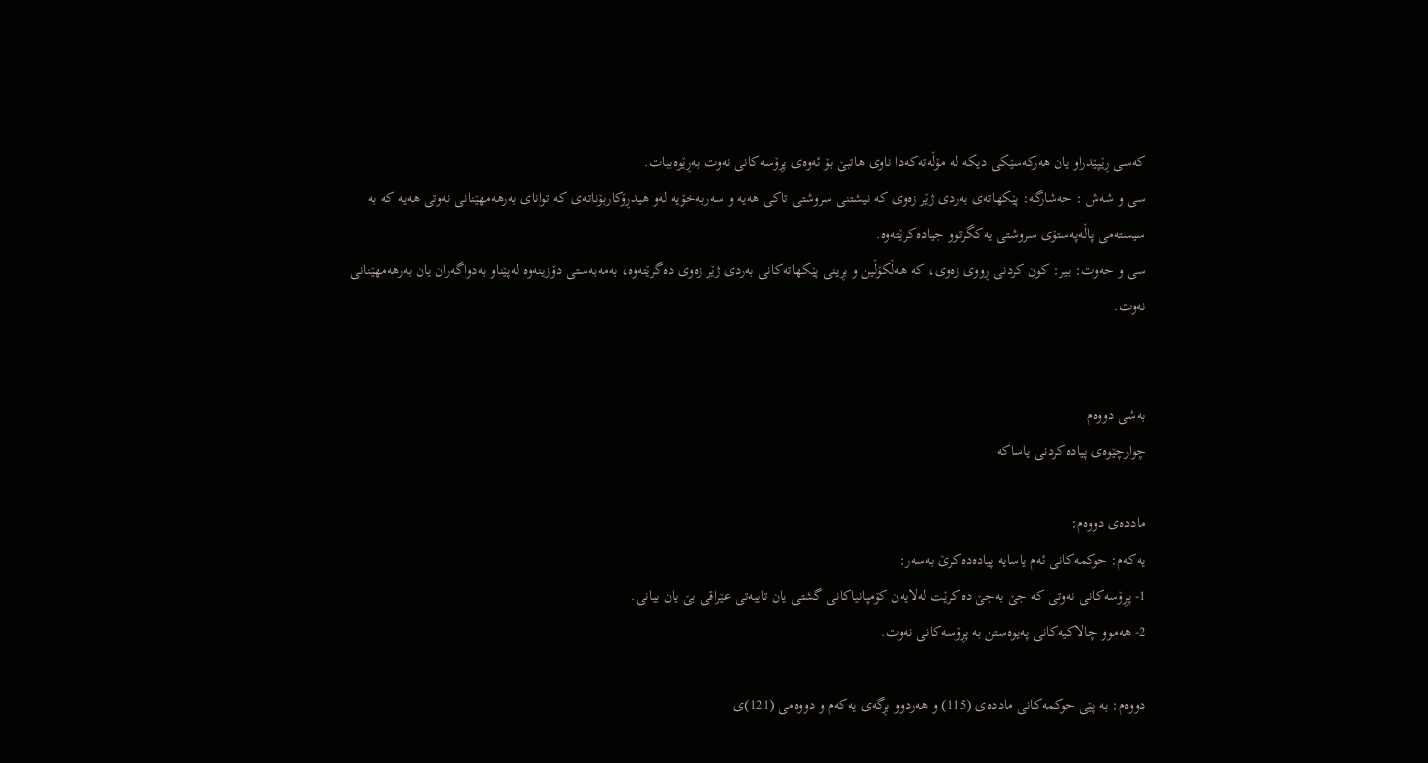كه‌سی ڕێپێدراو یان هه‌ركه‌سێكی دیكه‌ له‌ مۆڵه‌ته‌كه‌دا ناوی هاتبێ بۆ ئه‌وه‌ی پڕۆسه‌كانی نه‌وت به‌ڕێوه‌ببات.
سی و شه‌ش : حه‌شارگه‌: پێكهاته‌ی به‌ردی ژێر زه‌وی كه‌ نیشتنی سروشتی تاكی هه‌یه‌ و سه‌ربه‌خۆیه‌ له‌و هیدڕۆكاربۆناته‌ی كه‌ توانای به‌رهه‌مهێنانی نه‌وتی هه‌یه‌ كه‌ به‌ سیسته‌می پاڵه‌په‌ستۆی سروشتی یه‌كگرتوو جیاده‌كرێته‌وه‌.
سی و حه‌وت: بیر: كون كردنی ڕووی زه‌وی، كه‌ هه‌ڵكۆڵین و بڕینی پێكهاته‌كانی به‌ردی ژێر زه‌وی ده‌گرێته‌وه‌، به‌مه‌به‌ستی دۆزینه‌وه‌ له‌پێناو به‌دواگه‌ران یان به‌رهه‌مهێنانی نه‌وت.


به‌شی دووه‌م
چوارچێوه‌ی پیاده‌كردنی یاساكه‌

مادده‌ی دووه‌م:
یه‌كه‌م: حوكمه‌كانی ئه‌م یاسایه‌ پیاده‌ده‌كرێ به‌سه‌ر:
1- پڕۆسه‌كانی نه‌وتی كه‌ جێ به‌جێ ده‌كرێت له‌لایه‌ن كۆمپانیاكانی گشتی یان تایبه‌تی عێراقی بێ یان بیانی.
2- هه‌موو چالاكیه‌كانی په‌یوه‌ستن به‌ پڕۆسه‌كانی نه‌وت.

دووه‌م: به‌ پێی حوكمه‌كانی مادده‌ی (115) و هه‌ردوو بڕگه‌ی یه‌كه‌م و دووه‌می (121)ی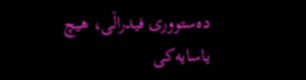ده‌ستووری فیدراڵی، هیچ یاسایه‌كی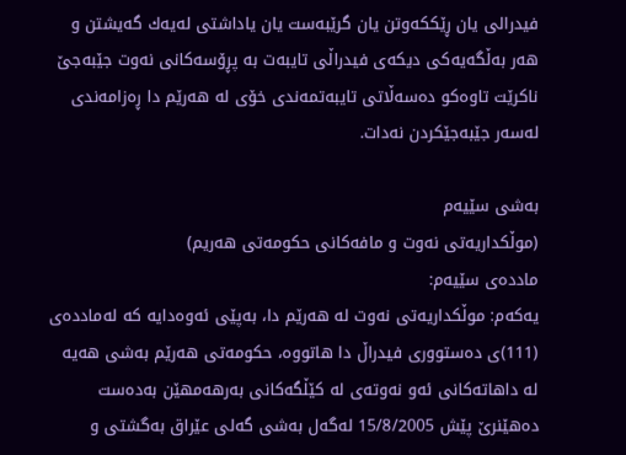فیدرالی یان ڕێككه‌وتن یان گرێبه‌ست یان یاداشتی له‌یه‌ك گه‌یشتن و هه‌ر به‌ڵگه‌یه‌كی دیكه‌ی فیدراڵی تایبه‌ت به‌ پڕۆسه‌كانی نه‌وت جێبه‌جێ ناكرێت تاوه‌كو ده‌سه‌ڵاتی تایبه‌تمه‌ندی خۆی له‌ هه‌رێم دا ڕه‌زامه‌ندی له‌سه‌ر جێبه‌جێكردن نه‌دات.

به‌شی سێیه‌م
(موڵكداریه‌تی نه‌وت و مافه‌كانی حكومه‌تی هه‌ریم)
مادده‌ی سێیه‌م:
یه‌كه‌م: موڵكداریه‌تی نه‌وت له‌ هه‌رێم دا، به‌پێی ئه‌وه‌دایه‌ كه‌ له‌مادده‌ی (111)ی ده‌ستووری فیدراڵ دا هاتووه‌، حكومه‌تی هه‌رێم به‌شی هه‌یه‌ له‌ داهاته‌كانی ئه‌و نه‌وته‌ی له‌ كێڵگه‌كانی به‌رهه‌مهێن به‌ده‌ست ده‌هێنرێ پێش 15/8/2005 له‌گه‌ل به‌شی گه‌لی عێراق به‌گشتی و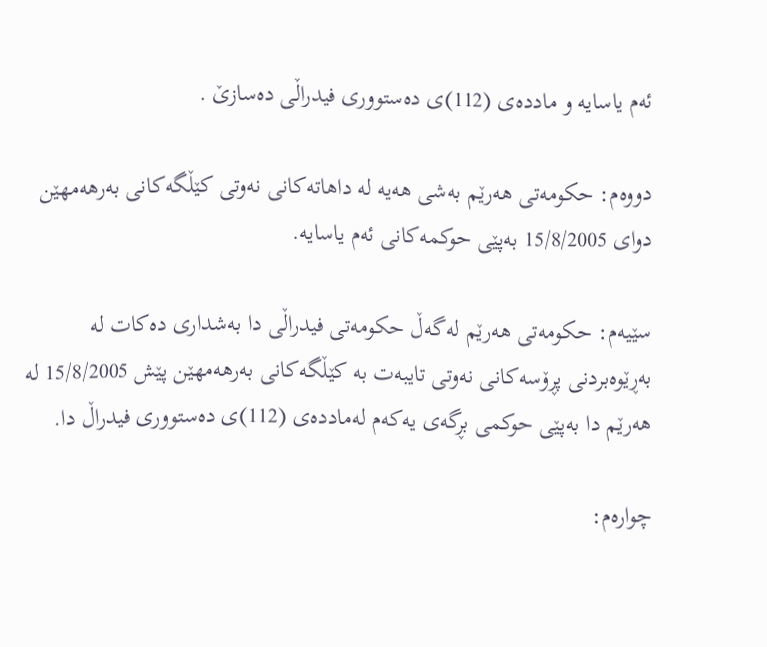ئه‌م یاسایه‌ و مادده‌ی (112)ی ده‌ستووری فیدراڵی ده‌سازێ .

دووه‌م: حكومه‌تی هه‌رێم به‌شی هه‌یه‌ له‌ داهاته‌كانی نه‌وتی كێڵگه‌كانی به‌رهه‌مهێن دوای 15/8/2005 به‌پێی حوكمه‌كانی ئه‌م یاسایه‌.

سێیه‌م: حكومه‌تی هه‌رێم له‌گه‌ڵ حكومه‌تی فیدراڵی دا به‌شداری ده‌كات له‌ به‌ڕێوه‌بردنی پڕۆسه‌كانی نه‌وتی تایبه‌ت به‌ كێڵگه‌كانی به‌رهه‌مهێن پێش 15/8/2005 له‌ هه‌رێم دا به‌پێی حوكمی بڕگه‌ی یه‌كه‌م له‌مادده‌ی (112)ی ده‌ستووری فیدراڵ دا.

چواره‌م: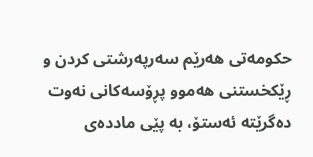حكومه‌تی هه‌رێم سه‌رپه‌رشتی كردن و ڕێكخستنی هه‌موو پڕۆسه‌كانی نه‌وت ده‌گرێته‌ ئه‌ستۆ، به‌ پێی مادده‌ی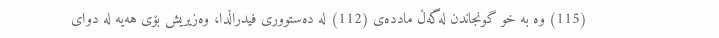(115) وه‌ به‌ خو گونجاندن له‌گه‌ڵ مادده‌ی (112) له‌ ده‌ستووری فیدراڵدا، وه‌زیریش بۆی هه‌یه‌ له‌ دوای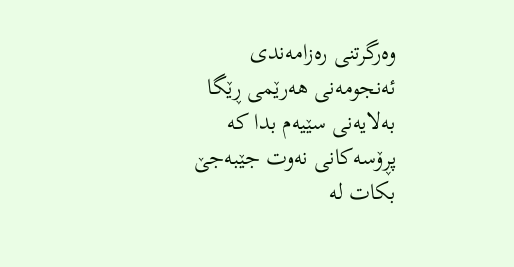وه‌رگرتنی ره‌زامه‌ندی ئه‌نجومه‌نی هه‌رێمی ڕێگا به‌لایه‌نی سێیه‌م بدا كه‌ پڕۆسه‌كانی نه‌وت جێبه‌جێ بكات له‌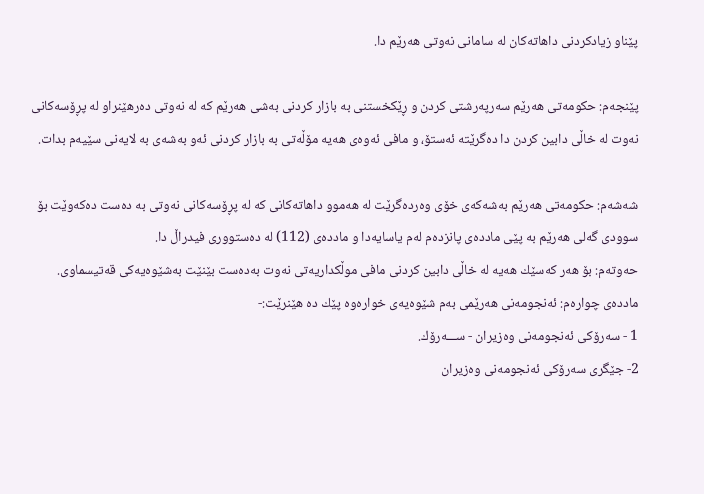پێناو زیادكردنی داهاته‌كان له‌ سامانی نه‌وتی هه‌رێم دا.

پێنجه‌م: حكومه‌تی هه‌رێم سه‌رپه‌رشتی كردن و ڕێكخستنی به‌ بازار كردنی به‌شی هه‌رێم كه‌ له‌ نه‌وتی ده‌رهێنراو له‌ پڕۆسه‌كانی نه‌وت له‌ خاڵی دابین كردن دا ده‌گرێته‌ ئه‌ستۆ، و مافی ئه‌وه‌ی هه‌یه‌ مۆڵه‌تی به‌ بازار كردنی ئه‌و به‌شه‌ی به‌ لایه‌نی سێیه‌م بدات.

شه‌شه‌م: حكومه‌تی هه‌رێم به‌شه‌كه‌ی خۆی وه‌رده‌گرێت له‌ هه‌موو داهاته‌كانی كه‌ له‌ پڕۆسه‌كانی نه‌وتی به‌ ده‌ست ده‌كه‌وێت بۆ سوودی گه‌لی هه‌رێم به‌ پێی مادده‌ی پانزده‌م له‌م یاسایه‌دا و مادده‌ی (112) له‌ ده‌ستووری فیدراڵ دا.
حه‌وته‌م: بۆ هه‌ر كه‌سێك هه‌یه‌ له‌ خاڵی دابین كردنی مافی موڵكداریه‌تی نه‌وت به‌ده‌ست بێنێت به‌شێوه‌یه‌كی قه‌تیسماوی.
مادده‌ی چواره‌م: ئه‌نجومه‌نی هه‌رێمی به‌م شێوه‌یه‌ی خواره‌وه‌ پێك ده‌ هێنرێت:-
1 - سه‌رۆكی ئه‌نجومه‌نی وه‌زیران - ســـه‌رۆك.
2- جێگری سه‌رۆكی ئه‌نجومه‌نی وه‌زیران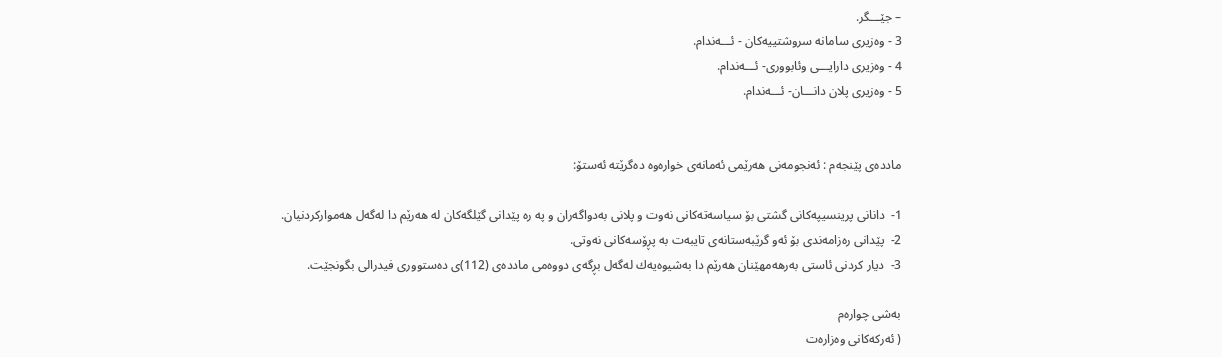– جێـــگر.
3 - وه‌زیری سامانه‌ سروشتییه‌كان - ئـــه‌ندام.
4 - وه‌زیری دارایـــی وئابووری- ئـــه‌ندام.
5 - وه‌زیری پلان دانـــان- ئـــه‌ندام.


مادده‌ی پێنجه‌م : ئه‌نجومه‌نی هه‌رێمی ئه‌مانه‌ی خواره‌وه‌ ده‌گرێته‌ ئه‌ستۆ:

1-  دانانی پرینسیپه‌كانی گشتی بۆ سیاسه‌ته‌كانی نه‌وت و پلانی به‌دواگه‌ران و په‌ ره‌ پێدانی گێلگه‌كان له‌ هه‌رێم دا له‌گه‌ل هه‌مواركردنیان.
2-  پێدانی ره‌زامه‌ندی بۆ ئه‌و گرێبه‌ستانه‌ی تایبه‌ت به‌ پڕۆسه‌كانی نه‌وتی.
3-  دیار كردنی ئاستی به‌رهه‌مهێنان هه‌رێم دا به‌شیوه‌یه‌ك له‌گه‌ل بڕگه‌ی دووه‌می مادده‌ی (112)ی ده‌ستووری فیدرالی بگونجێت.

به‌شی چواره‌م
( ئه‌ركه‌كانی وه‌زاره‌ت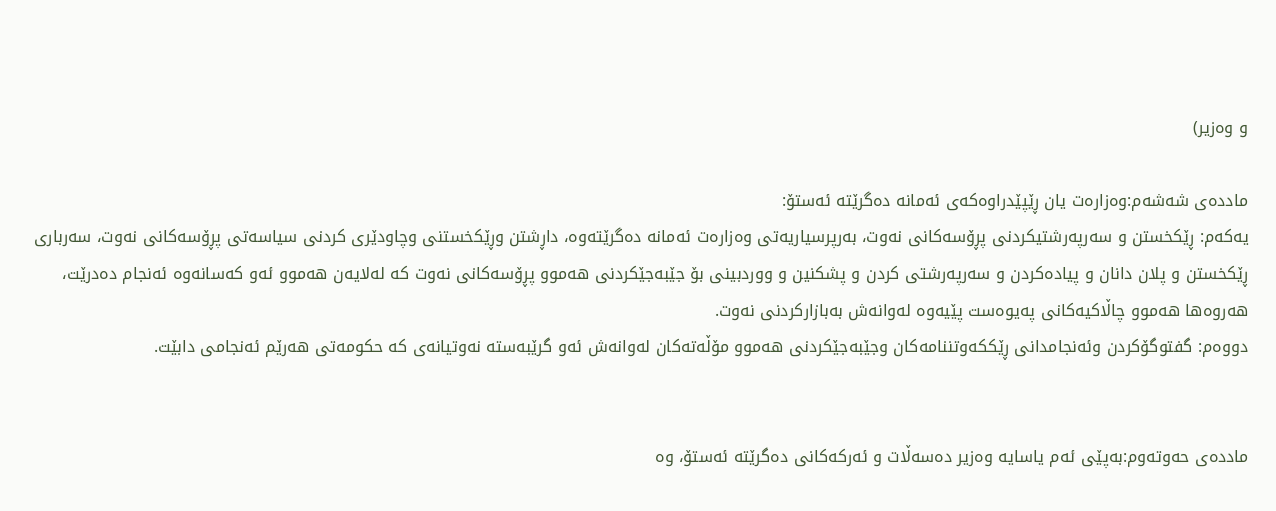و وه‌زیر)

مادده‌ی شه‌شه‌م:وه‌زاره‌ت یان ڕێپێدراوه‌كه‌ی ئه‌مانه‌ ده‌گرێته‌ ئه‌ستۆ:
یه‌كه‌م: ڕێكخستن و سه‌رپه‌رشتیكردنی پڕۆسه‌كانی نه‌وت، به‌رپرسیاریه‌تی وه‌زاره‌ت ئه‌مانه‌ ده‌گرێته‌وه‌، داڕشتن وڕێكخستنی وچاودێری كردنی سیاسه‌تی پڕۆسه‌كانی نه‌وت، سه‌رباری ڕێكخستن و پلان دانان و پیاده‌كردن و سه‌رپه‌رشتی كردن و پشكنین و ووردبینی بۆ جێبه‌جێكردنی هه‌موو پڕۆسه‌كانی نه‌وت كه‌ له‌لایه‌ن هه‌موو ئه‌و كه‌سانه‌وه‌ ئه‌نجام ده‌درێت، هه‌روه‌ها هه‌موو چاڵاكیه‌كانی په‌یوه‌ست پێیه‌وه‌ له‌وانه‌ش به‌بازاركردنی نه‌وت.
دووه‌م: گفتوگۆكردن وئه‌نجامدانی ڕێككه‌وتننامه‌كان وجێبه‌جێكردنی هه‌موو مۆڵه‌ته‌كان له‌وانه‌ش ئه‌و گرێبه‌سته‌ نه‌وتیانه‌ی كه‌ حكومه‌تی هه‌رێم ئه‌نجامی دابێت.


مادده‌ی حه‌وته‌وم:به‌پێی ئه‌م یاسایه‌ وه‌زیر ده‌سه‌ڵات و ئه‌ركه‌كانی ده‌گرێته‌ ئه‌ستۆ، وه‌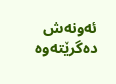ئه‌ونه‌ش ده‌گرێته‌وه‌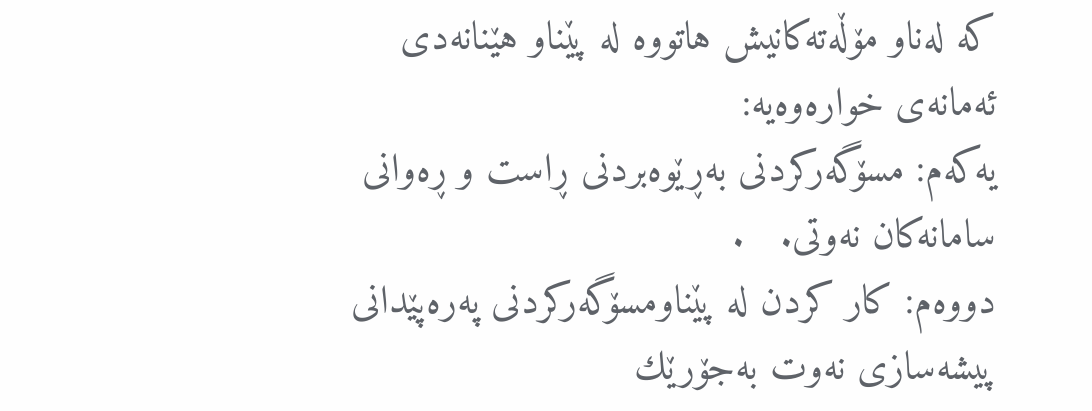كه‌ له‌ناو مۆڵه‌ته‌كانیش هاتووه‌ له‌ پێناو هێنانه‌دی ئه‌مانه‌ی خواره‌وه‌یه‌:
یه‌كه‌م: مسۆگه‌ركردنی به‌ڕێوه‌بردنی ڕاست و ڕه‌وانی سامانه‌كان نه‌وتی.   .
دووه‌م: كار كردن له‌ پێناومسۆگه‌ركردنی په‌ره‌پێدانی پیشه‌سازی نه‌وت به‌جۆرێك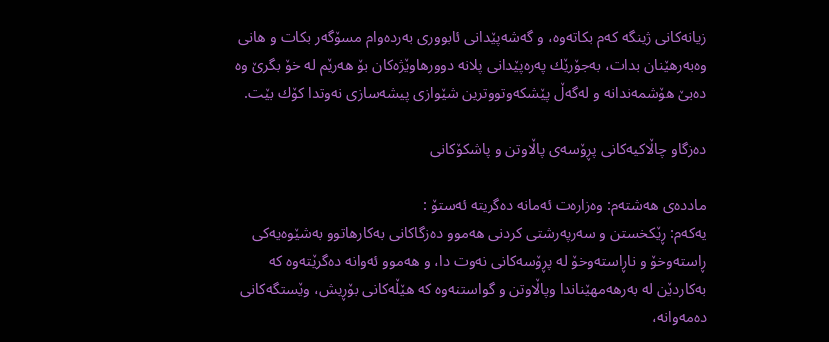زیانه‌كانی ژینگه‌ كه‌م بكاته‌وه‌، و گه‌شه‌پێدانی ئابووری به‌رده‌وام مسۆگه‌ر بكات و هانی وه‌به‌رهێنان بدات، به‌جۆرێك په‌ره‌پێدانی پلانه‌ دوورهاوێژه‌كان بۆ هه‌رێم له‌ خۆ بگرێ وه‌ ده‌بێ هۆشمه‌ندانه‌ و له‌گه‌ڵ پێشكه‌وتووترین شێوازی پیشه‌سازی نه‌وتدا كۆك بێت.

ده‌زگاو چاڵاكیه‌كانی پڕۆسه‌ی پاڵاوتن و پاشكۆكانی

مادده‌ی هه‌شته‌م: وه‌زاره‌ت ئه‌مانه‌ ده‌گریته‌ ئه‌ستۆ :
یه‌كه‌م: ڕێكخستن و سه‌رپه‌رشتی كردنی هه‌موو ده‌زگاكانی به‌كارهاتوو به‌شێوه‌یه‌كی ڕاسته‌وخۆ و ناڕاسته‌وخۆ له‌ پڕۆسه‌كانی نه‌وت دا، و هه‌موو ئه‌وانه‌ ده‌گرێته‌وه‌ كه‌ به‌كاردێن له‌ به‌رهه‌مهێناندا وپاڵاوتن و گواستنه‌وه‌ كه‌ هێڵه‌كانی بۆڕیش، وێستگه‌كانی ده‌مه‌وانه‌،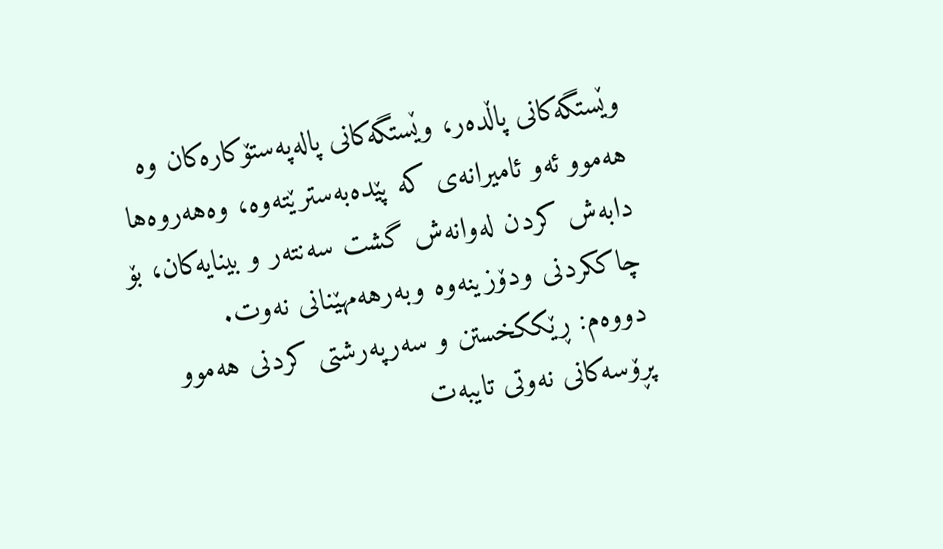وێستگه‌كانی پاڵده‌ر، وێستگه‌كانی پاله‌په‌ستۆكاره‌كان وه‌ هه‌موو ئه‌و ئامیرانه‌ی كه‌ پێده‌به‌سترێته‌وه‌، وه‌هه‌روه‌ها دابه‌ش كردن له‌وانه‌ش گشت سه‌نته‌ر و بینایه‌كان، بۆ چاككردنی ودۆزینه‌وه‌ وبه‌رهه‌مهێنانی نه‌وت.
دووه‌م: ڕێككخستن و سه‌رپه‌رشتی كردنی هه‌موو پڕۆسه‌كانی نه‌وتی تایبه‌ت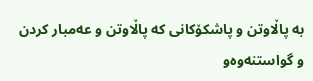به‌ پاڵاوتن و پاشكۆكانی كه‌ پاڵاوتن و عه‌مبار كردن و گواستنه‌وه‌و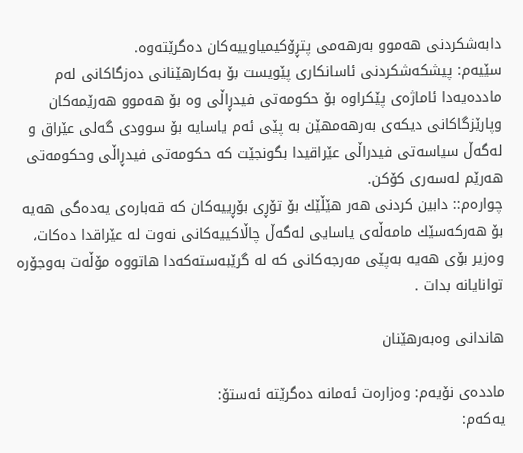دابه‌شكردنی هه‌موو به‌رهه‌می پتڕۆكیمیاوییه‌كان ده‌گرێته‌وه‌.
سێیه‌م: پیشكه‌شكردنی ئاسانكاری پێویست بۆ به‌كارهێنانی ده‌زگاكانی له‌م مادده‌یه‌دا ئاماژه‌ی پێكراوه‌ بۆ حكومه‌تی فیدڕاڵی وه‌ بۆ هه‌موو هه‌رێمه‌كان وپارێزگاكانی دیكه‌ی به‌رهه‌مهێن به‌ پێی ئه‌م یاسایه‌ بۆ سوودی گه‌لی عێراق و له‌گه‌ڵ سیاسه‌تی فیدراڵی عێراقیدا بگونجێت كه‌ حكومه‌تی فیدڕاڵی وحكومه‌تی هه‌رێم له‌سه‌ری كۆكن.
چواره‌م:: دابین كردنی هه‌ر هێڵێك بۆ تۆڕی بۆڕییه‌كان كه‌ قه‌باره‌ی یه‌ده‌گی هه‌یه‌ بۆ هه‌ركه‌سێك مامه‌ڵه‌ی یاسایی له‌گه‌ڵ چاڵاكییه‌كانی نه‌وت له‌ عێراقدا ده‌كات، وه‌زیر بۆی هه‌یه‌ به‌پێی مه‌رجه‌كانی كه‌ له‌ گرێبه‌سته‌كه‌دا هاتووه‌ مۆڵه‌ت به‌وجۆره‌ توانایانه‌ بدات .

هاندانی وه‌به‌رهێنان

مادده‌ی نۆیه‌م: وه‌زاره‌ت ئه‌مانه‌ ده‌گرێته‌ ئه‌ستۆ:
یه‌كه‌م: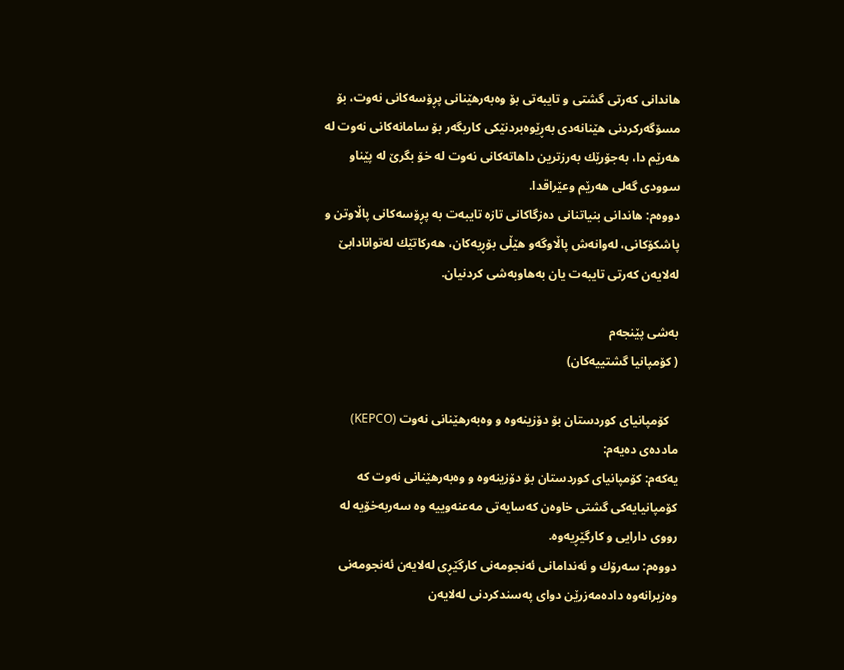هاندانی كه‌رتی گشتی و تایبه‌تی بۆ وه‌به‌رهێنانی پڕۆسه‌كانی نه‌وت، بۆ مسۆگه‌ركردنی هێنانه‌دی به‌ڕێوه‌بردنێكی كاریگه‌ر بۆ سامانه‌كانی نه‌وت له‌ هه‌رێم دا، به‌جۆرێك به‌رزترین داهاته‌كانی نه‌وت له‌ خۆ بگرێ له‌ پێناو سوودی گه‌لی هه‌رێم وعێراقدا.
دووه‌م: هاندانی بنیاتنانی ده‌زگاكانی تازه‌ تایبه‌ت به‌ پڕۆسه‌كانی پاڵاوتن و پاشكۆكانی، له‌وانه‌ش پاڵاوگه‌و هێڵی بۆڕیه‌كان، هه‌ركاتێك له‌توانادابێ له‌لایه‌ن كه‌رتی تایبه‌ت یان به‌هاوبه‌شی كردنیان.

به‌شی پێنجه‌م
( كۆمپانیا گشتییه‌كان)

   كۆمپانیای كوردستان بۆ دۆزینه‌وه‌ و وه‌به‌رهێنانی نه‌وت (KEPCO)
مادده‌ی ده‌یه‌م:
یه‌كه‌م: كۆمپانیای كوردستان بۆ دۆزینه‌وه‌ و وه‌به‌رهێنانی نه‌وت كه‌ كۆمپانیایه‌كی گشتی خاوه‌ن كه‌سایه‌تی مه‌عنه‌وییه‌ وه‌ سه‌ربه‌خۆیه‌ له‌ رووی دارایی و كارگێڕیه‌وه‌.
دووه‌م: سه‌رۆك و ئه‌ندامانی ئه‌نجومه‌نی كارگێڕی له‌لایه‌ن ئه‌نجومه‌نی وه‌زیرانه‌وه‌ داده‌مه‌زرێن دوای په‌سندكردنی له‌لایه‌ن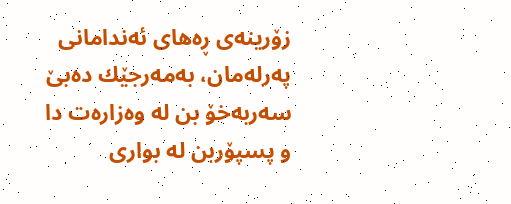زۆرینه‌ی ڕه‌های ئه‌ندامانی په‌رله‌مان، به‌مه‌رجێك ده‌بێ سه‌ربه‌خۆ بن له‌ وه‌زاره‌ت دا و پسپۆربن له‌ بواری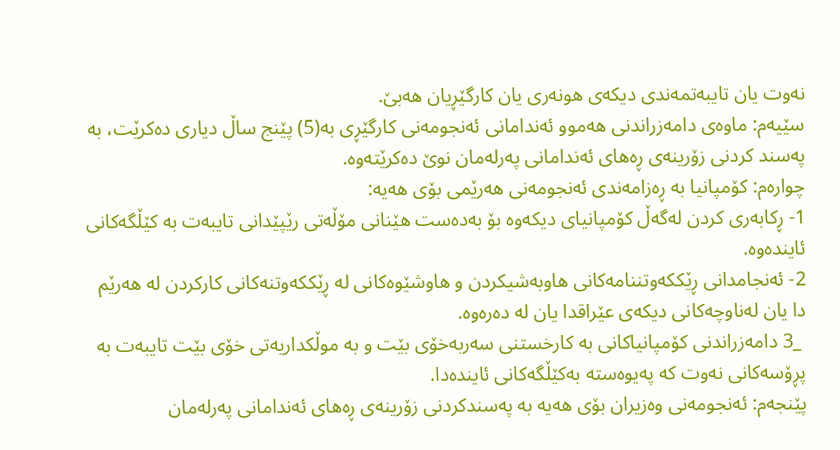نه‌وت یان تایبه‌تمه‌ندی دیكه‌ی هونه‌ری یان كارگێڕیان هه‌بێ.
سێیه‌م: ماوه‌ی دامه‌زراندنی هه‌موو ئه‌ندامانی ئه‌نجومه‌نی كارگێڕی به‌(5) پێنج ساڵ دیاری ده‌كرێت، به‌ په‌سند كردنی زۆرینه‌ی ڕه‌های ئه‌ندامانی په‌رله‌مان نوێ ده‌كرێته‌وه‌.
چواره‌م: كۆمپانیا به‌ ڕه‌زامه‌ندی ئه‌نجومه‌نی هه‌رێمی بۆی هه‌یه‌:
1- ڕكابه‌ری كردن له‌گه‌ڵ كۆمپانیای دیكه‌وه‌ بۆ به‌ده‌ست هێنانی مۆڵه‌تی رێپێدانی تایبه‌ت به‌ كێڵگه‌كانی ئاینده‌وه‌.
2- ئه‌نجامدانی ڕێككه‌وتننامه‌كانی هاوبه‌شیكردن و هاوشێوه‌كانی له‌ ڕێككه‌وتنه‌كانی كاركردن له‌ هه‌رێم دا یان له‌ناوچه‌كانی دیكه‌ی عێراقدا یان له‌ ده‌ره‌وه‌.
 _3 دامه‌زراندنی كۆمپانیاكانی به‌ كارخستنی سه‌ربه‌خۆی بێت و به‌ موڵكداریه‌تی خۆی بێت تایبه‌ت به‌ پڕۆسه‌كانی نه‌وت كه‌ په‌یوه‌سته‌ به‌كێڵگه‌كانی ئاینده‌دا.
پێنجه‌م: ئه‌نجومه‌نی وه‌زیران بۆی هه‌یه‌ به‌ په‌سندكردنی زۆرینه‌ی ڕه‌های ئه‌ندامانی په‌رله‌مان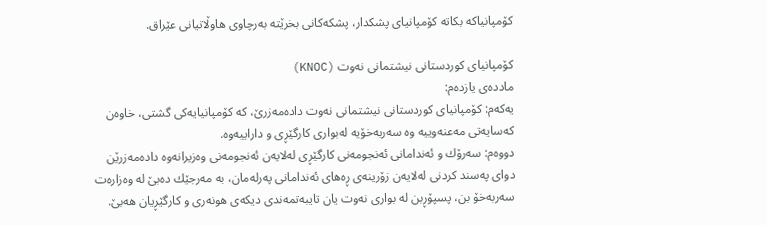كۆمپانیاكه‌ بكاته‌ كۆمپانیای پشكدار، پشكه‌كانی بخرێته‌ به‌رچاوی هاوڵاتیانی عێراق.

كۆمپانیای كوردستانی نیشتمانی نه‌وت (KNOC)
مادده‌ی یازده‌م:
یه‌كه‌م: كۆمپانیای كوردستانی نیشتمانی نه‌وت داده‌مه‌زرێ، كه‌ كۆمپانیایه‌كی گشتی، خاوه‌ن كه‌سایه‌تی مه‌عنه‌وییه‌ وه‌ سه‌ربه‌خۆیه‌ له‌بواری كارگێڕی و داراییه‌وه‌.
دووه‌م: سه‌رۆك و ئه‌ندامانی ئه‌نجومه‌نی كارگێڕی له‌لایه‌ن ئه‌نجومه‌نی وه‌زیرانه‌وه‌ داده‌مه‌زرێن دوای په‌سند كردنی له‌لایه‌ن زۆرینه‌ی ڕه‌های ئه‌ندامانی په‌رله‌مان، به‌ مه‌رجێك ده‌بێ له‌ وه‌زاره‌ت سه‌ربه‌خۆ بن، پسپۆڕبن له‌ بواری نه‌وت یان تایبه‌تمه‌ندی دیكه‌ی هونه‌ری و كارگێڕیان هه‌بێ.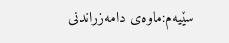سێیه‌م:ماوه‌ی دامه‌زراندنی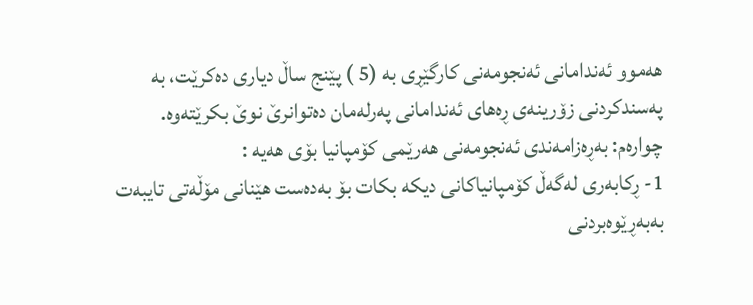هه‌موو ئه‌ندامانی ئه‌نجومه‌نی كارگێڕی به‌ (5 ) پێنج ساڵ دیاری ده‌كرێت، به‌ په‌سندكردنی زۆرینه‌ی ڕه‌های ئه‌ندامانی په‌رله‌مان ده‌توانرێ نوێ بكرێته‌وه‌.
چواره‌م: به‌ڕه‌زامه‌ندی ئه‌نجومه‌نی هه‌رێمی كۆمپانیا بۆی هه‌یه‌ :
1- ڕكابه‌ری له‌گه‌ڵ كۆمپانیاكانی دیكه‌ بكات بۆ به‌ده‌ست هێنانی مۆڵه‌تی تایبه‌ت به‌به‌ڕێوه‌بردنی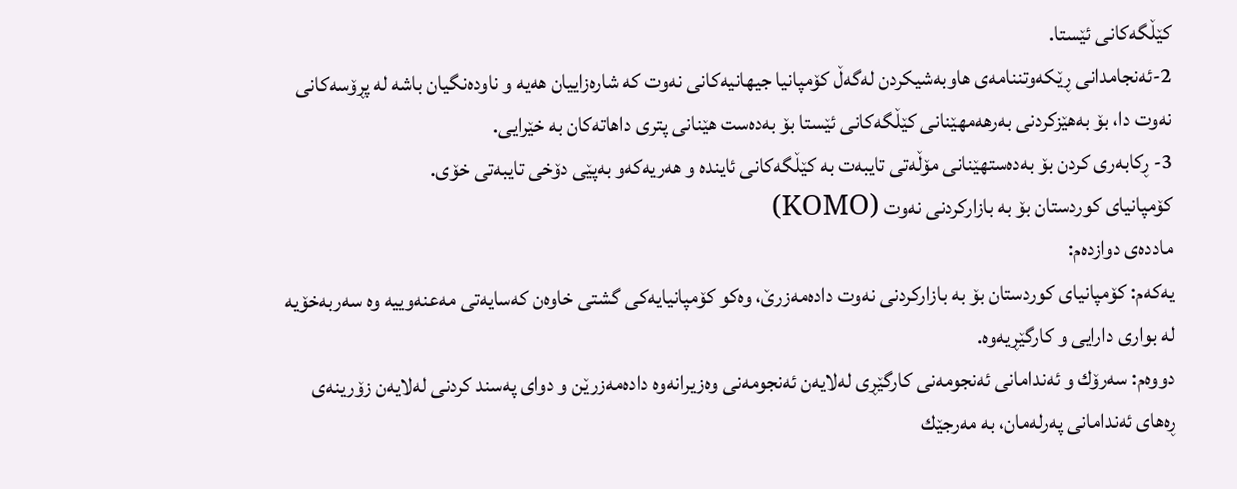كێڵگه‌كانی ئێستا.
2-ئه‌نجامدانی ڕێكه‌وتننامه‌ی هاوبه‌شیكردن له‌گه‌ڵ كۆمپانیا جیهانیه‌كانی نه‌وت كه‌ شاره‌زاییان هه‌یه‌ و ناوده‌نگیان باشه‌ له‌ پڕۆسه‌كانی نه‌وت دا، بۆ به‌هێزكردنی به‌رهه‌مهێنانی كێڵگه‌كانی ئێستا بۆ به‌ده‌ست هێنانی پتری داهاته‌كان به‌ خێرایی.
3- ڕكابه‌ری كردن بۆ به‌ده‌ستهێنانی مۆڵه‌تی تایبه‌ت به‌ كێڵگه‌كانی ئاینده‌ و هه‌ریه‌كه‌و به‌پێی دۆخی تایبه‌تی خۆی.
كۆمپانیای كوردستان بۆ به‌ بازاركردنی نه‌وت (KOMO)
مادده‌ی دوازده‌م:
یه‌كه‌م: كۆمپانیای كوردستان بۆ به‌ بازاركردنی نه‌وت داده‌مه‌زرێ، وه‌كو كۆمپانیایه‌كی گشتی خاوه‌ن كه‌سایه‌تی مه‌عنه‌وییه‌ وه‌ سه‌ربه‌خۆیه‌ له‌ بواری دارایی و كارگێڕیه‌وه‌.
دووه‌م: سه‌رۆك و ئه‌ندامانی ئه‌نجومه‌نی كارگێڕی له‌لایه‌ن ئه‌نجومه‌نی وه‌زیرانه‌وه‌ داده‌مه‌زرێن و دوای په‌سند كردنی له‌لایه‌ن زۆرینه‌ی ڕه‌های ئه‌ندامانی په‌رله‌مان، به‌ مه‌رجێك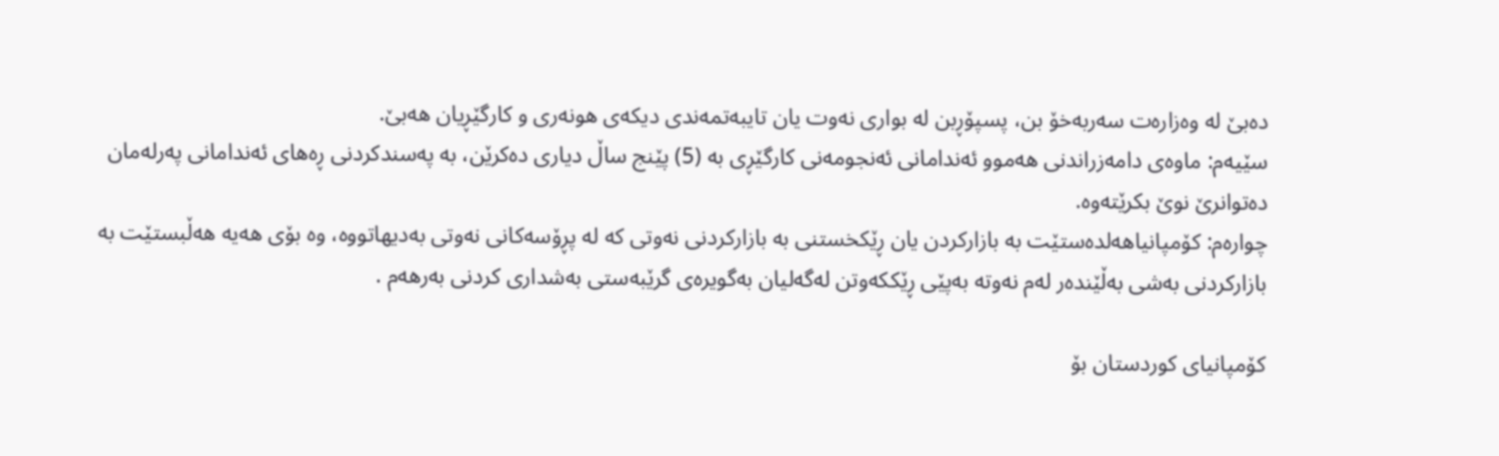ده‌بێ له‌ وه‌زاره‌ت سه‌ربه‌خۆ بن، پسپۆڕبن له‌ بواری نه‌وت یان تایبه‌تمه‌ندی دیكه‌ی هونه‌ری و كارگێڕیان هه‌بێ.
سێیه‌م: ماوه‌ی دامه‌زراندنی هه‌موو ئه‌ندامانی ئه‌نجومه‌نی كارگێڕی به‌ (5) پێنج ساڵ دیاری ده‌كرێن، به‌ په‌سندكردنی ڕه‌های ئه‌ندامانی په‌رله‌مان ده‌توانرێ نوێ بكرێته‌وه‌.
چواره‌م: كۆمپانیاهه‌لده‌ستێت به‌ بازاركردن یان ڕێكخستنی به‌ بازاركردنی نه‌وتی كه‌ له‌ پڕۆسه‌كانی نه‌وتی به‌دیهاتووه‌، وه‌ بۆی هه‌یه‌ هه‌ڵبستێت به‌ بازاركردنی به‌شی به‌ڵێنده‌ر له‌م نه‌وته‌ به‌پێی ڕێككه‌وتن له‌گه‌لیان به‌گویره‌ی گرێبه‌ستی به‌شداری كردنی به‌رهه‌م .

كۆمپانیای كوردستان بۆ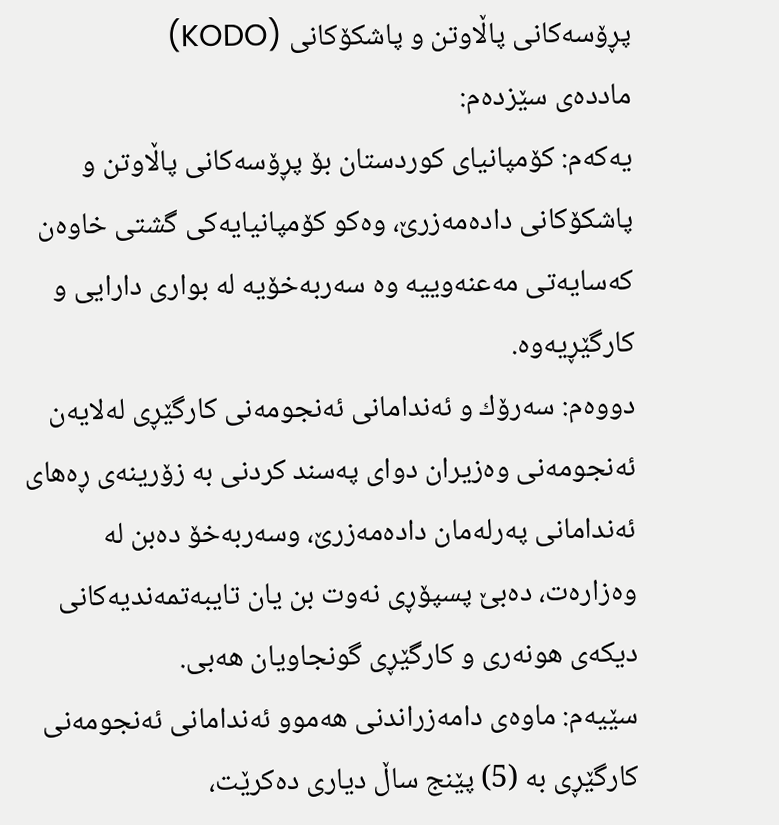پڕۆسه‌كانی پاڵاوتن و پاشكۆكانی (KODO)
مادده‌ی سێزده‌م:
یه‌كه‌م: كۆمپانیای كوردستان بۆ پڕۆسه‌كانی پاڵاوتن و پاشكۆكانی داده‌مه‌زرێ، وه‌كو كۆمپانیایه‌كی گشتی خاوه‌ن كه‌سایه‌تی مه‌عنه‌وییه‌ وه‌ سه‌ربه‌خۆیه‌ له‌ بواری دارایی و كارگێڕیه‌وه‌.
دووه‌م: سه‌رۆك و ئه‌ندامانی ئه‌نجومه‌نی كارگێڕی له‌لایه‌ن ئه‌نجومه‌نی وه‌زیران دوای په‌سند كردنی به‌ زۆرینه‌ی ڕه‌های ئه‌ندامانی په‌رله‌مان داده‌مه‌زرێ، وسه‌ربه‌خۆ ده‌بن له‌ وه‌زاره‌ت، ده‌بێ پسپۆڕی نه‌وت بن یان تایبه‌تمه‌ندیه‌كانی دیكه‌ی هونه‌ری و كارگێڕی گونجاویان هه‌بی.
سێیه‌م: ماوه‌ی دامه‌زراندنی هه‌موو ئه‌ندامانی ئه‌نجومه‌نی كارگێڕی به‌ (5) پێنج ساڵ دیاری ده‌كرێت،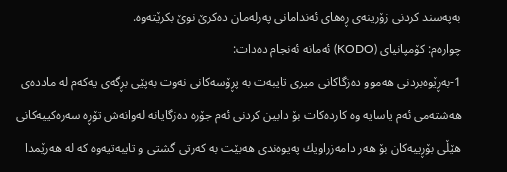به‌په‌سند كردنی زۆرینه‌ی ڕه‌های ئه‌ندامانی په‌رله‌مان ده‌كرێ نوێ بكرێته‌وه‌.
چواره‌م: كۆمپانیای (KODO) ئه‌مانه‌ ئه‌نجام ده‌دات:
1-به‌ڕێوه‌بردنی هه‌موو ده‌زگاكانی میری تایبه‌ت به‌ پڕۆسه‌كانی نه‌وت به‌پێی بڕگه‌ی یه‌كه‌م له‌ مادده‌ی هه‌شته‌می ئه‌م یاسایه‌ وه‌ كارده‌كات بۆ دابین كردنی ئه‌م جۆره‌ ده‌زگایانه‌ له‌وانه‌ش تۆڕه‌ سه‌ره‌كییه‌كانی هێڵی بۆڕییه‌كان بۆ هه‌ر دامه‌زراویك په‌یوه‌ندی هه‌بێت به‌ كه‌رتی گشتی و تایبه‌تیه‌وه‌ كه‌ له‌ هه‌رێمدا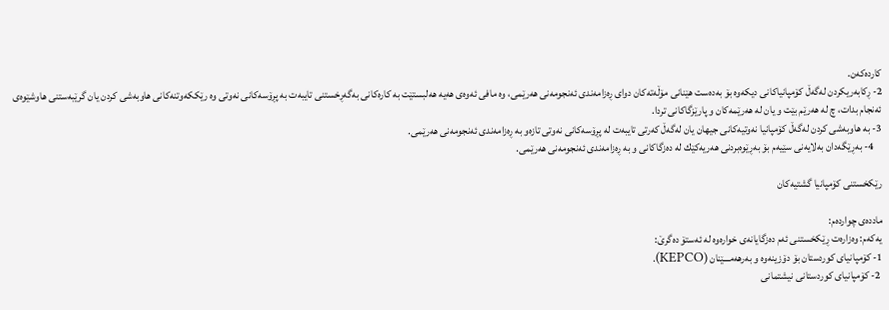كارده‌كه‌ن.
2- ڕكابه‌ریكردن له‌گه‌ڵ كۆمپانیاكانی دیكه‌وه‌ بۆ به‌ده‌ست هێنانی مۆڵه‌ته‌كان دوای ڕه‌زامه‌ندی ئه‌نجومه‌نی هه‌رێمی، وه‌ مافی ئه‌وه‌ی هه‌یه‌ هه‌لبستێت به‌ كاره‌كانی به‌گه‌ڕخستنی تایبه‌ت به‌ پڕۆسه‌كانی نه‌وتی وه‌ رێككه‌وتنه‌كانی هاوبه‌شی كردن یان گرێبه‌ستنی هاوشێوه‌ی ئه‌نجام بدات، چ له‌ هه‌رێم بێت و یان له‌ هه‌رێمه‌كان و پارێزگاكانی تردا.
3- به‌ هاوبه‌شی كردن له‌گه‌ڵ كۆمپانیا نه‌وتیه‌كانی جیهان یان له‌گه‌ڵ كه‌رتی تایبه‌ت له‌ پڕۆسه‌كانی نه‌وتی تازه‌و به‌ ڕه‌زامه‌ندی ئه‌نجومه‌نی هه‌رێمی.
    4- به‌ڕێگه‌دان به‌لایه‌نی سێیه‌م بۆ به‌ڕێوه‌بردنی هه‌ریه‌كێك له‌ ده‌زگاكانی و به‌ ڕه‌زامه‌ندی ئه‌نجومه‌نی هه‌رێمی.

رێكخستنی كۆمپانیا گشتیه‌كان

مادده‌ی چوارده‌م:
یه‌كه‌م: وه‌زاره‌ت ڕێكخستنی ئه‌م ده‌زگایانه‌ی خواره‌وه‌ له‌ ئه‌ستۆ ده‌گرێ:
1- كۆمپانیای كوردستان بۆ دۆزینه‌وه‌ و به‌رهه‌مـــێنان (KEPCO).
 2- كۆمپانیای كوردستانی نیشتمانی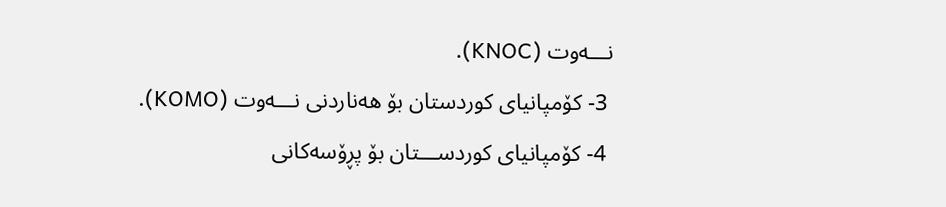نـــه‌وت (KNOC).
 3- كۆمپانیای كوردستان بۆ هه‌ناردنی نـــه‌وت (KOMO).
 4- كۆمپانیای كوردســـتان بۆ پڕۆسه‌كانی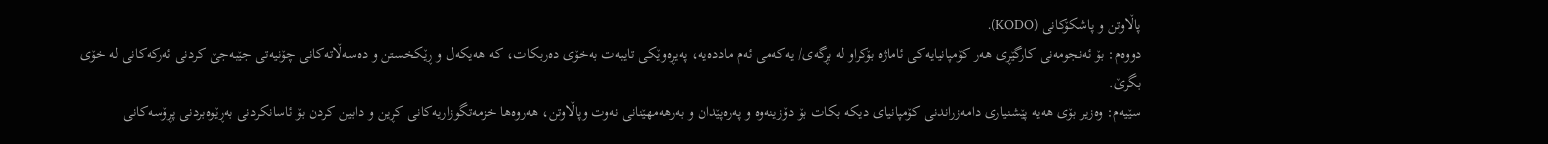پاڵاوتن و پاشكۆكانی (KODO).
دووه‌م: بۆ ئه‌نجومه‌نی كارگێڕی هه‌ر كۆمپانیایه‌كی ئاماژه‌ بۆكراو له‌ بڕگه‌ی/ یه‌كه‌می ئه‌م مادده‌یه‌، په‌یڕه‌وێكی تایبه‌ت به‌خۆی ده‌ربكات، كه‌ هه‌یكه‌ل و ڕێكخستن و ده‌سه‌ڵاته‌كانی چۆنیه‌تی جێبه‌جێ كردنی ئه‌ركه‌كانی له‌ خۆی بگرێ.
سێیه‌م: وه‌زیر بۆی هه‌یه‌ پێشنیاری دامه‌زراندنی كۆمپانیای دیكه‌ بكات بۆ دۆزینه‌وه‌ و په‌ره‌پێدان و به‌رهه‌مهێنانی نه‌وت وپاڵاوتن، هه‌روه‌ها خزمه‌تگوزاریه‌كانی كڕین و دابین كردن بۆ ئاسانكردنی به‌ڕێوه‌بردنی پڕۆسه‌كانی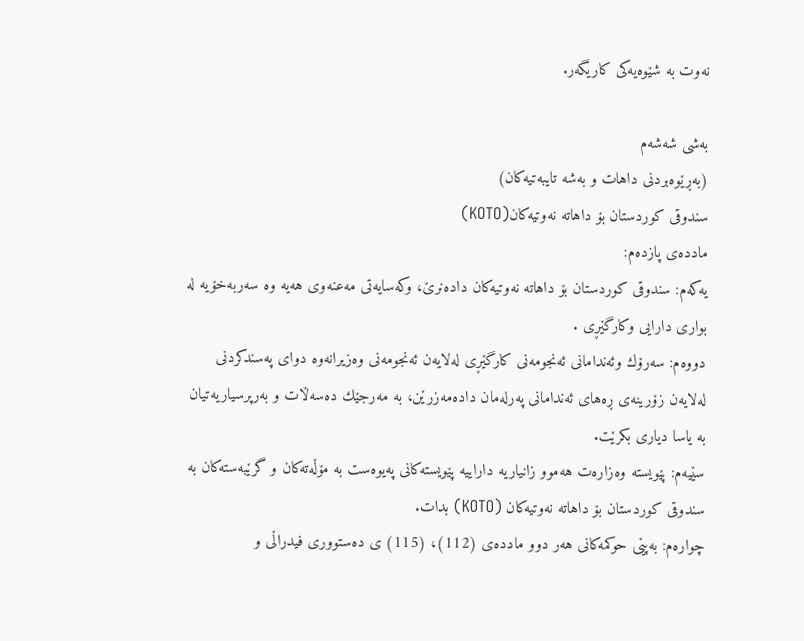نه‌وت به‌ شێوه‌یه‌كی كاریگه‌ر.

به‌شی شه‌شه‌م
(به‌ڕێوه‌بردنی داهات و به‌شه‌ تایبه‌تیه‌كان)
سندوقی كوردستان بۆ داهاته‌ نه‌وتیه‌كان(KOTO)
مادده‌ی پازده‌م:
یه‌كه‌م: سندوقی كوردستان بۆ داهاته‌ نه‌وتیه‌كان داده‌نرێ، وكه‌سایه‌تی مه‌عنه‌وی هه‌یه‌ وه‌ سه‌ربه‌خۆیه‌ له‌ بواری دارایی وكارگێڕی .
دووه‌م: سه‌رۆك وئه‌ندامانی ئه‌نجومه‌نی كارگێڕی له‌لایه‌ن ئه‌نجومه‌نی وه‌زیرانه‌وه‌ دوای په‌سندكردنی له‌لایه‌ن زۆرینه‌ی ڕه‌های ئه‌ندامانی په‌رله‌مان داده‌مه‌زرێن، به‌ مه‌رجێك ده‌سه‌ڵات و به‌رپرسیاریه‌تیان به‌ یاسا دیاری بكرێت.
سێیه‌م: پێویسته‌ وه‌زاره‌ت هه‌موو زانیاریه‌ داراییه‌ پێویسته‌كانی په‌یوه‌ست به‌ مۆڵه‌ته‌كان و گرێبه‌سته‌كان به‌ سندوقی كوردستان بۆ داهاته‌ نه‌وتیه‌كان (KOTO) بدات.
چواره‌م: به‌پێی حوكمه‌كانی هه‌ر دوو مادده‌ی (112)، (115) ی ده‌ستووری فیدراڵی و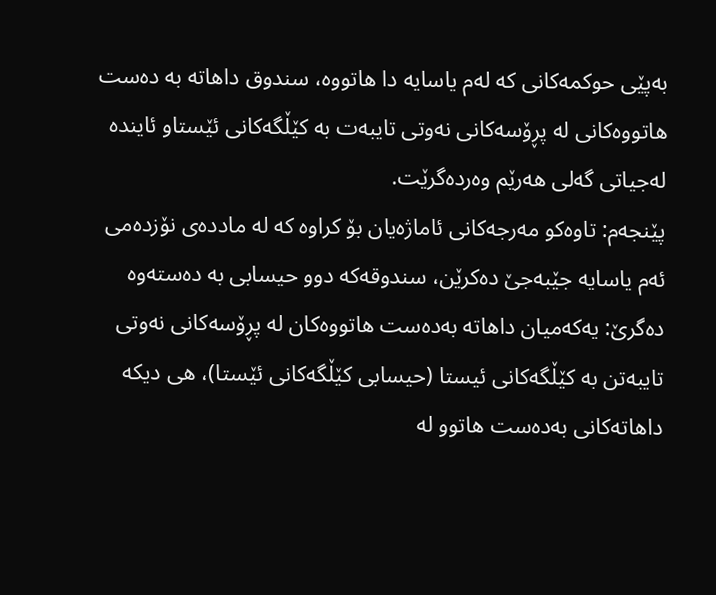به‌پێی حوكمه‌كانی كه‌ له‌م یاسایه‌ دا هاتووه‌، سندوق داهاته‌ به‌ ده‌ست هاتووه‌كانی له‌ پڕۆسه‌كانی نه‌وتی تایبه‌ت به‌ كێڵگه‌كانی ئێستاو ئاینده‌ له‌جیاتی گه‌لی هه‌رێم وه‌رده‌گرێت.
پێنجه‌م: تاوه‌كو مه‌رجه‌كانی ئاماژه‌یان بۆ كراوه‌ كه‌ له‌ مادده‌ی نۆزده‌می ئه‌م یاسایه‌ جێبه‌جێ ده‌كرێن، سندوقه‌كه‌ دوو حیسابی به‌ ده‌سته‌وه‌ ده‌گرێ: یه‌كه‌میان داهاته‌ به‌ده‌ست هاتووه‌كان له‌ پڕۆسه‌كانی نه‌وتی تایبه‌تن به‌ كێڵگه‌كانی ئیستا (حیسابی كێڵگه‌كانی ئێستا)، هی دیكه‌ داهاته‌كانی به‌ده‌ست هاتوو له‌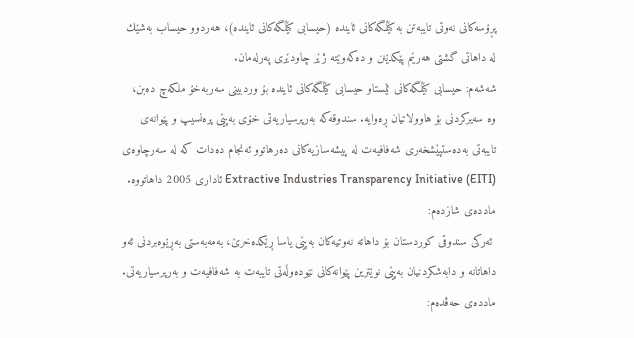پڕۆسه‌كانی نه‌وتی تایبه‌تن به‌ كێڵگه‌كانی ئاینده‌ (حیسابی كێڵگه‌كانی ئاینده‌)، هه‌ردوو حیساب به‌شێك له‌ داهاتی گشتی هه‌رێم پێكدێنن و ده‌كه‌وێته‌ ژێر چاودێری په‌رله‌مان.
شه‌شه‌م: حیسابی كێڵگه‌كانی ئێستاو حیسابی كێڵگه‌كانی ئاینده‌ بۆ وردبینی سه‌ربه‌خۆ ملكه‌چ ده‌بن، وه‌ سه‌یركردنی بۆ هاوولاتیان ڕه‌وایه‌. سندوقه‌كه‌ به‌رپرسیاریه‌تی خۆی به‌پێی پره‌نسیپ و پێوانه‌ی تایبه‌تی به‌ده‌ستپێشخه‌ری شه‌فافیه‌ت له‌ پیشه‌سازیه‌كانی ده‌رهاتوو ئه‌نجام ده‌دات كه‌ له‌ سه‌رچاوه‌ی Extractive Industries Transparency Initiative (EITI) ئاداری 2005 داهاتووه‌.
مادده‌ی شازده‌م:
 ئه‌ركی سندوقی كوردستان بۆ داهاته‌ نه‌وتیه‌كان به‌پێی یاسا ڕێكده‌خرێ، به‌مه‌به‌ستی به‌ڕێوه‌بردنی ئه‌و داهاتانه‌ و دابه‌شكردنیان به‌پێی نوێترین پێوانه‌كانی نێوده‌وڵه‌تی تایبه‌ت به‌ شه‌فافیه‌ت و به‌رپرسیاریه‌تی.
مادده‌ی حه‌ڤده‌م: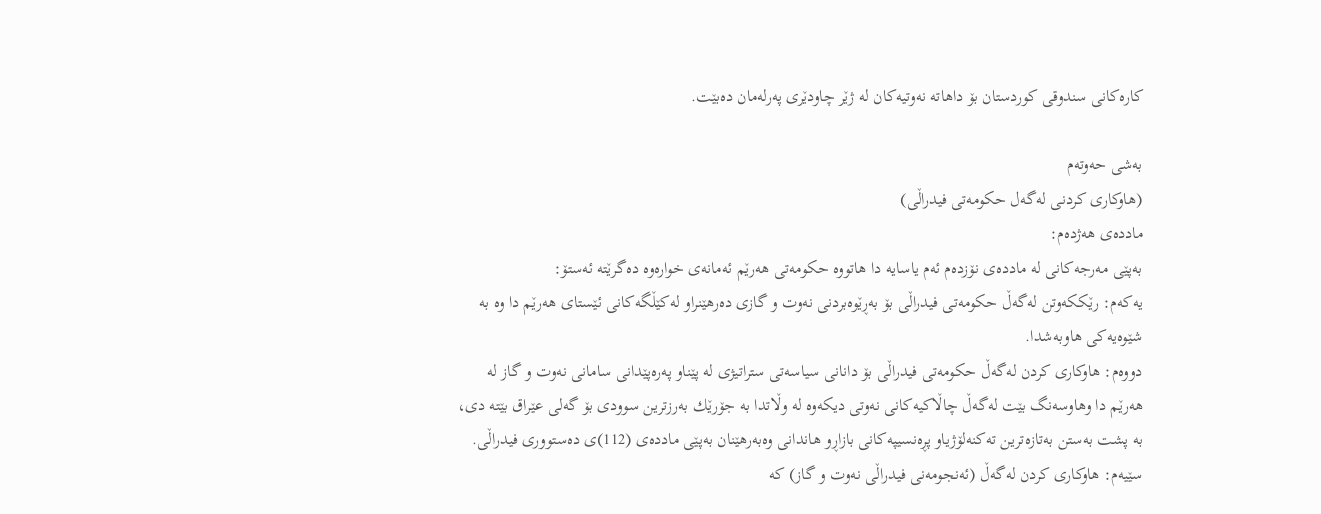كاره‌كانی سندوقی كوردستان بۆ داهاته‌ نه‌وتیه‌كان له‌ ژێر چاودێری په‌رله‌مان ده‌بێت.

به‌شی حه‌وته‌م
(هاوكاری كردنی له‌گه‌ل حكومه‌تی فیدراڵی)
مادده‌ی هه‌ژده‌م:
به‌پێی مه‌رجه‌كانی له‌ مادده‌ی نۆزده‌م ئه‌م یاسایه‌ دا هاتووه‌ حكومه‌تی هه‌رێم ئه‌مانه‌ی خواره‌وه‌ ده‌گرێته‌ ئه‌ستۆ:
یه‌كه‌م: رێككه‌وتن له‌گه‌ڵ حكومه‌تی فیدراڵی بۆ به‌ڕێوه‌بردنی نه‌وت و گازی ده‌رهێنراو له‌كێڵگه‌كانی ئێستای هه‌رێم دا وه‌ به‌ شێوه‌یه‌كی هاوبه‌شدا.
دووه‌م: هاوكاری كردن له‌گه‌ڵ حكومه‌تی فیدراڵی بۆ دانانی سیاسه‌تی ستراتیژی له‌ پێناو په‌ره‌پێدانی سامانی نه‌وت و گاز له‌ هه‌رێم دا وهاوسه‌نگ بێت له‌گه‌ڵ چاڵاكیه‌كانی نه‌وتی دیكه‌وه‌ له‌ وڵاتدا به‌ جۆرێك به‌رزترین سوودی بۆ گه‌لی عێراق بێته‌ دی، به‌ پشت به‌ستن به‌تازه‌ترین ته‌كنه‌لۆژیاو پڕه‌نسیپه‌كانی بازاڕو هاندانی وه‌به‌رهێنان به‌پێی مادده‌ی (112)ی ده‌ستووری فیدراڵی.
سێیه‌م: هاوكاری كردن له‌گه‌ڵ (ئه‌نجومه‌نی فیدراڵی نه‌وت و گاز) كه‌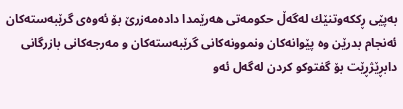به‌پێی ڕككه‌وتنێك له‌گه‌ڵ حكومه‌تی هه‌رێمدا داده‌مه‌زرێ بۆ ئه‌وه‌ی گرێبه‌سته‌كان ئه‌نجام بدرێن وه‌ پێوانه‌كان ونموونه‌كانی گرێبه‌سته‌كان و مه‌رجه‌كانی بازرگانی دابڕێژڕێت بۆ گفتوكو كردن له‌گه‌ل ئه‌و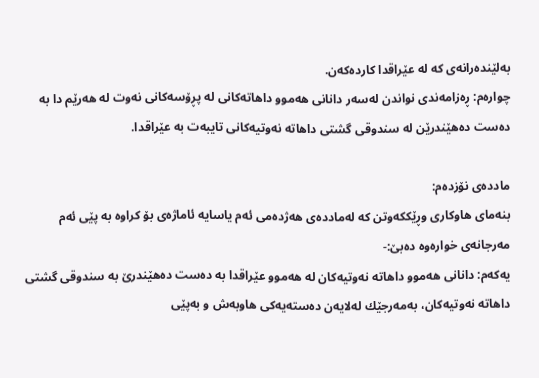به‌لێنده‌رانه‌ی كه‌ له‌ عێراقدا كارده‌كه‌ن.
چواره‌م: ڕه‌زامه‌ندی نواندن له‌سه‌ر دانانی هه‌موو داهاته‌كانی له‌ پڕۆسه‌كانی نه‌وت له‌ هه‌رێم دا به‌ ده‌ست ده‌هێندرێن له‌ سندوقی گشتی داهاته‌ نه‌وتیه‌كانی تایبه‌ت به‌ عێراقدا.

مادده‌ی نۆزده‌م:
بنه‌مای هاوكاری وڕێككه‌وتن كه‌ له‌مادده‌ی هه‌ژده‌می ئه‌م یاسایه‌ ئاماژه‌ی بۆ كراوه‌ به‌ پێی ئه‌م مه‌رجانه‌ی خواره‌وه‌ ده‌بێ:-
یه‌كه‌م: دانانی هه‌موو داهاته‌ نه‌وتیه‌كان له‌ هه‌موو عێراقدا به‌ ده‌ست ده‌هێندرێ به‌ سندوقی گشتی داهاته‌ نه‌وتیه‌كان، به‌مه‌رجێك له‌لایه‌ن ده‌سته‌یه‌كی هاوبه‌ش و به‌پێی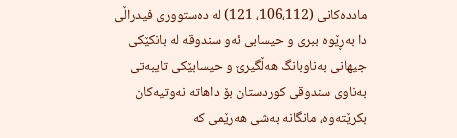مادده‌كانی (106،112، 121) له‌ ده‌ستووری فیدراڵی دا به‌ڕێوه‌ ببری و حیسابی ئه‌و سندوقه‌ له‌ بانكێكی جیهانی به‌ناوبانگ هه‌ڵگیرێ و حیسابێكی تایبه‌تی به‌ناوی سندوقی كوردستان بۆ داهاته‌ نه‌وتیه‌كان بكرێته‌وه‌، مانگانه‌ به‌شی هه‌رێمی كه‌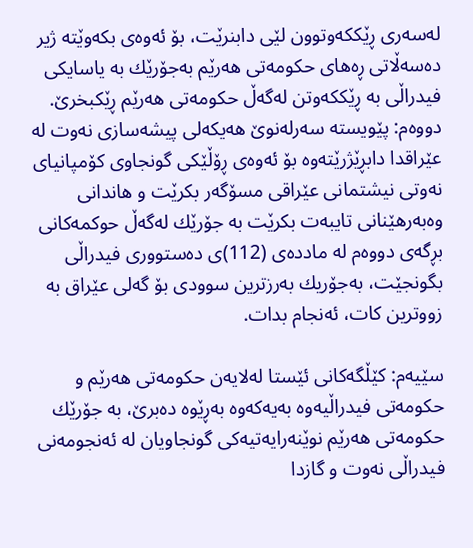له‌سه‌ری ڕێككه‌وتوون لێی دابنرێت، بۆ ئه‌وه‌ی بكه‌وێته‌ ژیر ده‌سه‌ڵاتی ڕه‌های حكومه‌تی هه‌رێم به‌جۆرێك به‌ یاسایكی فیدراڵی به‌ ڕێككه‌وتن له‌گه‌ڵ حكومه‌تی هه‌رێم ڕێكبخرێ.
دووه‌م: پێویسته‌ سه‌رله‌نوێ هه‌یكه‌لی پیشه‌سازی نه‌وت له‌ عێراقدا دابڕێژرێته‌وه‌ بۆ ئه‌وه‌ی ڕۆڵێكی گونجاوی كۆمپانیای نه‌وتی نیشتمانی عێراقی مسۆگه‌ر بكرێت و هاندانی وه‌به‌رهێنانی تایبه‌ت بكرێت به‌ جۆرێك له‌گه‌ڵ حوكمه‌كانی بڕگه‌ی دووه‌م له‌ مادده‌ی (112)ی ده‌ستووری فیدراڵی بگونجێت، به‌جۆریك به‌رزترین سوودی بۆ گه‌لی عێراق به‌ زووترین كات، ئه‌نجام بدات.

سێیه‌م: كێڵگه‌كانی ئێستا له‌لایه‌ن حكومه‌تی هه‌رێم و حكومه‌تی فیدراڵیه‌وه‌ به‌یه‌كه‌وه‌ به‌ڕێوه‌ ده‌برێ، به‌ جۆرێك حكومه‌تی هه‌رێم نوێنه‌رایه‌تیه‌كی گونجاویان له‌ ئه‌نجومه‌نی فیدراڵی نه‌وت و گازدا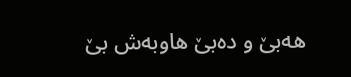هه‌بێ و ده‌بێ هاوبه‌ش بێ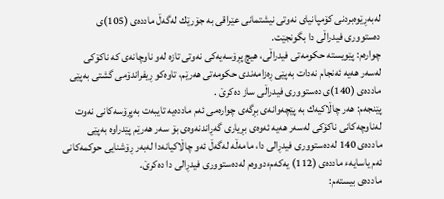له‌به‌ڕێوه‌بردنی كۆمپانیای نه‌وتی نیشتمانی عێراقی به‌ جۆرێك له‌گه‌ڵ مادده‌ی (105)ی ده‌ستووری فیدراڵی دا بگونجێت.
چواره‌م: پێویسته‌ حكومه‌تی فیدراڵی، هیچ پڕۆسه‌یه‌كی نه‌وتی تازه‌ له‌و ناوچانه‌ی كه‌ ناكۆكی له‌سه‌ر هه‌یه‌ ئه‌نجام نه‌دات به‌پێی ڕه‌زامه‌ندی حكومه‌تی هه‌رێم، تاوه‌كو ڕیفراندۆمی گشتی به‌پێی مادده‌ی (140)ی ده‌ستووری فیدراڵی ساز ده‌كرێ .
پێنجه‌م: هه‌ر چاڵاكیه‌ك به‌ پێچه‌وانه‌ی بڕگه‌ی چواره‌می ئه‌م مادده‌یه‌ تایبه‌ت به‌پڕۆسه‌كانی نه‌وت له‌ناوچه‌كانی ناكۆكی له‌سه‌ر هه‌یه‌ ئه‌وه‌ی بڕیاری گه‌ڕاندنه‌وه‌ی بۆ سه‌ر هه‌رێم پێدراوه‌ به‌پێی مادده‌ی 140 له‌ده‌ستووری فیدڕالی دا، مامه‌ڵه‌ له‌گه‌ڵ ئه‌و چاڵاكیانه‌دا له‌به‌ر ڕۆشنایی حوكمه‌كانی ئه‌م یاسایه‌ء مادده‌ی (112) یه‌كه‌مءدووه‌م له‌ده‌ستووری فیدڕالی دا ده‌كرێ.
مادده‌ی بیسته‌م: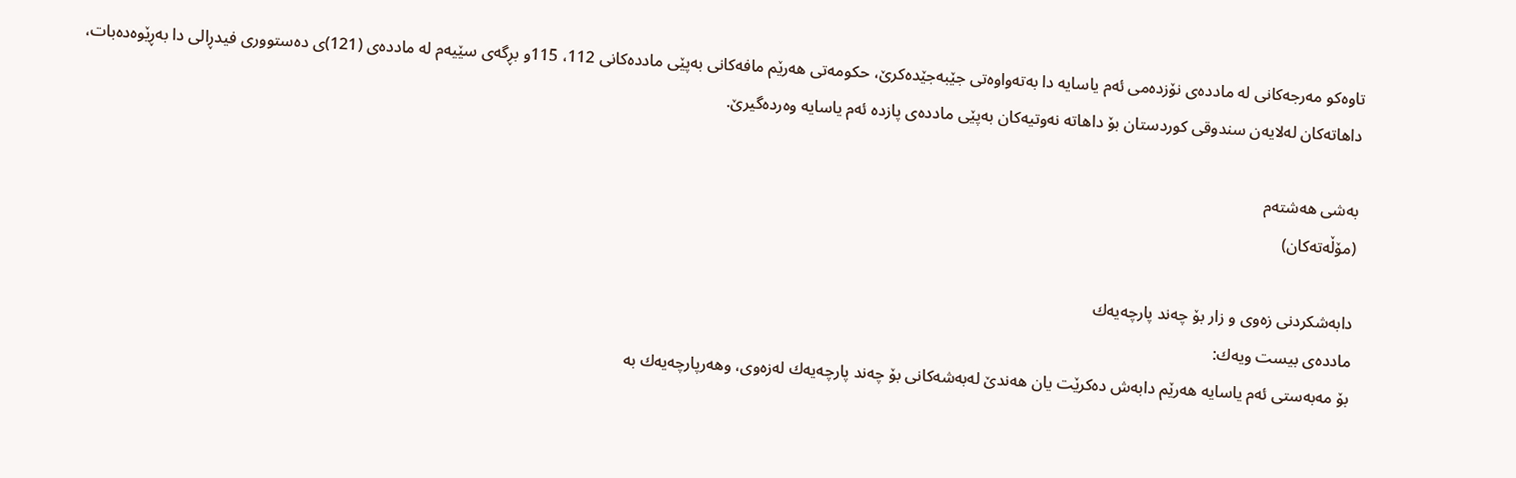تاوه‌كو مه‌رجه‌كانی له‌ مادده‌ی نۆزده‌می ئه‌م یاسایه‌ دا به‌ته‌واوه‌تی جێبه‌جێده‌كرێ، حكومه‌تی هه‌رێم مافه‌كانی به‌پێی مادده‌كانی 112، 115و بڕگه‌ی سێیه‌م له‌ مادده‌ی (121)ی ده‌ستووری فیدڕالی دا به‌ڕێوه‌ده‌بات، داهاته‌كان له‌لایه‌ن سندوقی كوردستان بۆ داهاته‌ نه‌وتیه‌كان به‌پێی مادده‌ی پازده‌ ئه‌م یاسایه‌ وه‌رده‌گیرێ.

به‌شی هه‌شته‌م
(مۆڵه‌ته‌كان)

دابه‌شكردنی زه‌وی و زار بۆ چه‌ند پارچه‌یه‌ك
مادده‌ی بیست ویه‌ك:
بۆ مه‌به‌ستی ئه‌م یاسایه‌ هه‌رێم دابه‌ش ده‌كرێت یان هه‌ندێ له‌به‌شه‌كانی بۆ چه‌ند پارچه‌یه‌ك له‌زه‌وی، وهه‌رپارچه‌یه‌ك به‌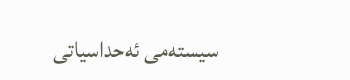سیسته‌می ئه‌حداسیاتی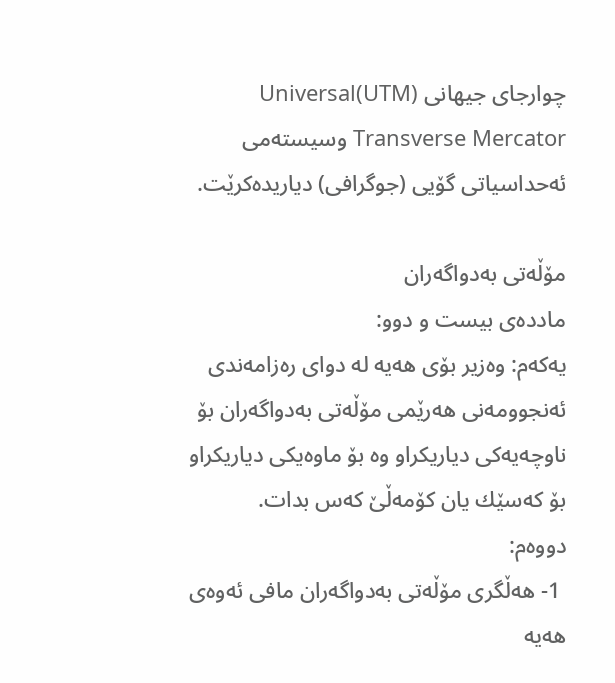چوارجای جیهانی (UTM)Universal Transverse Mercator وسیسته‌می ئه‌حداسیاتی گۆیی (جوگرافی) دیاریده‌كرێت.

مۆڵه‌تی به‌دواگه‌ران
مادده‌ی بیست و دوو:
یه‌كه‌م: وه‌زیر بۆی هه‌یه‌ له‌ دوای ره‌زامه‌ندی ئه‌نجوومه‌نی هه‌رێمی مۆڵه‌تی به‌دواگه‌ران بۆ ناوچه‌یه‌كی دیاریكراو وه‌ بۆ ماوه‌یكی دیاریكراو بۆ كه‌سێك یان كۆمه‌ڵێ كه‌س بدات.
دووه‌م:
 1- هه‌ڵگری مۆڵه‌تی به‌دواگه‌ران مافی ئه‌وه‌ی هه‌یه‌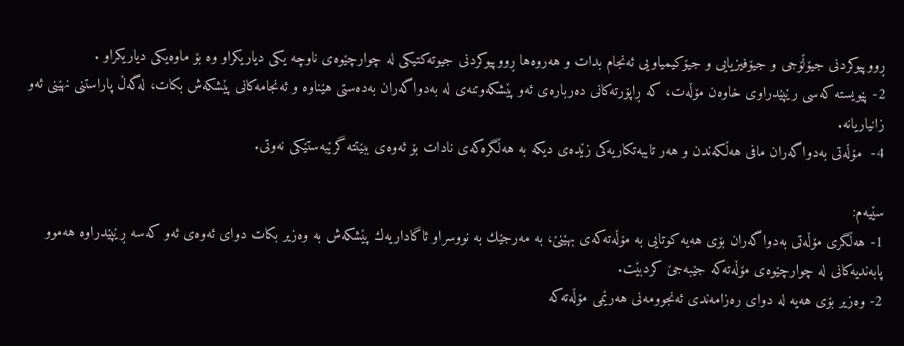ڕووپیوكردنی جیۆڵۆجی و جیۆفیزیایی و جیۆكیمیاویی ئه‌نجام بدات و هه‌روه‌ها ڕووپیوكردنی جیوته‌كتیكی له‌ چوارچێوه‌ی ناوچه‌ یكی دیاریكراو وه‌ بۆ ماوه‌یكی دیاریكراو .
2- پێویسته‌ كه‌سی رێپێدراوی خاوه‌ن مۆڵه‌ت، كه‌ ڕاپۆرته‌كانی ده‌رباره‌ی ئه‌و پێشكه‌وتنه‌ی له‌ به‌دواگه‌ران به‌ده‌ستی هێناوه‌ و ئه‌نجامه‌كانی پێشكه‌ش بكات، له‌گه‌ڵ پاراستنی نهێنی ئه‌و زانیاریانه‌.
4-  مۆڵه‌تی به‌دواگه‌ران مافی هه‌ڵكه‌ندن و هه‌ر تایبه‌تكاریه‌كی زێده‌ی دیكه‌ به‌ هه‌ڵگره‌كه‌ی نادات بۆ ئه‌وه‌ی ببێتته‌ گرێبه‌ستێكی نه‌وتی.

سێیه‌م:
1- هه‌ڵگری مۆڵه‌تی به‌دواگه‌ران بۆی هه‌یه‌ كوتایی به‌ مۆڵه‌ته‌كه‌ی بهێنێ، به‌ مه‌رجێك به‌ نووسراو ئاگاداریه‌ك پێشكه‌ش به‌ وه‌زیر بكات دوای ئه‌وه‌ی ئه‌و كه‌سه‌ ڕێپێدراوه‌ هه‌موو پابه‌ندیه‌كانی له‌ چوارچێوه‌ی مۆڵه‌ته‌كه‌ جێبه‌جێ كردبێت.
2- وه‌زیر بۆی هه‌یه‌ له‌ دوای ره‌زامه‌ندی ئه‌نجوومه‌نی هه‌رێمی مۆڵه‌ته‌كه‌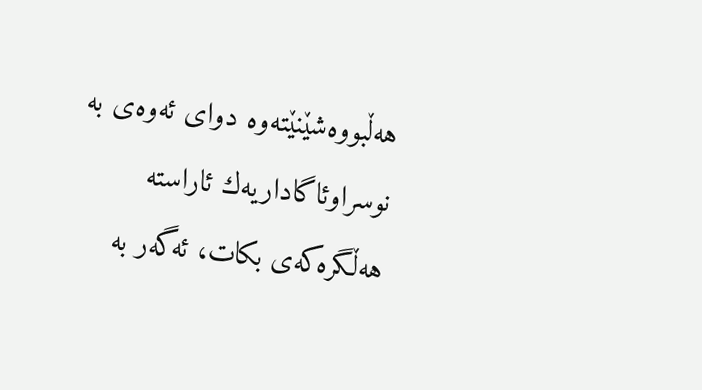هه‌ڵبووه‌شێنێته‌وه‌ دوای ئه‌وه‌ی به‌ نوسراوئاگاداریه‌ك ئاراسته‌ هه‌ڵگره‌كه‌ی بكات، ئه‌گه‌ر به‌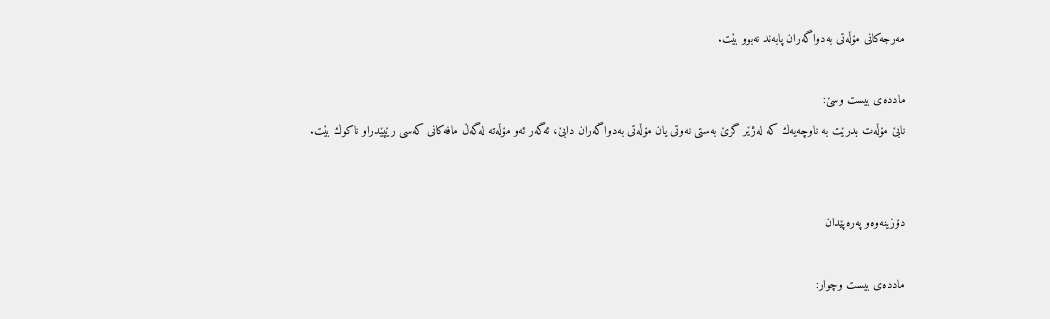مه‌رجه‌كانی مۆڵه‌تی به‌دواگه‌ران پابه‌ند نه‌بوو بێت.

مادده‌ی بیست وسێ:
نابێ مۆڵه‌ت بدرێت به‌ ناوچه‌یه‌ك كه‌ له‌ژێر گرێ به‌ستی نه‌وتی یان مۆڵه‌تی به‌دواگه‌ران دابێ، ئه‌گه‌ر ئه‌و مۆڵه‌ته‌ له‌گه‌ڵ مافه‌كانی كه‌سی رێپێدراو ناكوك بێت.


دۆزینه‌وه‌و په‌ره‌پێدان

مادده‌ی بیست وچوار: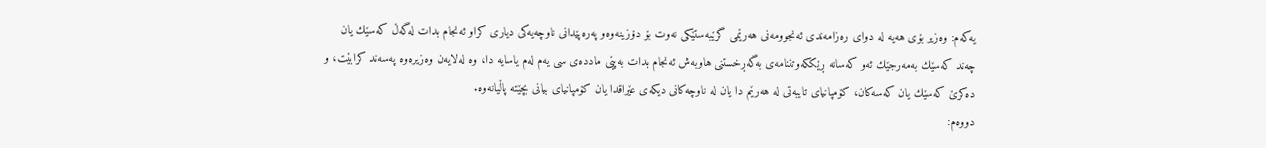یه‌كه‌م: وه‌زیر بۆی هه‌یه‌ له‌ دوای ره‌زامه‌ندی ئه‌نجوومه‌نی هه‌رێمی گرێبه‌ستێكی نه‌وت بۆ دۆزینه‌وه‌و په‌ره‌پێدانی ناوچه‌یه‌كی دیاری كراو ئه‌نجام بدات له‌گه‌ڵ كه‌سێك یان چه‌ند كه‌سێك به‌مه‌رجێك ئه‌و كه‌سانه‌ ڕێككه‌وتننامه‌ی به‌گه‌ڕخستنی هاوبه‌ش ئه‌نجام بدات به‌پێی مادده‌ی سی یه‌م له‌م یاسایه‌ دا، وه‌ له‌لایه‌ن وه‌زیره‌وه‌ په‌سه‌ند كرابێت، و ده‌كرێ كه‌سێك یان كه‌سه‌كان، كۆمپانیای تایبه‌تی له‌ هه‌رێم دا یان له‌ ناوچه‌كانی دیكه‌ی عێراقدا یان كۆمپانیای بیانی بچێته‌ پاڵیانه‌وه‌.
دووه‌م: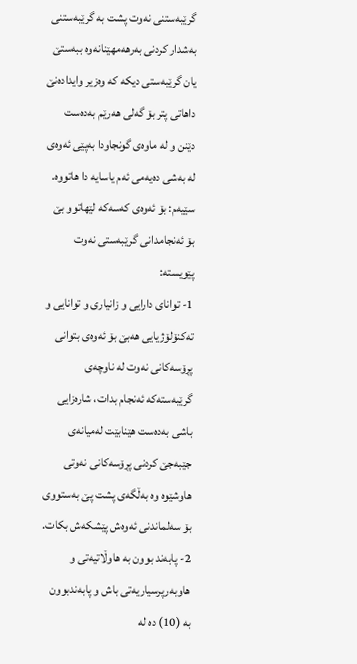گرێبه‌ستنی نه‌وت پشت به‌ گرێبه‌ستنی به‌شدار كردنی به‌رهه‌مهێنانه‌وه‌ ببه‌ستێ یان گرێبه‌ستی دیكه‌ كه‌ وه‌زیر وایداده‌نێ داهاتی پتر بۆ گه‌لی هه‌رێم به‌ده‌ست دێنن و له‌ ماوه‌ی گونجاودا به‌پێی ئه‌وه‌ی له‌ به‌شی ده‌یه‌می ئه‌م یاسایه‌ دا هاتووه‌.
سێیه‌م: بۆ ئه‌وه‌ی كه‌سه‌كه‌ لێهاتوو بێ بۆ ئه‌نجامدانی گرێبه‌ستی نه‌وت پێویسته‌:
1- توانای دارایی و زانیاری و توانایی و ته‌كنۆلۆژیایی هه‌بێ بۆ ئه‌وه‌ی بتوانی پڕۆسه‌كانی نه‌وت له‌ ناوچه‌ی گرێبه‌سته‌كه‌ ئه‌نجام بدات، شاره‌زایی باشی به‌ده‌ست هێنابێت له‌میانه‌ی جێبه‌جێ كردنی پڕۆسه‌كانی نه‌وتی هاوشێوه‌ وه‌ به‌ڵگه‌ی پشت پێ به‌ستووی بۆ سه‌لماندنی ئه‌وه‌ش پێشكه‌ش بكات.
2- پابه‌ند بوون به‌ هاوڵاتیه‌تی و هاوبه‌رپرسیاریه‌تی باش و پابه‌ندبوون به‌ (10) ده‌ له‌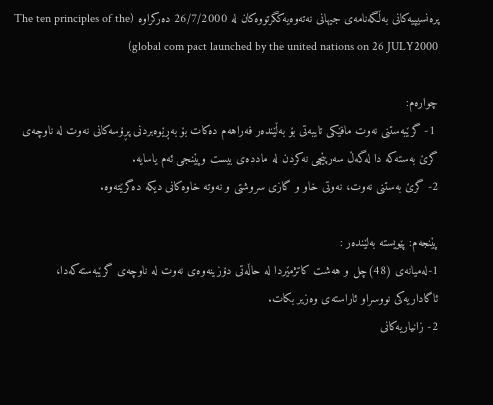پره‌نسیپیه‌كانی به‌ڵگه‌نامه‌ی جیهانی نه‌ته‌وه‌یه‌كگرتووه‌كان له‌ 26/7/2000 ده‌ركراوه‌ (The ten principles of the global com pact launched by the united nations on 26 JULY2000)

چواره‌م:
 1- گرێبه‌ستنی نه‌وت مافێكی تایبه‌تی بۆ به‌ڵێنده‌ر فه‌راهه‌م ده‌كات بۆ به‌ڕێوه‌بردنی پڕۆسه‌كانی نه‌وت له‌ ناوچه‌ی گرێ به‌سته‌كه‌ دا له‌گه‌ڵ سه‌رپێچی نه‌كردن له‌ مادده‌ی بیست وپێنجی ئه‌م یاسایه‌.
2- گرێ به‌ستنی نه‌وت، نه‌وتی خاو و گازی سروشتی و نه‌وته‌ خاوه‌كانی دیكه‌ ده‌گرێته‌وه‌.

پێنجه‌م: پێویسته‌ به‌لێنده‌ر :
1-له‌میانه‌ی (48)چل و هه‌شت كاتژمێردا له‌ حاڵه‌تی دۆزینه‌وه‌ی نه‌وت له‌ ناوچه‌ی گرێبه‌سته‌كه‌دا، ئاگاداریه‌كی نووسراو ئاراسته‌ی وه‌زیر بكات.
2- زانیاریه‌كانی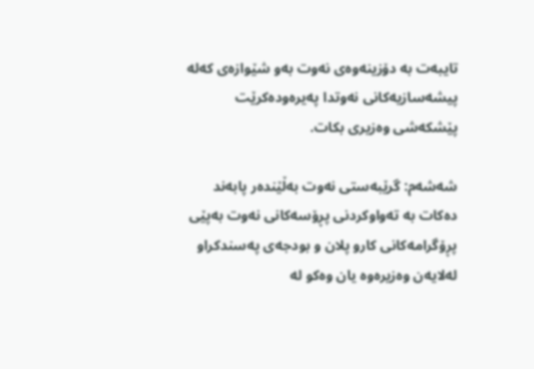تایبه‌ت به‌ دۆزینه‌وه‌ی نه‌وت به‌و شێوازه‌ی كه‌له‌ پیشه‌سازیه‌كانی نه‌وتدا په‌یره‌وده‌كرێت پێشكه‌شی وه‌زیری بكات.

شه‌شه‌م: گرێبه‌ستی نه‌وت به‌ڵێنده‌ر پابه‌ند ده‌كات به‌ ته‌واوكردنی پڕۆسه‌كانی نه‌وت به‌پێی پڕۆگرامه‌كانی كارو پلان و بودجه‌ی په‌سندكراو له‌لایه‌ن وه‌زیره‌وه‌ یان وه‌كو له‌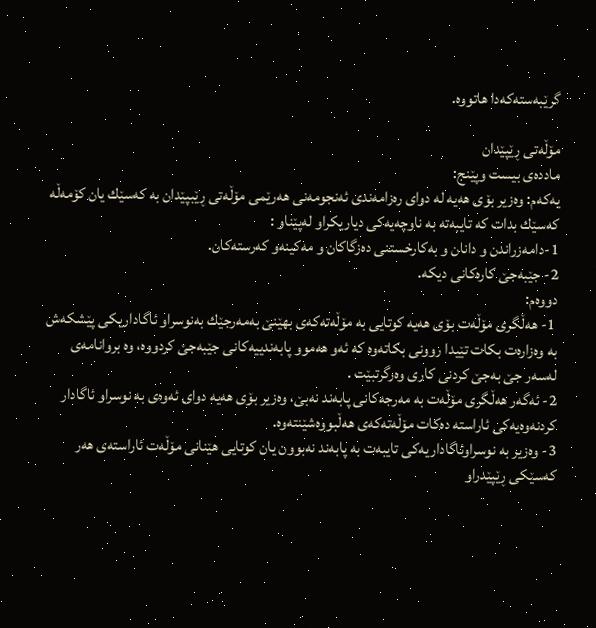گرێبه‌سته‌كه‌دا هاتووه‌.

مۆڵه‌تی ڕێپێدان
مادده‌ی بیست وپێنج:
یه‌كه‌م: وه‌زیر بۆی هه‌یه‌ له‌ دوای ره‌زامه‌ندی ئه‌نجومه‌نی هه‌رێمی مۆڵه‌تی ڕێبپێدان به‌ كه‌سێك یان كۆمه‌ڵه‌ كه‌سێك بدات كه‌ تایبه‌ته‌ به‌ ناوچه‌یه‌كی دیاریكراو له‌پێناو :
1-دامه‌زراندن و دانان و به‌كارخستنی ده‌زگاكان و مه‌كینه‌و كه‌رسته‌كان.
2- جێبه‌جێ كاره‌كانی دیكه‌.
دووه‌م:
 1- هه‌ڵگری مۆڵه‌ت بۆی هه‌یه‌ كوتایی به‌ مۆڵه‌ته‌كه‌ی بهێنێ به‌مه‌رجێك به‌نوسراو ئاگاداریكی پێشكه‌ش به‌ وه‌زاره‌ت بكات تێیدا روونی بكاته‌وه‌ كه‌ ئه‌و هه‌موو پابه‌ندییه‌كانی جێبه‌جێ كردووه‌، وه‌ بروانامه‌ی له‌سه‌ر جێ به‌جێ كردنی كاری وه‌رگرتبێت .
2- ئه‌گه‌ر هه‌ڵگری مۆڵه‌ت به‌ مه‌رجه‌كانی پابه‌ند نه‌بێ، وه‌زیر بۆی هه‌یه‌ دوای ئه‌وه‌ی به‌ نوسراو ئاگادار كردنه‌وه‌یه‌كی ئاراسته‌ ده‌كات مۆڵه‌ته‌كه‌ی هه‌ڵبووه‌شێنته‌وه‌.
3- وه‌زیر به‌ نوسراوئاگاداریه‌كی تایبه‌ت به‌ پابه‌ند نه‌بوون یان كوتایی هێنانی مۆڵه‌ت ئاراسته‌ی هه‌ر كه‌سێكی ڕێپێدراو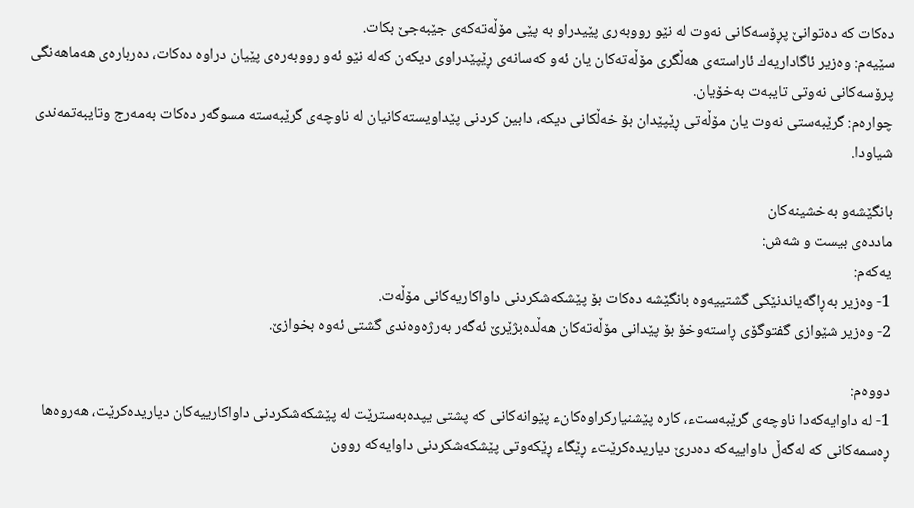ده‌كات كه‌ ده‌توانێ پڕۆسه‌كانی نه‌وت له‌ نێو رووبه‌ری پێیدراو به‌ پێی مۆڵه‌ته‌كه‌ی جێبه‌جێ بكات.
سێیه‌م: وه‌زیر ئاگاداریه‌ك ئاراسته‌ی هه‌ڵگری مۆڵه‌ته‌كان یان ئه‌و كه‌سانه‌ی ڕێپێدراوی دیكه‌ن كه‌له‌ نێو ئه‌و رووبه‌ره‌ی پێیان دراوه‌ ده‌كات، ده‌رباره‌ی هه‌ماهه‌نگی پرۆسه‌كانی نه‌وتی تایبه‌ت به‌خۆیان.
چواره‌م: گرێبه‌ستی نه‌وت یان مۆڵه‌تی ڕێپێدان بۆ خه‌ڵكانی دیكه‌، دابین كردنی پێداویسته‌كانیان له‌ ناوچه‌ی گرێبه‌سته‌ مسوگه‌ر ده‌كات به‌مه‌رج وتایبه‌تمه‌ندی شیاودا.

بانگێشه‌و به‌خشینه‌كان
مادده‌ی بیست و شه‌ش:
یه‌كه‌م:
1- وه‌زیر به‌ڕاگه‌یاندنێكی گشتییه‌وه‌ بانگێشه‌ ده‌كات بۆ پێشكه‌شكردنی داواكاریه‌كانی مۆڵه‌ت.
2- وه‌زیر شێوازی گفتوگۆی ڕاسته‌وخۆ بۆ پێدانی مۆڵه‌ته‌كان هه‌ڵده‌بژێرێ ئه‌گه‌ر به‌رژه‌وه‌ندی گشتی ئه‌وه‌ بخوازێ.

دووه‌م:
1- له‌ داوایه‌كه‌دا ناوچه‌ی گرێبه‌ستء، كاره‌ پێشنیاركراوه‌كانء پێوانه‌كانی كه‌ پشتی یپده‌به‌سترێت له‌ پێشكه‌شكردنی داواكارییه‌كان دیاریده‌كرێت، هه‌روه‌ها ڕه‌سمه‌كانی كه‌ له‌گه‌ڵ داواییه‌كه‌ ده‌درێ دیاریده‌كرێتء ڕێگاء ڕێكه‌وتی پێشكه‌شكردنی داوایه‌كه‌ روون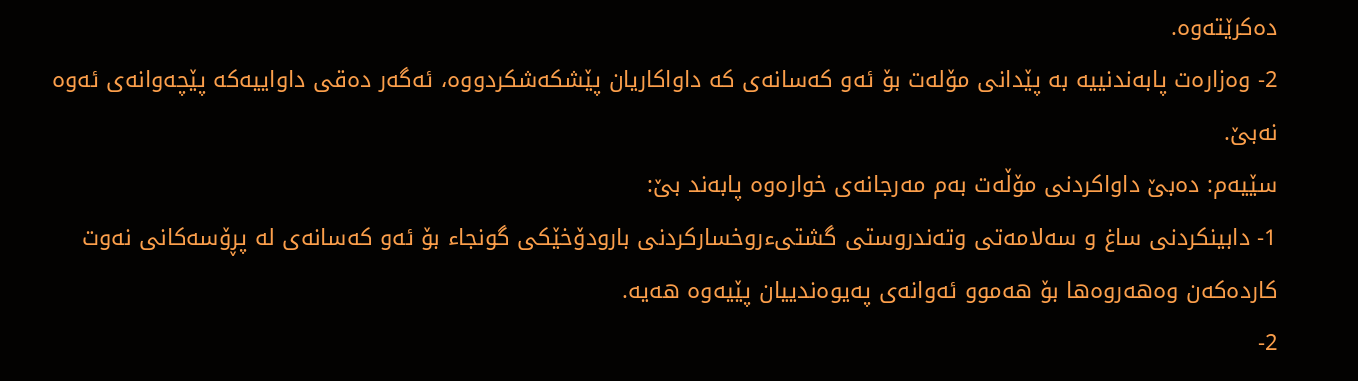ده‌كرێته‌وه‌.
2- وه‌زاره‌ت پابه‌ندنییه‌ به‌ پێدانی مۆله‌ت بۆ ئه‌و كه‌سانه‌ی كه‌ داواكاریان پێشكه‌شكردووه‌، ئه‌گه‌ر ده‌قی داواییه‌كه‌ پێچه‌وانه‌ی ئه‌وه‌ نه‌بێ.
سێیه‌م: ده‌بێ داواكردنی مۆڵه‌ت به‌م مه‌رجانه‌ی خواره‌وه‌ پابه‌ند بێ:
1- دابینكردنی ساغ و سه‌لامه‌تی وته‌ندروستی گشتیءروخساركردنی بارودۆخێكی گونجاء بۆ ئه‌و كه‌سانه‌ی له‌ پڕۆسه‌كانی نه‌وت كارده‌كه‌ن وه‌هه‌روه‌ها بۆ هه‌موو ئه‌وانه‌ی په‌یوه‌ندییان پێیه‌وه‌ هه‌یه‌.
2-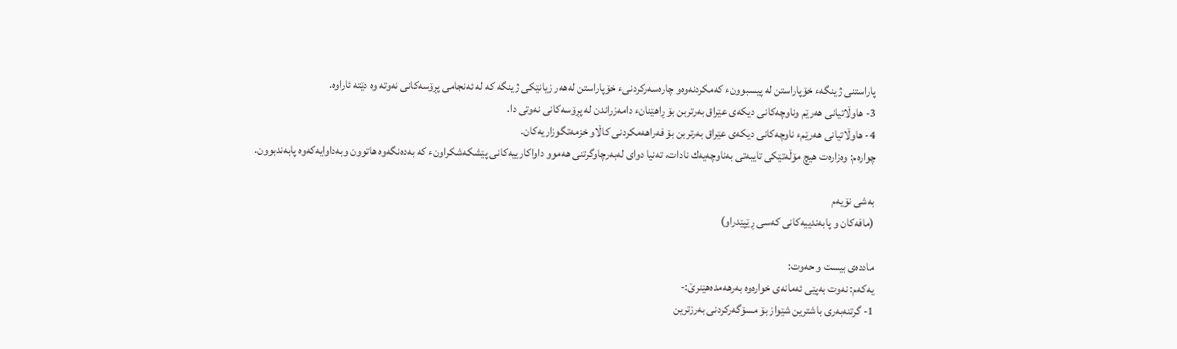پاراستنی ژینگه‌ء خۆپاراستن له‌ پیسبوونء كه‌مكردنه‌وه‌و چاره‌سه‌ركردنیء خۆپاراستن له‌هه‌ر زیانێكی ژینگه‌ كه‌ له‌ ئه‌نجامی پڕۆسه‌كانی نه‌وته‌ وه‌ دێته‌ ئاراوه‌.
3- هاوڵاتیانی هه‌رێم وناوچه‌كانی دیكه‌ی عێراق به‌رتربن بۆ ڕاهێنانء دامه‌زراندن له‌ پڕۆسه‌كانی نه‌وتی دا.
4- هاوڵاتیانی هه‌رێمء ناوچه‌كانی دیكه‌ی عێراق به‌رتربن بۆ فه‌راهه‌مكردنی كاڵاو خزمه‌تگوزاریه‌كان.
چواره‌م: وه‌زاره‌ت هیچ مۆڵه‌تێكی تایبه‌تی به‌ناوچه‌یه‌ك نادات، ته‌نیا دوای له‌به‌رچاوگرتنی هه‌موو داواكارییه‌كانی پێشكه‌شكراونء كه‌ به‌ده‌نگه‌وه‌ هاتوون وبه‌داوایه‌كه‌وه‌ پابه‌ندبوون.

به‌شی نۆیه‌م
(مافه‌كان و پابه‌ندییه‌كانی كه‌سی ڕێپێدراو)

مادده‌ی بیست و حه‌وت:
یه‌كه‌م: نه‌وت به‌پێی ئه‌مانه‌ی خواره‌وه‌ به‌رهه‌مده‌هێنرێ:-
1- گرتنه‌به‌ری باشترین شێواز بۆ مسۆگه‌ركردنی به‌رزترین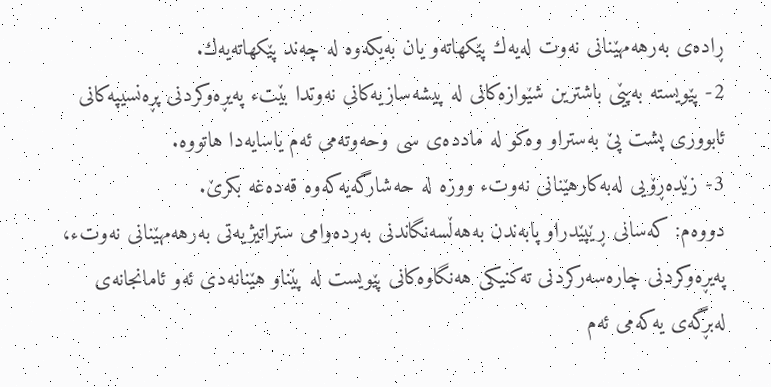ڕاده‌ی به‌رهه‌مهێنانی نه‌وت له‌یه‌ك پێكهاته‌و یان به‌یكه‌وه‌ له‌ چه‌ند پێكهاته‌یه‌ك.
2- پێویسته‌ به‌پێی باشترین شێوازه‌كانی له‌ پیشه‌سازیه‌كانی نه‌وتدا بێتء په‌یڕه‌وكردنی پڕه‌نسیپه‌كانی ئابووری پشت پێ به‌ستراو وه‌كو له‌ مادده‌ی سی وحه‌وته‌می ئه‌م یاسایه‌دا هاتووه‌.
3- زێده‌ڕۆیی له‌به‌كارهێنانی نه‌وتء ووزه‌ له‌ حه‌شارگه‌یه‌كه‌وه‌ قه‌ده‌غه‌ بكرێ.
دووه‌م: كه‌سانی ڕێپێدراو پابه‌ندن به‌هه‌ڵسه‌نگاندنی به‌رده‌وامی ستراتیژیه‌تی به‌رهه‌مهێنانی نه‌وتء، په‌یڕه‌وكردنی چاره‌سه‌ركردنی ته‌كنیكی هه‌نگاوه‌كانی پێویست له‌ پێناو هێنانه‌دی ئه‌و ئامانجانه‌ی له‌بڕگه‌ی یه‌كه‌می ئه‌م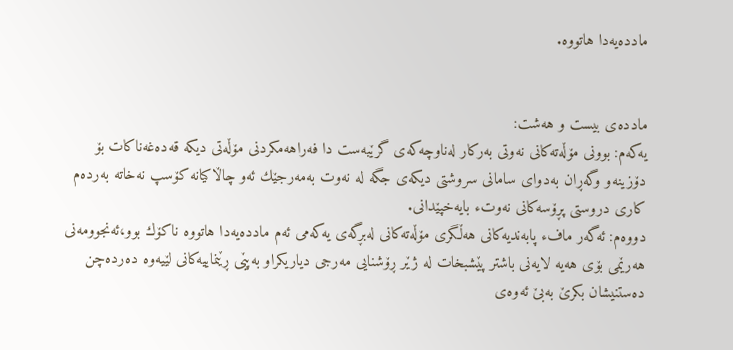مادده‌یه‌دا هاتووه‌.


مادده‌ی بیست و هه‌شت:
یه‌كه‌م: بوونی مۆڵه‌ته‌كانی نه‌وتی به‌ركار له‌ناوچه‌كه‌ی گرێبه‌ست دا فه‌راهه‌مكردنی مۆڵه‌تی دیكه‌ قه‌ده‌غه‌ناكات بۆ دۆزینه‌و وگه‌ڕان به‌دوای سامانی سروشتی دیكه‌ی جگه‌ له‌ نه‌وت به‌مه‌رجێك ئه‌و چاڵاكیانه‌ كۆسپ نه‌خاته‌ به‌رده‌م كاری دروستی پڕۆسه‌كانی نه‌وتء بایه‌خپێدانی.
دووه‌م: ئه‌گه‌ر مافء پابه‌ندیه‌كانی هه‌ڵگری مۆڵه‌ته‌كانی له‌بڕگه‌ی یه‌كه‌می ئه‌م مادده‌یه‌دا هاتووه‌ ناكۆك بوو،ئه‌نجوومه‌نی هه‌رێمی بۆی هه‌یه‌ لایه‌نی باشتر پێشبخات له‌ ژێر ڕۆشنایی مه‌رجی دیاریكراو به‌پێی ڕێنماییه‌كانی لێیه‌وه‌ ده‌رده‌چن ده‌ستنیشان بكرێ به‌بێ ئه‌وه‌ی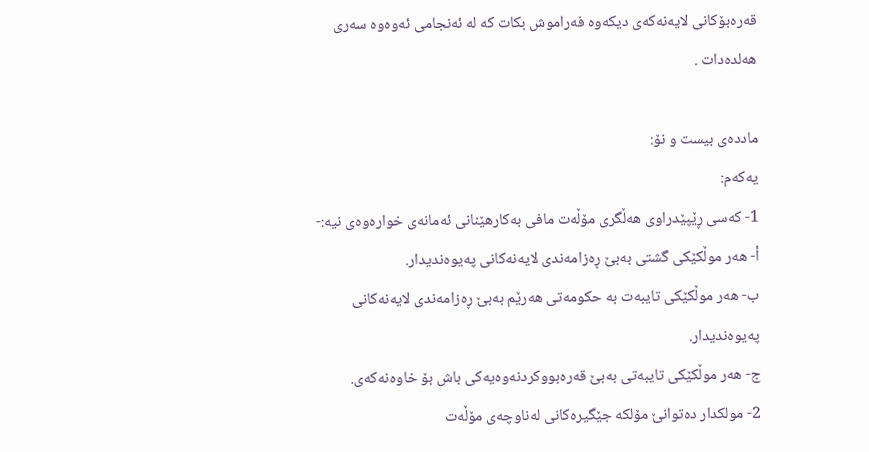قه‌ره‌بۆكانی لایه‌نه‌كه‌ی دیكه‌وه‌ فه‌راموش بكات كه‌ له‌ ئه‌نجامی ئه‌وه‌وه‌ سه‌ری هه‌لده‌دات .

مادده‌ی بیست و نۆ:
یه‌كه‌م:
1- كه‌سی ڕێپێدراوی هه‌ڵگری مۆڵه‌ت مافی به‌كارهێنانی ئه‌مانه‌ی خواره‌وه‌ی نیه‌:-
أ- هه‌ر موڵكێكی گشتی به‌بێ ڕه‌زامه‌ندی لایه‌نه‌كانی په‌یوه‌ندیدار.
ب- هه‌ر موڵكێكی تایبه‌ت به‌ حكومه‌تی هه‌رێم به‌بێ ڕه‌زامه‌ندی لایه‌نه‌كانی په‌یوه‌ندیدار.
ج- هه‌ر موڵكێكی تایبه‌تی به‌بێ قه‌ره‌بووكردنه‌وه‌یه‌كی باش بۆ خاوه‌نه‌كه‌ی.
2- مولكدار ده‌توانێ مۆلكه‌ جێگیره‌كانی له‌ناوچه‌ی مۆڵه‌ت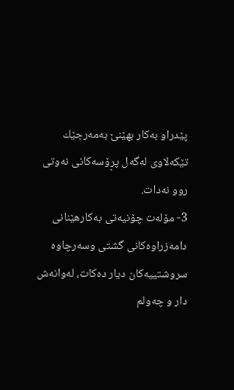پێدراو به‌كار بهێنێ به‌مه‌رجێك تێكه‌لاوی له‌گه‌ل پڕۆسه‌كانی نه‌وتی روو نه‌دات.
3- مۆله‌ت چۆنیه‌تی به‌كارهێنانی دامه‌زراوه‌كانی گشتی وسه‌رچاوه‌ سروشتییه‌كان دیار ده‌كات، له‌وانه‌ش دار و چه‌ولم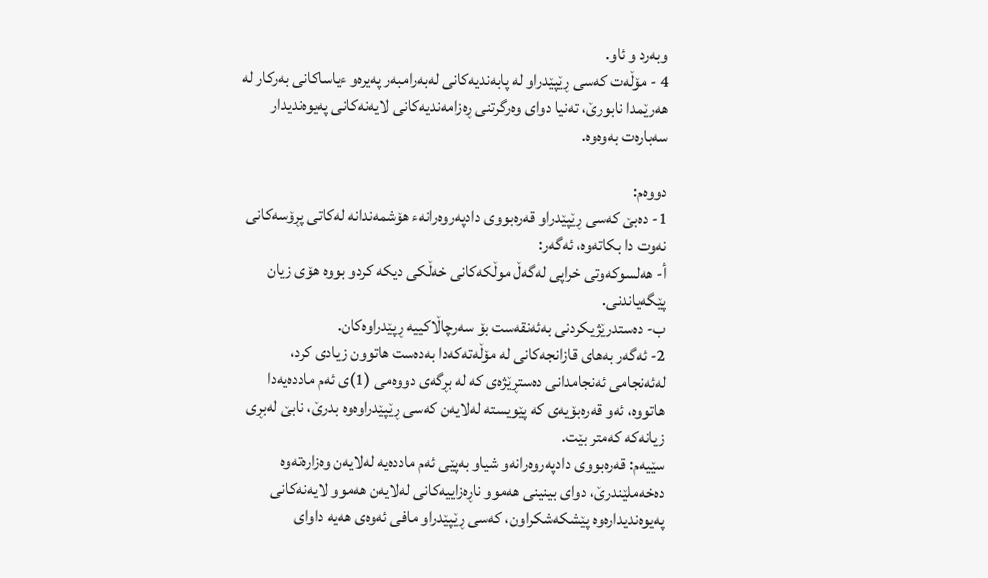وبه‌رد و ئاو.
4 - مۆڵه‌ت كه‌سی ڕێپێدراو له‌ پابه‌ندیه‌كانی له‌به‌رامبه‌ر په‌یره‌و ءیاساكانی به‌ركار له‌ هه‌رێمدا نابورێ، ته‌نیا دوای وه‌رگرتنی ڕه‌زامه‌ندیه‌كانی لایه‌نه‌كانی په‌یوه‌ندیدار سه‌باره‌ت به‌وه‌وه‌.

دووه‌م:
1- ده‌بێ كه‌سی ڕێپێدراو قه‌ره‌بووی دادپه‌روه‌رانه‌ء هۆشمه‌ندانه‌ له‌كاتی پڕۆسه‌كانی نه‌وت دا بكاته‌وه‌، ئه‌گه‌ر:
أ- هه‌لسوكه‌وتی خراپی له‌گه‌ڵ موڵكه‌كانی خه‌ڵكی دیكه‌ كردو بووه‌ هۆی زیان پێگه‌یاندنی.
ب- ده‌ستدرێژیكردنی به‌ئه‌نقه‌ست بۆ سه‌رچاڵاكییه‌ ڕپێدراوه‌كان.
2- ئه‌گه‌ر به‌های قازانجه‌كانی له‌ مۆڵه‌ته‌كه‌دا به‌ده‌ست هاتوون زیادی كرد، له‌ئه‌نجامی ئه‌نجامدانی ده‌ستڕێژه‌ی كه‌ له‌ بڕگه‌ی دووه‌می (1)ی ئه‌م مادده‌یه‌دا هاتووه‌، ئه‌و قه‌ره‌بۆیه‌ی كه‌ پێویسته‌ له‌لایه‌ن كه‌سی ڕێپێدراوه‌وه‌ بدرێ، نابێ له‌بڕی زیانه‌كه‌ كه‌متر بێت.
سێیه‌م: قه‌ره‌بووی دادپه‌روه‌رانه‌و شیاو به‌پێی ئه‌م مادده‌یه‌ له‌لایه‌ن وه‌زاره‌ته‌وه‌ ده‌خه‌ملێندرێ، دوای بینینی هه‌موو ناڕه‌زاییه‌كانی له‌لایه‌ن هه‌موو لایه‌نه‌كانی په‌یوه‌ندیداره‌وه‌ پێشكه‌شكراون، كه‌سی ڕێپێدراو مافی ئه‌وه‌ی هه‌یه‌ داوای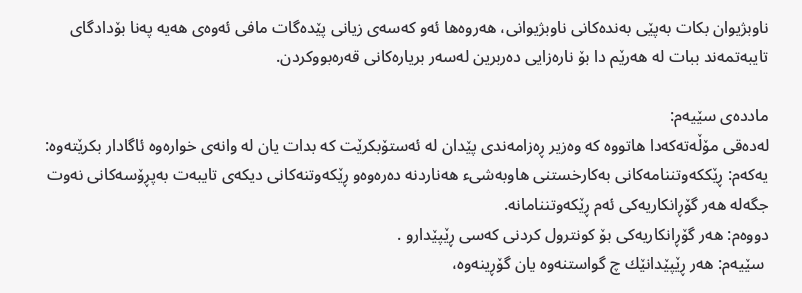ناوبژیوان بكات به‌پێی به‌نده‌كانی ناوبژیوانی، هه‌روه‌ها ئه‌و كه‌سه‌ی زیانی پێده‌گات مافی ئه‌وه‌ی هه‌یه‌ په‌نا بۆدادگای تایبه‌تمه‌ند ببات له‌ هه‌رێم دا بۆ ناره‌زایی ده‌ربرین له‌سه‌ر بریاره‌كانی قه‌ره‌بووكردن.

مادده‌ی سێیه‌م:
له‌ده‌قی مۆڵه‌ته‌كه‌دا هاتووه‌ كه‌ وه‌زیر ڕه‌زامه‌ندی پێدان له‌ ئه‌ستۆبكرێت كه‌ بدات یان له‌ وانه‌ی خواره‌وه‌ ئاگادار بكرێته‌وه‌:
یه‌كه‌م: ڕێككه‌وتننامه‌كانی به‌كارخستنی هاوبه‌شیء هه‌ناردنه‌ ده‌ره‌وه‌و ڕێكه‌وتنه‌كانی دیكه‌ی تایبه‌ت به‌پڕۆسه‌كانی نه‌وت جگه‌له‌ هه‌ر گۆڕانكاریه‌كی ئه‌م ڕێكه‌وتننامانه‌.
دووه‌م: هه‌ر گۆڕانكاریه‌كی بۆ كونترول كردنی كه‌سی ڕێپێدارو .
 سێیه‌م: هه‌ر ڕێپێدانێك چ گواستنه‌وه‌ یان گۆڕینه‌وه‌،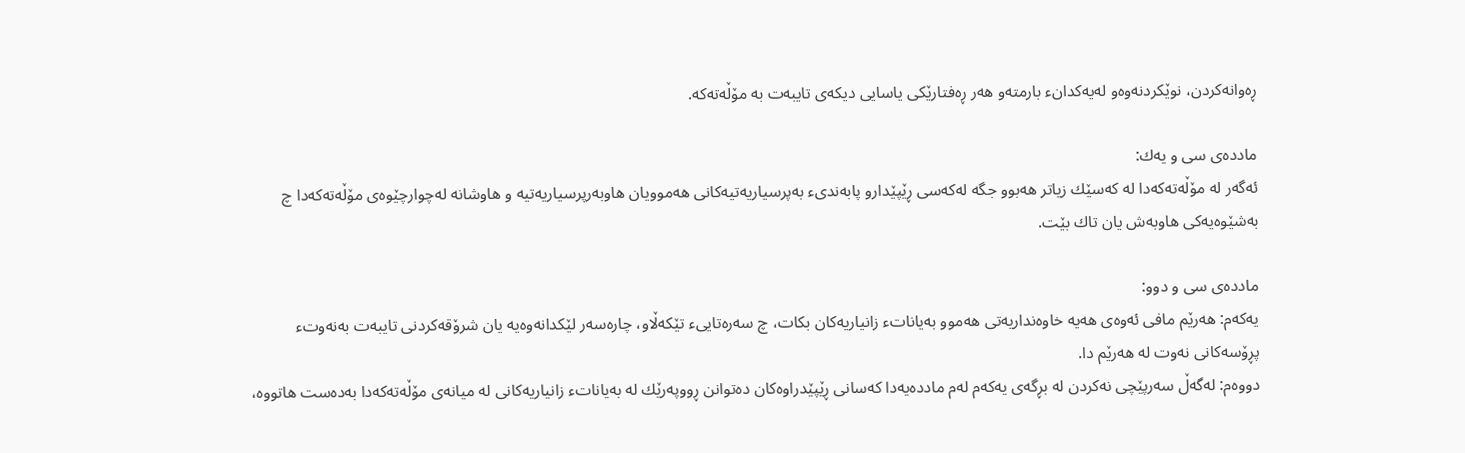ڕه‌وانه‌كردن، نوێكردنه‌وه‌و له‌یه‌كدانء بارمته‌و هه‌ر ڕه‌فتارێكی یاسایی دیكه‌ی تایبه‌ت به‌ مۆڵه‌ته‌كه‌.

مادده‌ی سی و یه‌ك:
ئه‌گه‌ر له‌ مۆڵه‌ته‌كه‌دا له‌ كه‌سێك زیاتر هه‌بوو جگه‌ له‌كه‌سی ڕێپێدارو پابه‌ندیء به‌پرسیاریه‌تیه‌كانی هه‌موویان هاوبه‌رپرسیاریه‌تیه‌ و هاوشانه‌ له‌چوارچێوه‌ی مۆڵه‌ته‌كه‌دا چ به‌شێوه‌یه‌كی هاوبه‌ش یان تاك بێت.

مادده‌ی سی و دوو:
یه‌كه‌م: هه‌رێم مافی ئه‌وه‌ی هه‌یه‌ خاوه‌نداریه‌تی هه‌موو به‌یاناتء زانیاریه‌كان بكات، چ سه‌ره‌تاییء تێكه‌ڵاو، چاره‌سه‌ر لێكدانه‌وه‌یه‌ یان شرۆقه‌كردنی تایبه‌ت به‌نه‌وتء پڕۆسه‌كانی نه‌وت له‌ هه‌رێم دا.
دووه‌م: له‌گه‌ڵ سه‌رپێچی نه‌كردن له‌ بڕگه‌ی یه‌كه‌م له‌م مادده‌یه‌دا كه‌سانی ڕێپێدراوه‌كان ده‌توانن ڕووپه‌رێك له‌ به‌یاناتء زانیاریه‌كانی له‌ میانه‌ی مۆڵه‌ته‌كه‌دا به‌ده‌ست هاتووه‌،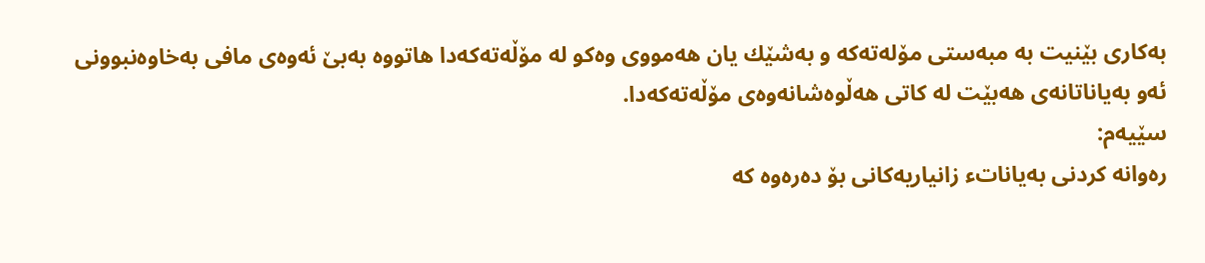به‌كاری بێنیت به‌ مبه‌ستی مۆله‌ته‌كه‌ و به‌شێك یان هه‌مووی وه‌كو له‌ مۆڵه‌ته‌كه‌دا هاتووه‌ به‌بێ ئه‌وه‌ی مافی به‌خاوه‌نبوونی ئه‌و به‌یاناتانه‌ی هه‌بێت له‌ كاتی هه‌ڵوه‌شانه‌وه‌ی مۆڵه‌ته‌كه‌دا.
سێیه‌م:
ره‌وانه‌ كردنی به‌یاناتء زانیاریه‌كانی بۆ ده‌ره‌وه‌ كه‌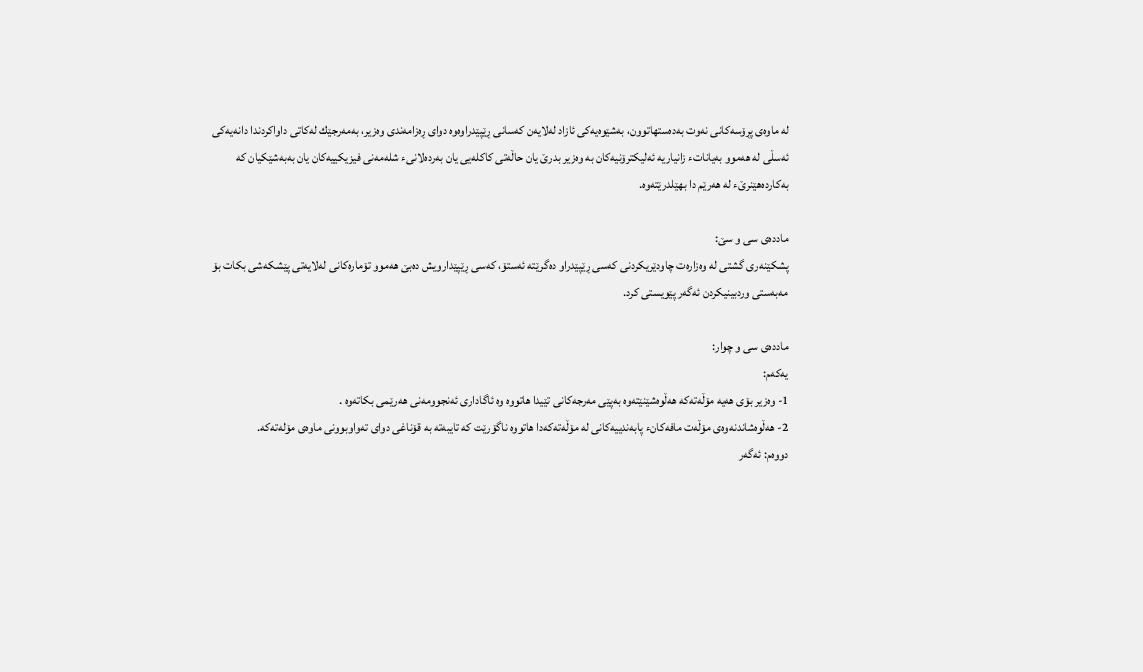له‌ ماوه‌ی پڕۆسه‌كانی نه‌وت به‌ده‌ستهاتوون، به‌شێوه‌یه‌كی ئازاد له‌لایه‌ن كه‌سانی ڕێپێدراوه‌وه‌ دوای ڕه‌زامه‌ندی وه‌زیر، به‌مه‌رجێك له‌كاتی داواكردندا دانه‌یه‌كی ئه‌سڵی له‌ هه‌موو به‌یاناتء زانیاریه‌ ئه‌لیكترۆنیه‌كان به‌ وه‌زیر بدرێ یان حاڵه‌تی كاكله‌یی یان به‌رده‌لانیء شله‌مه‌نی فیزیكییه‌كان یان به‌به‌شێكیان كه‌ به‌كارده‌هێنرێء له‌ هه‌رێم دا بهێلدرێته‌وه‌.

مادده‌ی سی و سێ:
پشكێنه‌ری گشتی له‌ وه‌زاره‌ت چاودێریكردنی كه‌سی ڕێپێدراو ده‌گرێته‌ ئه‌ستۆ، كه‌سی ڕێپێدارویش ده‌بێ هه‌موو تۆماره‌كانی له‌لایه‌تی پێشكه‌شی بكات بۆ مه‌به‌ستی وردبینیكردن ئه‌گه‌ر پێویستی كرد.

مادده‌ی سی و چوار:
یه‌كه‌م:
1- وه‌زیر بۆی هه‌یه‌ مۆڵه‌ته‌كه‌ هه‌ڵوه‌شێنێته‌وه‌ به‌پێی مه‌رجه‌كانی تێیدا هاتووه‌ وه‌ ئاگاداری ئه‌نجوومه‌نی هه‌رێمی بكاته‌وه‌ .
2- هه‌ڵوه‌شاندنه‌وه‌ی مۆڵه‌ت مافه‌كانء پابه‌ندییه‌كانی له‌ مۆڵه‌ته‌كه‌دا هاتووه‌ ناگۆرێت كه‌ تایبه‌ته‌ به‌ قۆناغی دوای ته‌واوبوونی ماوه‌ی مۆله‌ته‌كه‌.
دووه‌م: ئه‌گه‌ر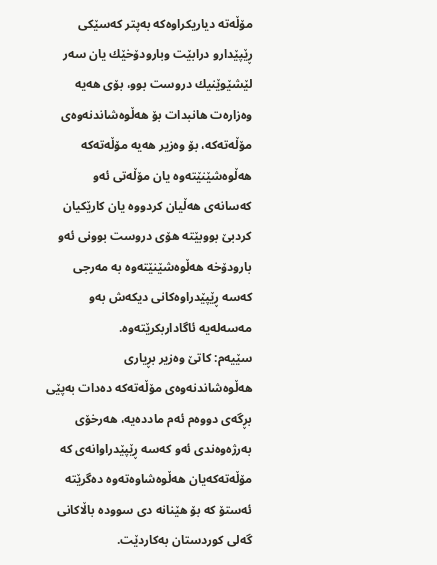مۆڵه‌ته‌ دیاریكراوه‌كه‌ به‌پتر كه‌سێكی ڕێپێدارو درابێت وبارودۆخێك یان سه‌ر لێشێوێنیك دروست بوو، بۆی هه‌یه‌ وه‌زاره‌ت هانبدات بۆ هه‌ڵوه‌شاندنه‌وه‌ی مۆڵه‌ته‌كه‌، بۆ وه‌زیر هه‌یه‌ مۆڵه‌ته‌كه‌ هه‌ڵوه‌شێنێته‌وه‌ یان مۆڵه‌تی ئه‌و كه‌سانه‌ی هه‌ڵیان كردووه‌ یان كارێكیان كردبێ بووبێته‌ هۆی دروست بوونی ئه‌و بارودۆخه‌ هه‌ڵوه‌شێنێته‌وه‌ به‌ مه‌رجی كه‌سه‌ ڕێپێدراوه‌كانی دیكه‌ش به‌و مه‌سه‌له‌یه‌ ئاگاداربكرێته‌وه‌.
سێیه‌م: كاتێ وه‌زیر بڕیاری هه‌ڵوه‌شاندنه‌وه‌ی مۆڵه‌ته‌كه‌ ده‌دات به‌پێی بڕگه‌ی دووه‌م ئه‌م مادده‌یه‌، هه‌رخۆی به‌رژه‌وه‌ندی ئه‌و كه‌سه‌ ڕێپێدراوانه‌ی كه‌ مۆڵه‌ته‌كه‌یان هه‌ڵوه‌شاوه‌ته‌وه‌ ده‌گرێته‌ ئه‌ستۆ كه‌ بۆ هێنانه‌ دی سووده‌ باڵاكانی گه‌لی كوردستان به‌كاردێت.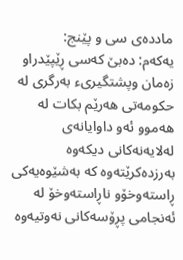مادده‌ی سی و پێنج:
یه‌كه‌م: ده‌بێ كه‌سی ڕێپێدراو زه‌مان وپشتگیریء به‌رگری له‌ حكومه‌تی هه‌رێم بكات له‌ هه‌موو ئه‌و داوایانه‌ی له‌لایه‌نه‌كانی دیكه‌وه‌ به‌رزده‌كرێته‌وه‌ كه‌ به‌شێوه‌یه‌كی ڕاسته‌وخۆو ناڕاسته‌وخۆ له‌ ئه‌نجامی پڕۆسه‌كانی نه‌وتیه‌وه‌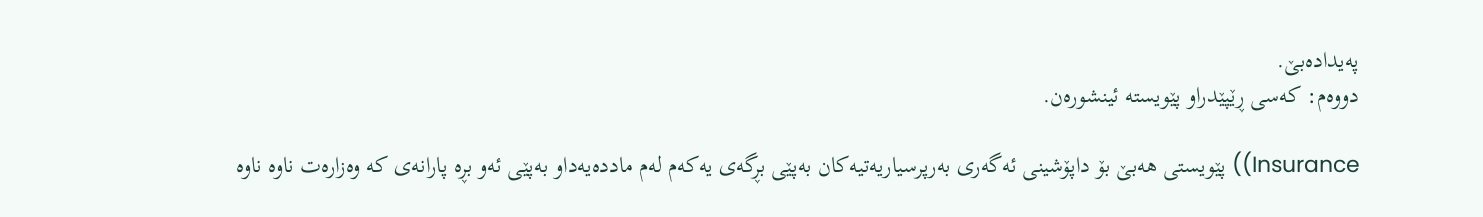په‌یداده‌بێ.
دووه‌م: كه‌سی ڕێپێدراو پێویسته‌ ئینشوره‌ن.

Insurance)) پێویستی هه‌بێ بۆ داپۆشینی ئه‌گه‌ری به‌رپرسیاریه‌تیه‌كان به‌پێی بڕگه‌ی یه‌كه‌م له‌م مادده‌یه‌داو به‌پێی ئه‌و بڕه‌ پارانه‌ی كه‌ وه‌زاره‌ت ناوه‌ ناوه‌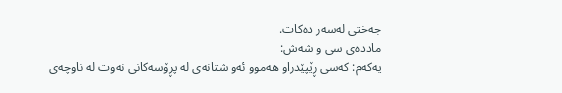جه‌ختی له‌سه‌ر ده‌كات.
مادده‌ی سی و شه‌ش:
یه‌كه‌م: كه‌سی ڕێپێدراو هه‌موو ئه‌و شتانه‌ی له‌ پڕۆسه‌كانی نه‌وت له‌ ناوچه‌ی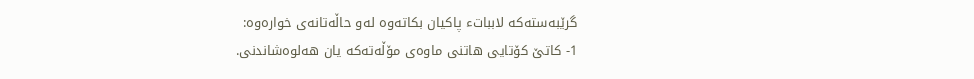گرێبه‌سته‌كه‌ لابباتء پاكیان بكاته‌وه‌ له‌و حاڵه‌تانه‌ی خواره‌وه‌:
1- كاتێ كۆتایی هاتنی ماوه‌ی مۆڵه‌ته‌كه‌ یان هه‌لوه‌شاندنی.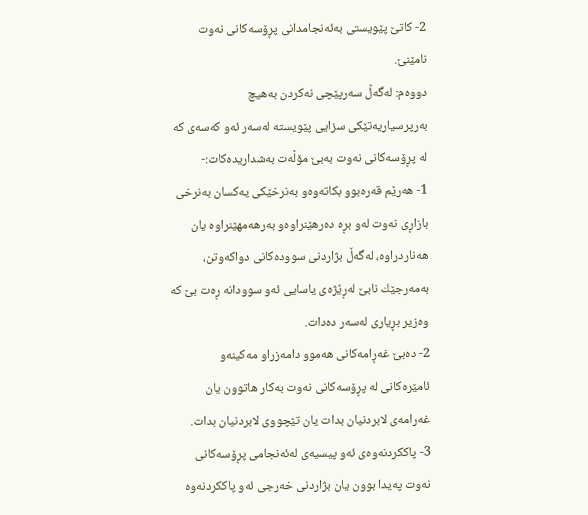2- كاتێ پێویستی به‌ئه‌نجامدانی پڕۆسه‌كانی نه‌وت نامێنێ.
دووه‌م: له‌گه‌ڵ سه‌رپێچی نه‌كردن به‌هیچ به‌رپرسیاریه‌تێكی سزایی پێویسته‌ له‌سه‌ر ئه‌و كه‌سه‌ی كه‌ له‌ پڕۆسه‌كانی نه‌وت به‌بێ مۆڵه‌ت به‌شداریده‌كات:-
1- هه‌رێم قه‌ره‌بوو بكاته‌وه‌و به‌نرخێكی یه‌كسان به‌نرخی بازاڕی نه‌وت له‌و بڕه‌ ده‌رهێنراوه‌و به‌رهه‌مهێنراوه‌ یان هه‌ناردراوه‌، له‌گه‌ڵ بژاردنی سووده‌كانی دواكه‌وتن، به‌مه‌رجێك نابێ له‌ڕێژه‌ی یاسایی ئه‌و سوودانه‌ ڕه‌ت بێ كه‌ وه‌زیر بڕیاری له‌سه‌ر ده‌دات.
2- ده‌بێ غه‌ڕامه‌كانی هه‌موو دامه‌زراو مه‌كینه‌و ئامێره‌كانی له‌ پڕۆسه‌كانی نه‌وت به‌كار هاتوون یان غه‌رامه‌ی لابردنیان بدات یان تێچووی لابردنیان بدات.
3- پاككردنه‌وه‌ی ئه‌و پیسیه‌ی له‌ئه‌نجامی پڕۆسه‌كانی نه‌وت په‌یدا بوون یان بژاردنی خه‌رجی ئه‌و پاككردنه‌وه‌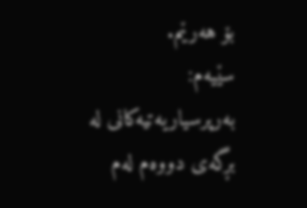بۆ هه‌رێم.
سێیه‌م: به‌رپرسیاریه‌تیه‌كانی له‌ بڕگه‌ی دووه‌م له‌م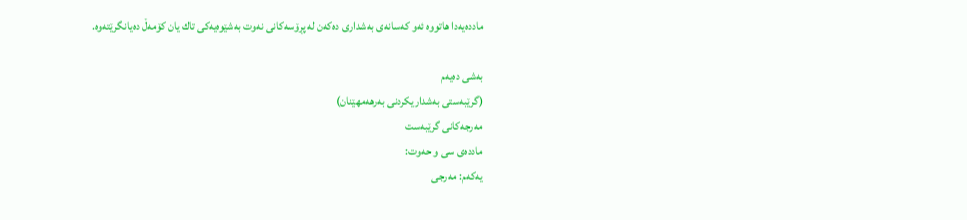مادده‌یه‌دا هاتووه‌ ئه‌و كه‌سانه‌ی به‌شداری ده‌كه‌ن له‌ پڕۆسه‌كانی نه‌وت به‌شێوه‌یه‌كی تاك یان كۆمه‌ڵ ده‌یانگرێته‌وه‌.

به‌شی ده‌یه‌م
(گرێبه‌ستی به‌شداریكردنی به‌رهه‌مهێنان)
مه‌رجه‌كانی گرێبه‌ست
مادده‌ی سی و حه‌وت:
یه‌كه‌م: مه‌رجی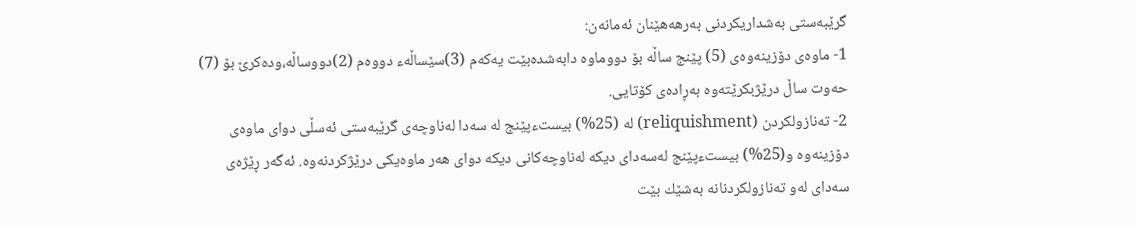گرێبه‌ستی به‌شداریكردنی به‌رهه‌هێنان ئه‌مانه‌ن:
1- ماوه‌ی دۆزینه‌وه‌ی (5) پێنج ساڵه‌ بۆ دووماوه‌ دابه‌شده‌بێت یه‌كه‌م (3)سێساڵه‌ء دووه‌م (2)دووساڵه‌،وده‌كرێ بۆ (7) حه‌وت ساڵ درێژبكرێته‌وه‌ به‌ڕاده‌ی كۆتایی.
2- ته‌نازولكردن (reliquishment) له‌ (25%) بیستءپێنج له‌ سه‌دا له‌ناوچه‌ی گرێبه‌ستی ئه‌سڵی دوای ماوه‌ی دۆزینه‌وه‌ و(25%) بیستءپێنج له‌سه‌دای دیكه‌ له‌ناوچه‌كانی دیكه‌ دوای هه‌ر ماوه‌یكی درێژكردنه‌وه‌. ئه‌گه‌ر ڕێژه‌ی سه‌دای له‌و ته‌نازولكردنانه‌ به‌شێك بێت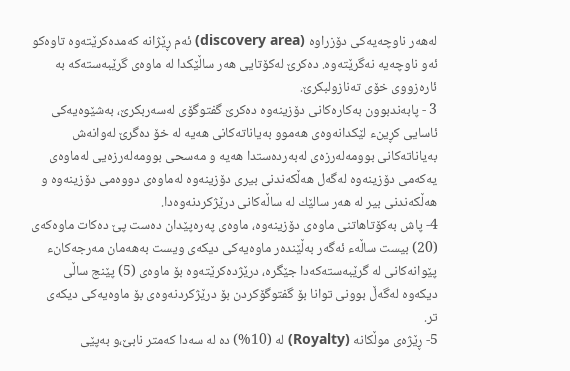له‌هه‌ر ناوچه‌یه‌كی دۆزراوه‌ (discovery area) ئه‌م ڕێژانه‌ كه‌مده‌كرێته‌وه‌ تاوه‌كو ئه‌و ناوچه‌یه‌ نه‌گرێته‌وه‌. ده‌كرێ له‌كۆتایی هه‌ر ساڵێكدا له‌ ماوه‌ی گرێبه‌سته‌كه‌ به‌ ئاره‌زووی خۆی ته‌نازولبكرێ.
3 - پابه‌ندبوون به‌كاره‌كانی دۆزینه‌وه‌ ده‌كرێ گفتوگۆی له‌سه‌ربكرێ، به‌شێوه‌یه‌كی ئاسایی كڕینء لێكدانه‌وه‌ی هه‌موو به‌یاناته‌كانی هه‌یه‌ له‌ خۆ ده‌گرێ له‌وانه‌ش به‌یاناته‌كانی بوومه‌له‌رزه‌ی له‌به‌رده‌ستدا هه‌یه‌ و مه‌سحی بوومه‌له‌رزه‌یی له‌ماوه‌ی یه‌كه‌می دۆزینه‌وه‌ له‌گه‌ل هه‌ڵكه‌ندنی بیری دۆزینه‌وه‌ له‌ماوه‌ی دووه‌می دۆزینه‌وه‌ و هه‌ڵكه‌ندنی بیر له‌ هه‌ر سالێك له‌ ساڵه‌كانی درێژكردنه‌وه‌دا.
4- پاش به‌كۆتاهاتنی ماوه‌ی دۆزینه‌وه‌، ماوه‌ی په‌ره‌پێدان ده‌ست پێ ده‌كات ماوه‌كه‌ی (20) بیست ساڵه‌ء ئه‌گه‌ر به‌ڵێنده‌ر ماوه‌یه‌كی دیكه‌ی ویست به‌هه‌مان مه‌رجه‌كانء پێوانه‌كانی له‌ گرێبه‌سته‌كه‌دا جێگره‌، درێژده‌كرێته‌وه‌ بۆ ماوه‌ی (5) پێنج ساڵی دیكه‌وه‌ له‌گه‌ڵ بوونی توانا بۆ گفتوگۆكردن بۆ درێژكردنه‌وه‌ی بۆ ماوه‌یه‌كی دیكه‌ی تر.
5- ڕێژه‌ی موڵكانه‌ (Royalty) له‌ (10%) ده‌ له‌ سه‌دا كه‌متر نابێ،و به‌پێی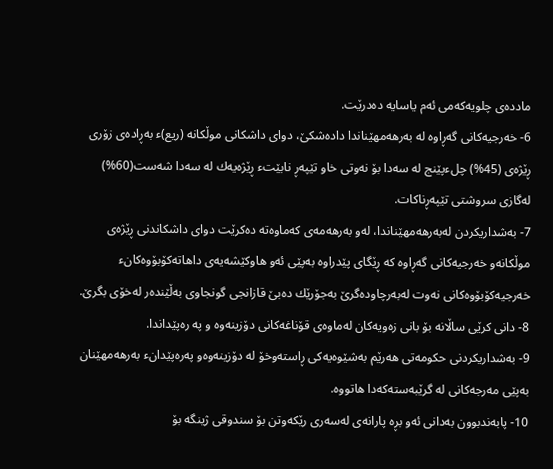مادده‌ی چلویه‌كه‌می ئه‌م یاسایه‌ ده‌درێت.
6- خه‌رجیه‌كانی گه‌ڕاوه‌ له‌ به‌رهه‌مهێناندا داده‌شكێ، دوای داشكانی موڵكانه‌ (ریع)ء به‌ڕاده‌ی زۆری ڕێژه‌ی (45%) چلءپێنج له‌ سه‌دا بۆ نه‌وتی خاو تێپه‌ڕ نابێتء ڕێژه‌یه‌ك له‌ سه‌دا شه‌ست(60%) له‌گازی سروشتی تێپه‌ڕناكات.
7- به‌شداریكردن له‌به‌رهه‌مهێناندا، له‌و به‌رهه‌مه‌ی كه‌ماوه‌ته‌ ده‌كرێت دوای داشكاندنی ڕێژه‌ی موڵكانه‌و خه‌رجیه‌كانی گه‌ڕاوه‌ كه‌ ڕێگای پێدراوه‌ به‌پێی ئه‌و هاوكێشه‌یه‌ی داهاته‌كۆبۆوه‌كانء خه‌رجیه‌كۆبۆوه‌كانی نه‌وت له‌به‌رچاوده‌گرێ به‌جۆرێك ده‌بێ قازانجی گونجاوی به‌ڵێنده‌ر له‌خۆی بگرێ.
8- دانی كرێی ساڵانه‌ بۆ بانی زه‌ویه‌كان له‌ماوه‌ی قۆناغه‌كانی دۆزینه‌وه‌ و په‌ ره‌پێداندا.
9- به‌شداریكردنی حكومه‌تی هه‌رێم به‌شێوه‌یه‌كی ڕاسته‌وخۆ له‌ دۆزینه‌وه‌و په‌ره‌پێدانء به‌رهه‌مهێنان به‌پێی مه‌رجه‌كانی له‌ گرێبه‌سته‌كه‌دا هاتووه‌.
10- پابه‌ندبوون به‌دانی ئه‌و بڕه‌ پارانه‌ی له‌سه‌ری رێكه‌وتن بۆ سندوقی ژینگه‌ بۆ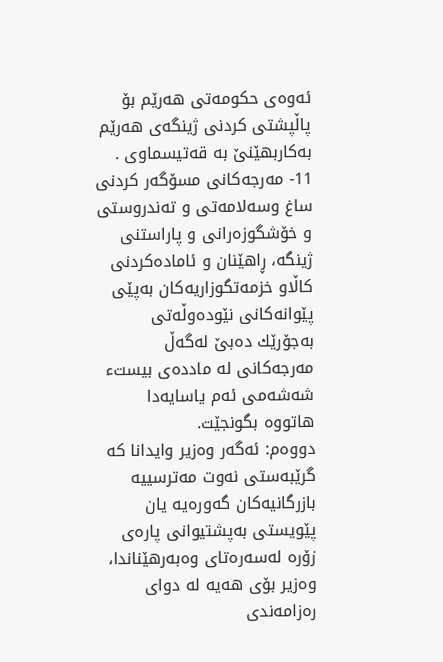ئه‌وه‌ی حكومه‌تی هه‌رێم بۆ پاڵپشتی كردنی ژینگه‌ی هه‌رێم به‌كاربهێنێ به‌ قه‌تیسماوی .
11- مه‌رجه‌كانی مسۆگه‌ر كردنی ساغ وسه‌لامه‌تی و ته‌ندروستی و خۆشگوزه‌رانی و پاراستنی ژینگه‌، ڕاهێنان و ئاماده‌كردنی كاڵاو خزمه‌تگوزاریه‌كان به‌پێی پێوانه‌كانی نێوده‌وڵه‌تی به‌جۆرێك ده‌بێ له‌گه‌ڵ مه‌رجه‌كانی له‌ مادده‌ی بیستء شه‌شه‌می ئه‌م یاسایه‌دا هاتووه‌ بگونجێت.
دووه‌م: ئه‌گه‌ر وه‌زیر وایدانا كه‌ گرێبه‌ستی نه‌وت مه‌ترسییه‌ بازرگانیه‌كان گه‌وره‌یه‌ یان پێویستی به‌پشتیوانی پاره‌ی زۆره‌ له‌سه‌ره‌تای وه‌به‌رهێناندا، وه‌زیر بۆی هه‌یه‌ له‌ دوای ره‌زامه‌ندی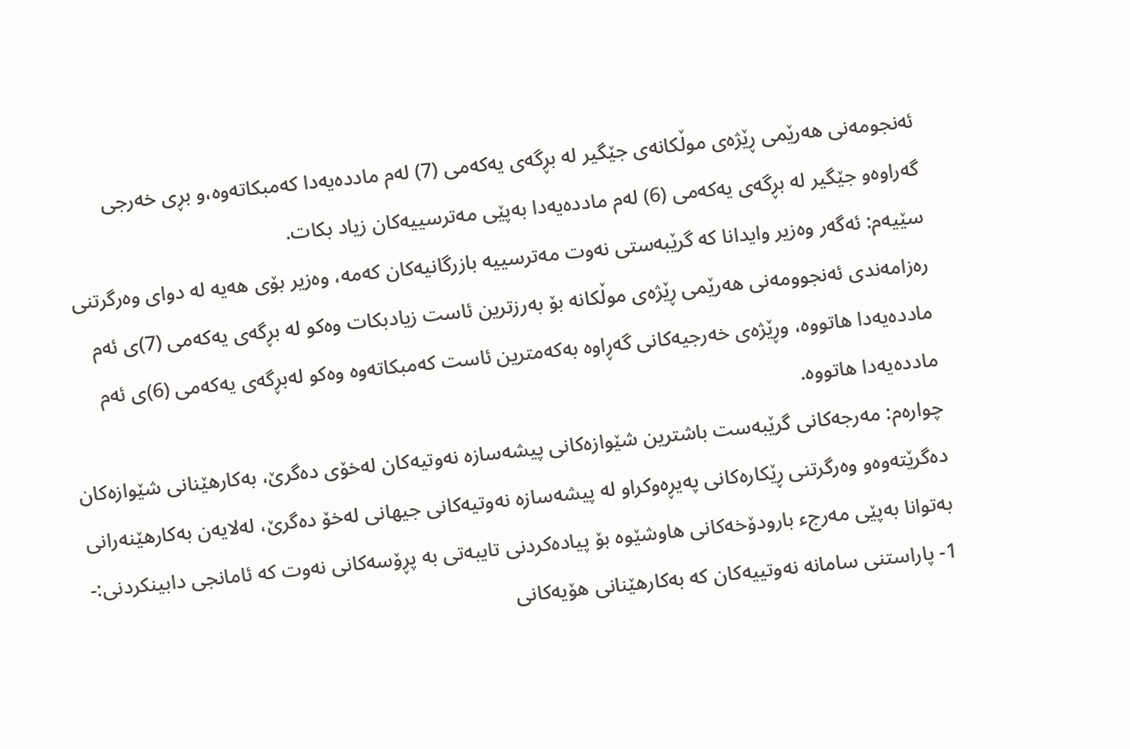ئه‌نجومه‌نی هه‌رێمی ڕێژه‌ی موڵكانه‌ی جێگیر له‌ بڕگه‌ی یه‌كه‌می (7) له‌م مادده‌یه‌دا كه‌مبكاته‌وه‌،و بڕی خه‌رجی گه‌راوه‌و جێگیر له‌ بڕگه‌ی یه‌كه‌می (6) له‌م مادده‌یه‌دا به‌پێی مه‌ترسییه‌كان زیاد بكات.
سێیه‌م: ئه‌گه‌ر وه‌زیر وایدانا كه‌ گرێبه‌ستی نه‌وت مه‌ترسییه‌ بازرگانیه‌كان كه‌مه‌، وه‌زیر بۆی هه‌یه‌ له‌ دوای وه‌رگرتنی ره‌زامه‌ندی ئه‌نجوومه‌نی هه‌رێمی ڕێژه‌ی موڵكانه‌ بۆ به‌رزترین ئاست زیادبكات وه‌كو له‌ بڕگه‌ی یه‌كه‌می (7)ی ئه‌م مادده‌یه‌دا هاتووه‌، وڕێژه‌ی خه‌رجیه‌كانی گه‌ڕاوه‌ به‌كه‌مترین ئاست كه‌مبكاته‌وه‌ وه‌كو له‌بڕگه‌ی یه‌كه‌می (6)ی ئه‌م مادده‌یه‌دا هاتووه‌.
چواره‌م: مه‌رجه‌كانی گرێبه‌ست باشترین شێوازه‌كانی پیشه‌سازه‌ نه‌وتیه‌كان له‌خۆی ده‌گرێ، به‌كارهێنانی شێوازه‌كان ده‌گرێته‌وه‌و وه‌رگرتنی ڕێكاره‌كانی په‌یڕه‌وكراو له‌ پیشه‌سازه‌ نه‌وتیه‌كانی جیهانی له‌خۆ ده‌گرێ، له‌لایه‌ن به‌كارهێنه‌رانی به‌توانا به‌پێی مه‌رجء بارودۆخه‌كانی هاوشێوه‌ بۆ پیاده‌كردنی تایبه‌تی به‌ پڕۆسه‌كانی نه‌وت كه‌ ئامانجی دابینكردنی:-
1- پاراستنی سامانه‌ نه‌وتییه‌كان كه‌ به‌كارهێنانی هۆیه‌كانی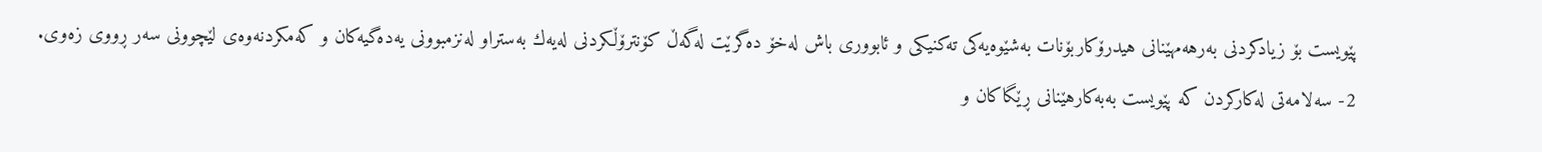پێویست بۆ زیادكردنی به‌رهه‌مهێنانی هیدرۆكاربۆنات به‌شێوه‌یه‌كی ته‌كنیكی و ئابووری باش له‌خۆ ده‌گرێت له‌گه‌ڵ كۆنترۆڵكردنی له‌یه‌ك به‌ستراو له‌نزمبوونی یه‌ده‌گیه‌كان و كه‌مكردنه‌وه‌ی لێچوونی سه‌ر ڕووی زه‌وی.
2- سه‌لامه‌تی له‌كاركردن كه‌ پێویست به‌به‌كارهێنانی ڕێگاكان و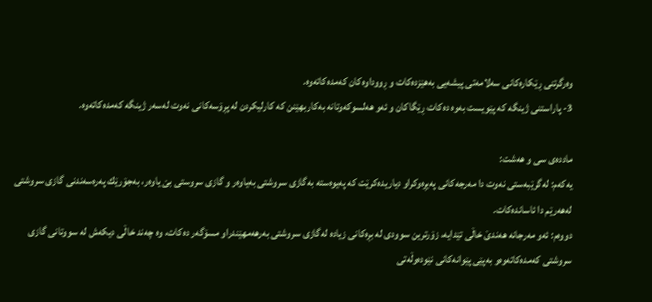وه‌رگرتنی ڕێكاره‌كانی سه‌لامه‌تی پیشه‌یی به‌هێزده‌كات و ڕووداوه‌كان كه‌مده‌كاته‌وه‌.
3- پاراستنی ژینگه‌ كه‌ پێویست به‌وه‌ ده‌كات ڕێگاكان و ئه‌و هه‌لسوكه‌وتانه‌ به‌كاربهێنن كه‌ كارلیكردن له‌ پڕۆسه‌كانی نه‌وت له‌سه‌ر ژینگه‌ كه‌مده‌كاته‌وه‌.

مادده‌ی سی و هه‌شت:
یه‌كه‌م: له‌گرێبه‌ستی نه‌وت دا مه‌رجه‌كانی په‌یڕه‌وكراو دیاریده‌كرێت كه‌ په‌یوه‌سته‌ به‌گازی سروشتی به‌یاوه‌ر و گازی سروستی بێ یاوه‌ر، به‌جۆرێك په‌ره‌سه‌ندنی گازی سروشتی له‌هه‌رێم دا ئاسانده‌كات.
دووه‌م: ئه‌و مه‌رجانه‌ هه‌ندێ خاڵی تێدایه‌، زۆرترین سوودی له‌ بڕه‌كانی زیاده‌ له‌گازی سروشتی به‌رهه‌مهێندراو مسۆگه‌ر ده‌كات، وه‌ چه‌ند خاڵی دیكه‌ش له‌ سووتانی گازی سروشتی كه‌مده‌كاته‌وه‌و به‌پێی پێوانه‌كانی نێوده‌وڵه‌تی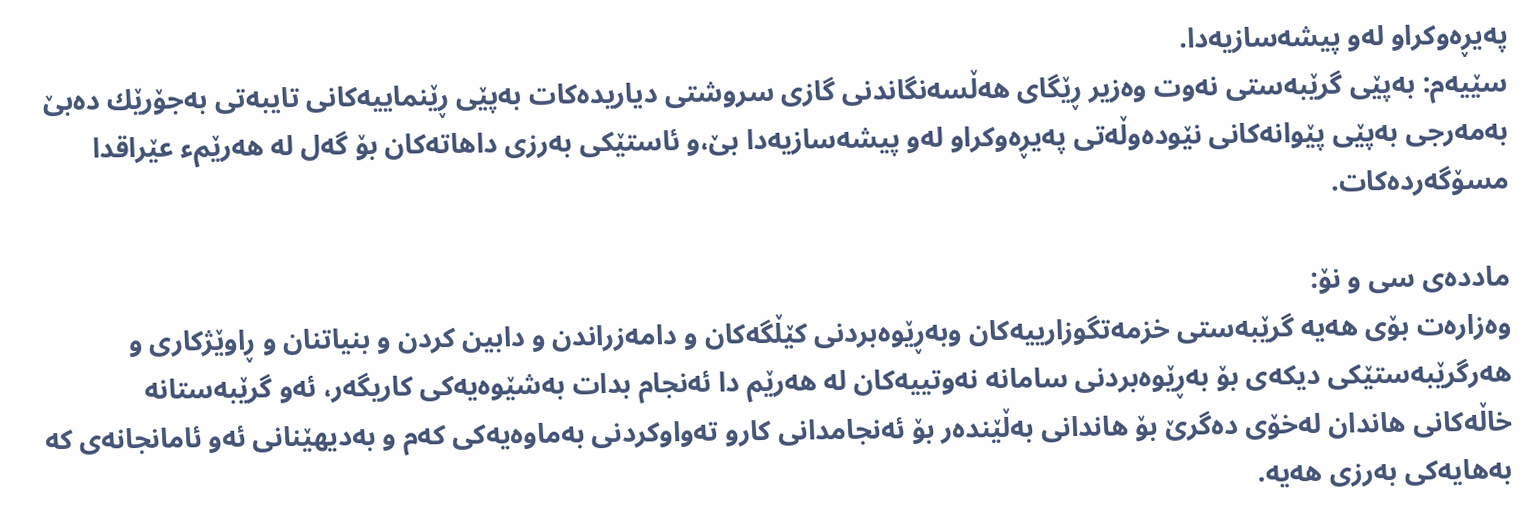په‌یڕه‌وكراو له‌و پیشه‌سازیه‌دا.
سێیه‌م: به‌پێی گرێبه‌ستی نه‌وت وه‌زیر ڕێگای هه‌ڵسه‌نگاندنی گازی سروشتی دیاریده‌كات به‌پێی ڕێنماییه‌كانی تایبه‌تی به‌جۆرێك ده‌بێ به‌مه‌رجی به‌پێی پێوانه‌كانی نێوده‌وڵه‌تی په‌یڕه‌وكراو له‌و پیشه‌سازیه‌دا بێ،و ئاستێكی به‌رزی داهاته‌كان بۆ گه‌ل له‌ هه‌رێمء عێراقدا مسۆگه‌رده‌كات.

مادده‌ی سی و نۆ:
وه‌زاره‌ت بۆی هه‌یه‌ گرێبه‌ستی خزمه‌تگوزارییه‌كان وبه‌ڕێوه‌بردنی كێڵگه‌كان و دامه‌زراندن و دابین كردن و بنیاتنان و ڕاوێژكاری و هه‌رگرێبه‌ستێكی دیكه‌ی بۆ به‌ڕێوه‌بردنی سامانه‌ نه‌وتییه‌كان له‌ هه‌رێم دا ئه‌نجام بدات به‌شێوه‌یه‌كی كاریگه‌ر، ئه‌و گرێبه‌ستانه‌ خاڵه‌كانی هاندان له‌خۆی ده‌گرێ بۆ هاندانی به‌ڵێنده‌ر بۆ ئه‌نجامدانی كارو ته‌واوكردنی به‌ماوه‌یه‌كی كه‌م و به‌دیهێنانی ئه‌و ئامانجانه‌ی كه‌ به‌هایه‌كی به‌رزی هه‌یه‌.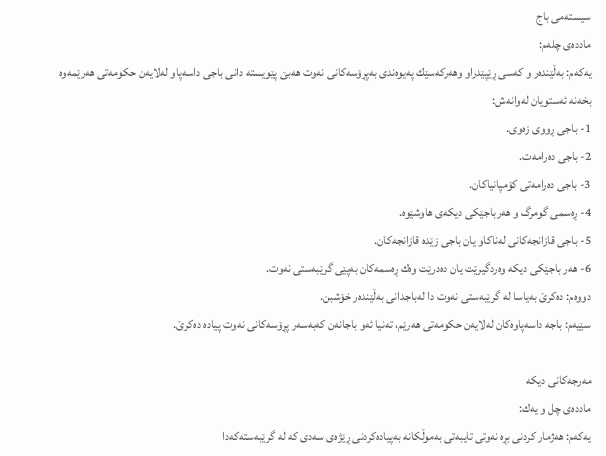سیسته‌می باج
مادده‌ی چله‌م:
یه‌كه‌م: به‌ڵێنده‌ر و كه‌سی ڕێپێدراو وهه‌ركه‌سێك په‌یوه‌ندی به‌پڕۆسه‌كانی نه‌وت هه‌بێ پێویسته‌ دانی باجی داسه‌پاو له‌لایه‌ن حكومه‌تی هه‌رێمه‌وه‌ بخه‌نه‌ ئه‌ستویان له‌وانه‌ش:
1- باجی ڕووی زه‌وی.
2- باجی ده‌رامه‌ت.
3- باجی ده‌رامه‌تی كۆمپانیاكان.
4- ڕه‌سمی گومرگ و هه‌رباجێكی دیكه‌ی هاوشێوه‌.
5- باجی قازانجه‌كانی له‌ناكاو یان باجی زێده‌ قازانجه‌كان.
6- هه‌ر باجێكی دیكه‌ وه‌ردگیرێت یان ده‌درێت وه‌ك ڕه‌سمه‌كان به‌پێی گرێبه‌ستی نه‌وت.
دووه‌م: ده‌كرێ به‌یاسا له‌ گرێبه‌ستی نه‌وت دا له‌باجدانی به‌ڵێنده‌ر خۆشبن.
سێیه‌م: باجه‌ داسه‌پاوه‌كان له‌لایه‌ن حكومه‌تی هه‌رێم، ته‌نیا ئه‌و باجانه‌ن كه‌به‌سه‌ر پڕۆسه‌كانی نه‌وت پیاده‌ ده‌كرێ.

مه‌رجه‌كانی دیكه‌
مادده‌ی چل و یه‌ك:
یه‌كه‌م: هه‌ژمار كردنی بڕه‌ نه‌وتی تایبه‌تی به‌موڵكانه‌ به‌پیاده‌كردنی ڕێژه‌ی سه‌دی كه‌ له‌ گرێبه‌سته‌كه‌دا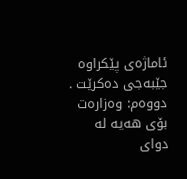ئاماژه‌ی پێكراوه‌ جێبه‌جی ده‌كرێت .
دووه‌م: وه‌زاره‌ت بۆی هه‌یه‌ له‌ دوای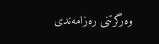وه‌رگرتنی ره‌زامه‌ندی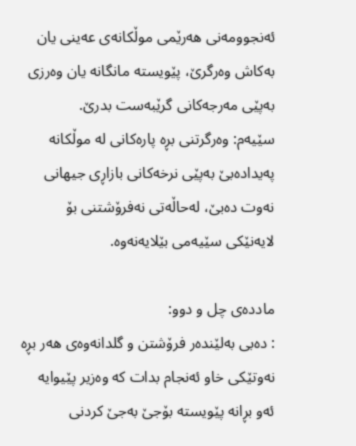ئه‌نجوومه‌نی هه‌رێمی موڵكانه‌ی عه‌ینی یان به‌كاش وه‌رگرێ، پێویسته‌ مانگانه‌ یان وه‌رزی به‌پێی مه‌رجه‌كانی گرێبه‌ست بدرێ.
سێیه‌م: وه‌رگرتنی بڕه‌ پاره‌كانی له‌ موڵكانه‌ په‌یداده‌بێ به‌پێی نرخه‌كانی بازاڕی جیهانی نه‌وت ده‌بێ، له‌حاڵه‌تی نه‌فرۆشتنی بۆ لایه‌نێكی سێیه‌می بێلایه‌نه‌وه‌.

مادده‌ی چل و دوو:
: ده‌بی به‌لێنده‌ر فرۆشتن و گلدانه‌وه‌ی هه‌ر بڕه‌ نه‌وتێكی خاو ئه‌نجام بدات كه‌ وه‌زیر پێیوایه‌ ئه‌و بڕانه‌ پێویسته‌ بۆجێ به‌جێ كردنی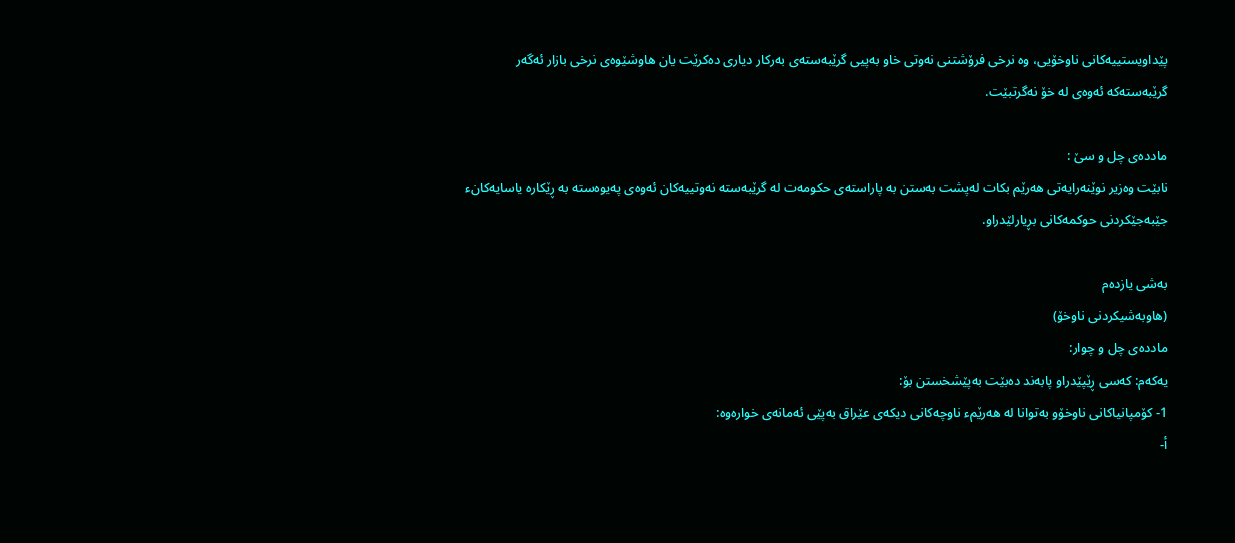پێداویستییه‌كانی ناوخۆیی، وه‌ نرخی فرۆشتنی نه‌وتی خاو به‌پیی گرێبه‌سته‌ی به‌ركار دیاری ده‌كرێت یان هاوشێوه‌ی نرخی بازار ئه‌گه‌ر گرێبه‌سته‌كه‌ ئه‌وه‌ی له‌ خۆ نه‌گرتبێت.

مادده‌ی چل و سێ :
نابێت وه‌زیر نوێنه‌رایه‌تی هه‌رێم بكات له‌پشت به‌ستن به‌ پاراسته‌ی حكومه‌ت له‌ گرێبه‌سته‌ نه‌وتییه‌كان ئه‌وه‌ی په‌یوه‌سته‌ به‌ ڕێكاره‌ یاسایه‌كانء جێبه‌جێكردنی حوكمه‌كانی بڕیارلێدراو.

به‌شی یازده‌م
(هاوبه‌شیكردنی ناوخۆ)
مادده‌ی چل و چوار:
یه‌كه‌م: كه‌سی ڕێپێدراو پابه‌ند ده‌بێت به‌پێشخستن بۆ:
1- كۆمپانیاكانی ناوخۆو به‌توانا له‌ هه‌رێمء ناوچه‌كانی دیكه‌ی عێراق به‌پێی ئه‌مانه‌ی خواره‌وه‌:
أ-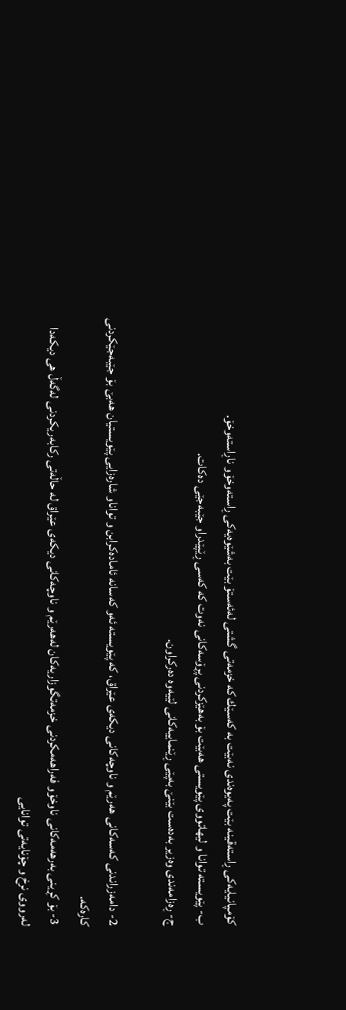كۆمپانیایه‌كی ڕاسته‌قینه‌ بێت په‌یوه‌ندی نه‌بێت به‌ كه‌سێك كه‌ خزمه‌تی گشتی له‌ئه‌ستۆ بێت به‌شێوه‌یه‌كی ڕاسته‌وخۆو ناڕاسته‌وخۆ.
ب- پێویسته‌ توانا و لیهاتووی پێویستی هه‌بێت بۆ به‌هێزكردنی پڕۆسه‌كانی نه‌وت كه‌ كه‌سی ڕێپێدراو جێبه‌جێی ده‌كات.
ج- ڕه‌زامه‌ندی وه‌زیر به‌ده‌ست بێنێ به‌پێی ڕێنماییه‌كانی لێیه‌وه‌ ده‌ركراون.

2- دامه‌زراندنی كه‌سه‌كانی هه‌رێم و ناوچه‌كانی دیكه‌ی عێراق، كه‌ پێویسته‌ ئه‌و كه‌سانه‌ ئاماده‌كرابن و تواناو شاره‌زایی پێویستیان هه‌بێ بۆ جێبه‌جێكردنی كاره‌كه‌.
3- بۆ كڕینی به‌رهه‌مه‌كانی ناوخۆو فه‌راهه‌مكردنی خزمه‌تگوزاریه‌كان له‌هه‌رێم و ناوچه‌كانی دیكه‌ی عێراق له‌ حاڵه‌تی ركابه‌ریكردنی له‌گه‌ڵ هی دیكه‌دا له‌رووی نرخ و چۆنایه‌تی توانایی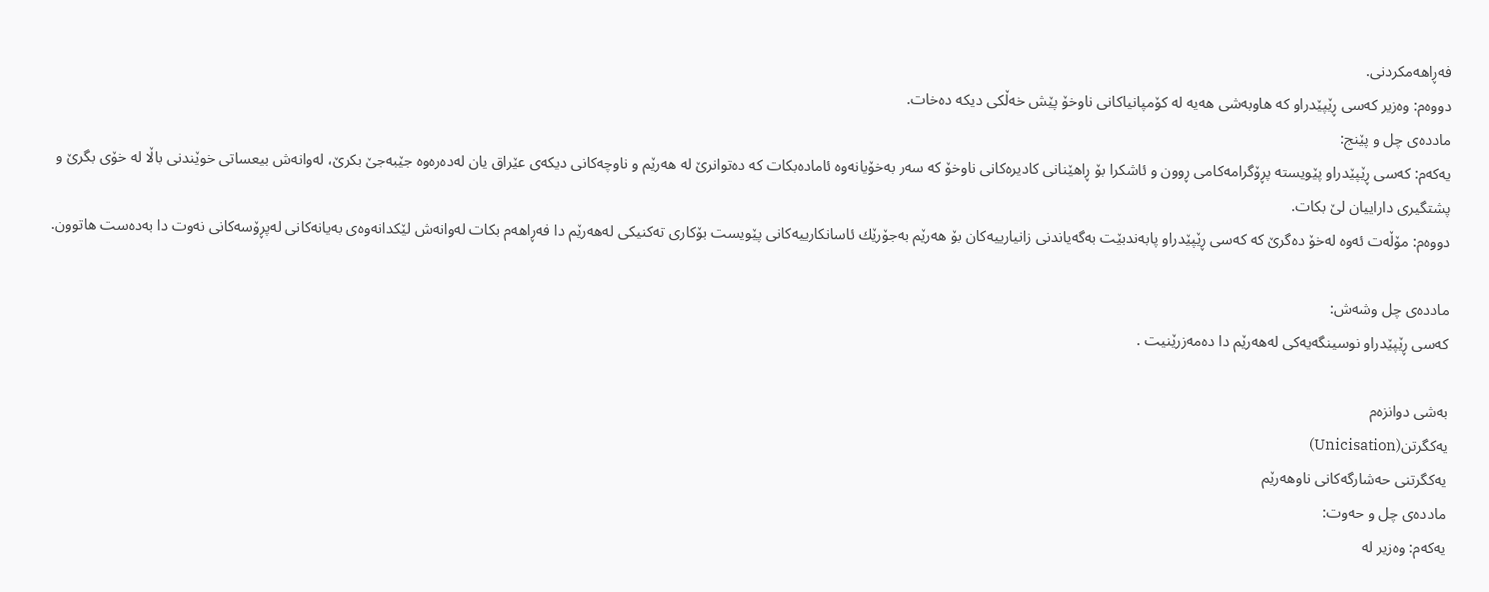فه‌ڕاهه‌مكردنی.
دووه‌م: وه‌زیر كه‌سی ڕێپێدراو كه‌ هاوبه‌شی هه‌یه‌ له‌ كۆمپانیاكانی ناوخۆ پێش خه‌ڵكی دیكه‌ ده‌خات.
مادده‌ی چل و پێنج:
یه‌كه‌م: كه‌سی ڕێپێدراو پێویسته‌ پڕۆگرامه‌كامی ڕوون و ئاشكرا بۆ ڕاهێنانی كادیره‌كانی ناوخۆ كه‌ سه‌ر به‌خۆیانه‌وه‌ ئاماده‌بكات كه‌ ده‌توانرێ له‌ هه‌رێم و ناوچه‌كانی دیكه‌ی عێراق یان له‌ده‌ره‌وه‌ جێبه‌جێ بكرێ، له‌وانه‌ش بیعساتی خوێندنی باڵا له‌ خۆی بگرێ و پشتگیری داراییان لێ بكات.
دووه‌م: مۆڵه‌ت ئه‌وه‌ له‌خۆ ده‌گرێ كه‌ كه‌سی ڕێپێدراو پابه‌ندبێت به‌گه‌یاندنی زانیارییه‌كان بۆ هه‌رێم به‌جۆرێك ئاسانكارییه‌كانی پێویست بۆكاری ته‌كنیكی له‌هه‌رێم دا فه‌ڕاهه‌م بكات له‌وانه‌ش لێكدانه‌وه‌ی به‌یانه‌كانی له‌پڕۆسه‌كانی نه‌وت دا به‌ده‌ست هاتوون.

مادده‌ی چل وشه‌ش:
كه‌سی ڕێپێدراو نوسینگه‌یه‌كی له‌هه‌رێم دا ده‌مه‌زرێنیت .

به‌شی دوانزه‌م
یه‌كگرتن(Unicisation)
یه‌كگرتنی حه‌شارگه‌كانی ناوهه‌رێم
مادده‌ی چل و حه‌وت:
یه‌كه‌م: وه‌زیر له‌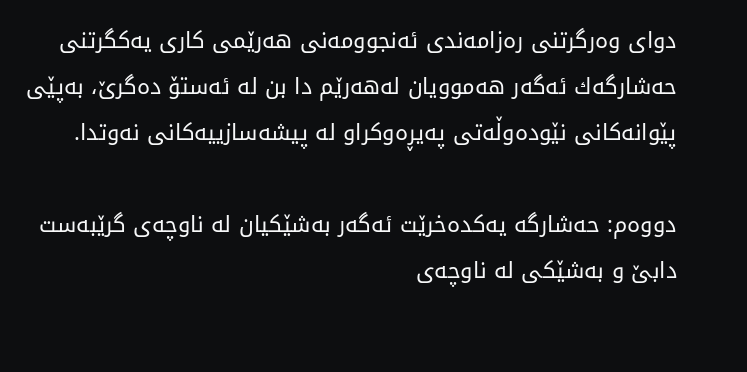دوای وه‌رگرتنی ره‌زامه‌ندی ئه‌نجوومه‌نی هه‌رێمی كاری یه‌كگرتنی حه‌شارگه‌ك ئه‌گه‌ر هه‌موویان له‌هه‌رێم دا بن له‌ ئه‌ستۆ ده‌گرێ، به‌پێی پێوانه‌كانی نێوده‌وڵه‌تی په‌یڕه‌وكراو له‌ پیشه‌سازییه‌كانی نه‌وتدا.

دووه‌م: حه‌شارگه‌ یه‌كده‌خرێت ئه‌گه‌ر به‌شێكیان له‌ ناوچه‌ی گرێبه‌ست دابێ و به‌شێكی له‌ ناوچه‌ی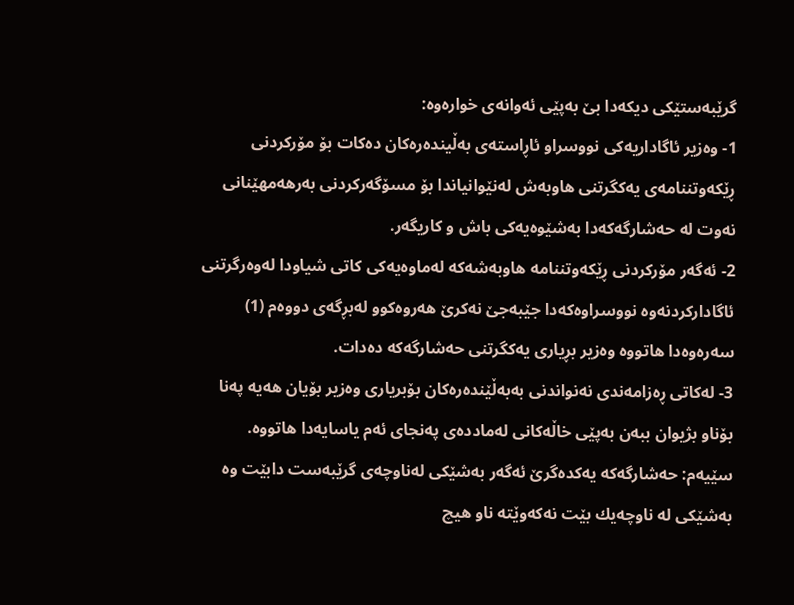گرێبه‌ستێكی دیكه‌دا بێ به‌پێی ئه‌وانه‌ی خواره‌وه‌:
1- وه‌زیر ئاگاداریه‌كی نووسراو ئاڕاسته‌ی به‌ڵینده‌ره‌كان ده‌كات بۆ مۆركردنی ڕێكه‌وتننامه‌ی یه‌كگرتنی هاوبه‌ش له‌نێوانیاندا بۆ مسۆگه‌ركردنی به‌رهه‌مهێنانی نه‌وت له‌ حه‌شارگه‌كه‌دا به‌شێوه‌یه‌كی باش و كاریگه‌ر.
2- ئه‌گه‌ر مۆركردنی ڕێكه‌وتننامه‌ هاوبه‌شه‌كه‌ له‌ماوه‌یه‌كی كاتی شیاودا له‌وه‌رگرتنی ئاگاداركردنه‌وه‌ نووسراوه‌كه‌دا جێبه‌جێ نه‌كرێ هه‌روه‌كوو له‌بڕگه‌ی دووه‌م (1) سه‌ره‌وه‌دا هاتووه‌ وه‌زیر بڕیاری یه‌كگرتنی حه‌شارگه‌كه‌ ده‌دات.
3- له‌كاتی ڕه‌زامه‌ندی نه‌نواندنی به‌به‌ڵێنده‌ره‌كان بۆبریاری وه‌زیر بۆیان هه‌یه‌ په‌نا بۆناو بژیوان ببه‌ن به‌پێی خاڵه‌كانی له‌مادده‌ی په‌نجای ئه‌م یاسایه‌دا هاتووه‌.
سێیه‌م: حه‌شارگه‌كه‌ یه‌كده‌گرێ ئه‌گه‌ر به‌شێكی له‌ناوچه‌ی گرێبه‌ست دابێت وه‌ به‌شێكی له‌ ناوچه‌یك بێت نه‌كه‌وێته‌ ناو هیچ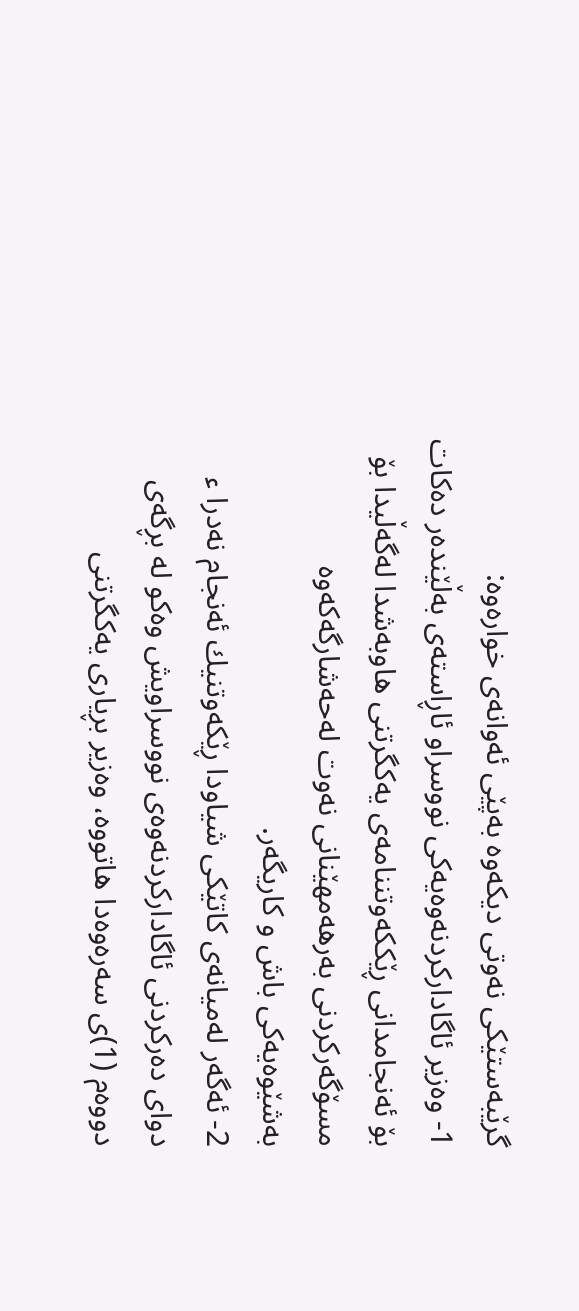گرێبه‌ستێكی نه‌وتی دیكه‌وه‌ به‌پێی ئه‌وانه‌ی خواره‌وه‌:
1- وه‌زیر ئاگاداركردنه‌وه‌یه‌كی نووسراو ئاڕاسته‌ی به‌ڵێنده‌ر ده‌كات بۆ ئه‌نجامدانی ڕێككه‌وتننامه‌ی یه‌كگرتنی هاوبه‌شدا له‌گه‌ڵیدا بۆ مسۆگه‌ركردنی به‌رهه‌مهێنانی نه‌وت له‌حه‌شارگه‌كه‌وه‌ به‌شێوه‌یه‌كی باش و كاریگه‌ر.
2- ئه‌گه‌ر له‌میانه‌ی كاتێكی شیاودا ڕێكه‌وتنیك ئه‌نجام نه‌درا ء دوای ده‌ركردنی ئاگاداركردنه‌وه‌ی نووسراویش وه‌كو له‌ بڕگه‌ی دووه‌م (1)ی سه‌ره‌وه‌دا هاتووه‌، وه‌زیر بڕیاری یه‌كگرتنی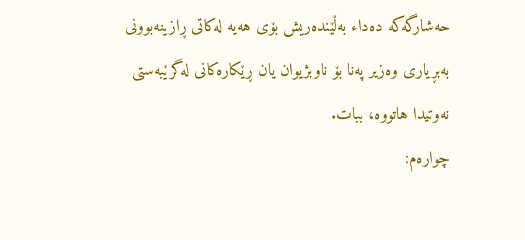حه‌شارگه‌كه‌ ده‌داء به‌ڵێنده‌ریش بۆی هه‌یه‌ له‌كاتی ڕازینه‌بوونی به‌بڕیاری وه‌زیر په‌نا بۆ ناوبژیوان یان ڕێكاره‌كانی له‌گرێبه‌ستی نه‌وتیدا هاتووه‌، ببات.
چواره‌م: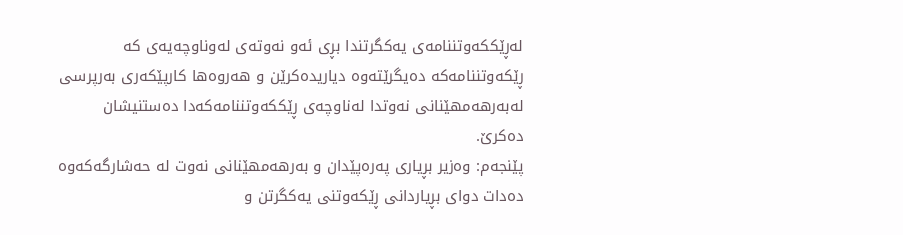له‌ڕێككه‌وتننامه‌ی یه‌كگرتندا بڕی ئه‌و نه‌وته‌ی له‌وناوچه‌یه‌ی كه‌ ڕێكه‌وتننامه‌كه‌ ده‌یگرێته‌وه‌ دیاریده‌كرێن و هه‌روه‌ها كارپێكه‌ری به‌رپرسی له‌به‌رهه‌مهێنانی نه‌وتدا له‌ناوچه‌ی ڕێككه‌وتننامه‌كه‌دا ده‌ستنیشان ده‌كرێ.
پێنجه‌م: وه‌زیر بڕیاری په‌ره‌پێدان و به‌رهه‌مهێنانی نه‌وت له‌ حه‌شارگه‌كه‌وه‌ ده‌دات دوای بڕیاردانی ڕێكه‌وتنی یه‌كگرتن و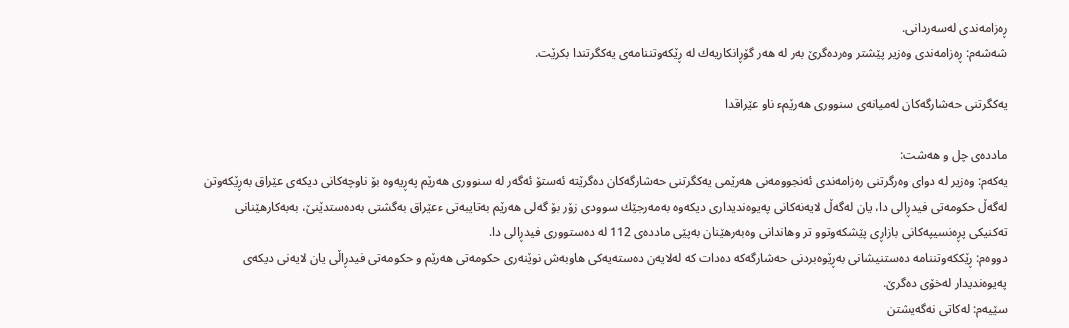ڕه‌زامه‌ندی له‌سه‌ردانی.
شه‌شه‌م: ڕه‌زامه‌ندی وه‌زیر پێشتر وه‌رده‌گرێ به‌ر له‌ هه‌ر گۆڕانكاریه‌ك له‌ ڕێكه‌وتننامه‌ی یه‌كگرتندا بكرێت.

یه‌كگرتنی حه‌شارگه‌كان له‌میانه‌ی سنووری هه‌رێمء ناو عێراقدا

مادده‌ی چل و هه‌شت:
یه‌كه‌م: وه‌زیر له‌ دوای وه‌رگرتنی ره‌زامه‌ندی ئه‌نجوومه‌نی هه‌رێمی یه‌كگرتنی حه‌شارگه‌كان ده‌گرێته‌ ئه‌ستۆ ئه‌گه‌ر له‌ سنووری هه‌رێم په‌ڕیه‌وه‌ بۆ ناوچه‌كانی دیكه‌ی عێراق به‌ڕێكه‌وتن له‌گه‌ڵ حكومه‌تی فیدڕالی دا، یان له‌گه‌ڵ لایه‌نه‌كانی په‌یوه‌ندیداری دیكه‌وه‌ به‌مه‌رجێك سوودی زۆر بۆ گه‌لی هه‌رێم به‌تایبه‌تی ءعێراق به‌گشتی به‌ده‌ستدێنێ، به‌به‌كارهێنانی ته‌كنیكی پڕه‌نسیپه‌كانی بازاڕی پێشكه‌وتوو تر وهاندانی وه‌به‌رهێنان به‌پێی مادده‌ی 112 له‌ ده‌ستووری فیدڕالی دا.
دووه‌م: ڕێككه‌وتننامه‌ ده‌ستنیشانی به‌ڕێوه‌بردنی حه‌شارگه‌كه‌ ده‌دات كه‌ له‌لایه‌ن ده‌سته‌یه‌كی هاوبه‌ش نوێنه‌ری حكومه‌تی هه‌رێم و حكومه‌تی فیدڕاڵی یان لایه‌نی دیكه‌ی په‌یوه‌ندیدار له‌خۆی ده‌گرێ.
سێیه‌م: له‌كاتی نه‌گه‌یشتن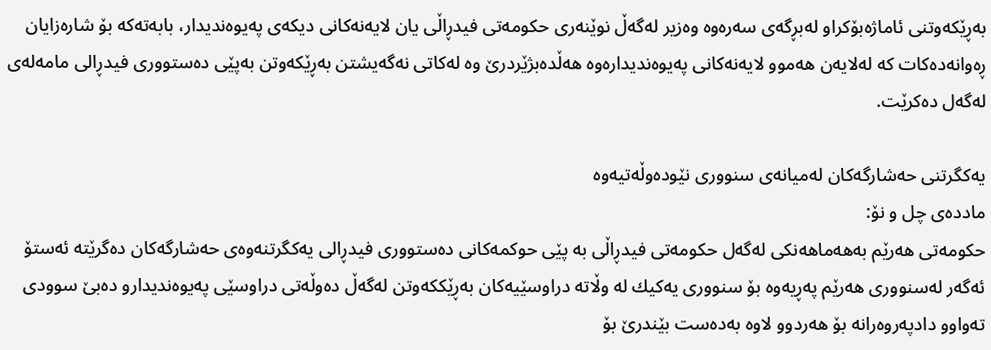به‌ڕێكه‌وتنی ئاماژه‌بۆكراو له‌بڕگه‌ی سه‌ره‌وه‌ وه‌زیر له‌گه‌ڵ نوێنه‌ری حكومه‌تی فیدڕاڵی یان لایه‌نه‌كانی دیكه‌ی په‌یوه‌ندیدار، بابه‌ته‌كه‌ بۆ شاره‌زایان ڕه‌وانه‌ده‌كات كه‌ له‌لایه‌ن هه‌موو لایه‌نه‌كانی په‌یوه‌ندیداره‌وه‌ هه‌ڵده‌بژێردرێ وه‌ له‌كاتی نه‌گه‌یشتن به‌ڕێكه‌وتن به‌پێی ده‌ستووری فیدڕالی مامه‌له‌ی له‌گه‌ل ده‌كرێت.

یه‌كگرتنی حه‌شارگه‌كان له‌میانه‌ی سنووری نێوده‌وڵه‌تیه‌وه‌
مادده‌ی چل و نۆ:
حكومه‌تی هه‌رێم به‌هه‌ماهه‌نكی له‌گه‌ل حكومه‌تی فیدڕاڵی به‌ پێی حوكمه‌كانی ده‌ستووری فیدڕالی یه‌كگرتنه‌وه‌ی حه‌شارگه‌كان ده‌گرێته‌ ئه‌ستۆ ئه‌گه‌ر له‌سنووری هه‌رێم په‌ڕیه‌وه‌ بۆ سنووری یه‌كیك له‌ وڵاته‌ دراوسێیه‌كان به‌ڕێككه‌وتن له‌گه‌ڵ ده‌وڵه‌تی دراوسێی په‌یوه‌ندیدارو ده‌بێ سوودی ته‌واوو دادپه‌روه‌رانه‌ بۆ هه‌ردوو لاوه‌ به‌ده‌ست بێندرێ بۆ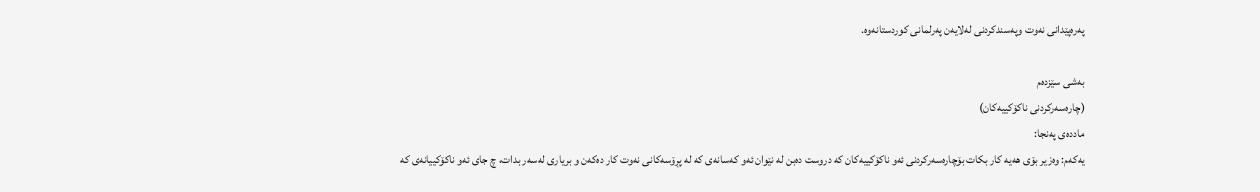په‌ره‌پێدانی نه‌وت وپه‌سندكردنی له‌لایه‌ن په‌رلمانی كوردستانه‌وه‌.

به‌شی سێزده‌م
(چاره‌سه‌ركردنی ناكۆكییه‌كان)
مادده‌ی په‌نجا:
یه‌كه‌م: وه‌زیر بۆی هه‌یه‌ كار بكات بۆچاره‌سه‌ركردنی ئه‌و ناكۆكییه‌كان كه‌ دروست ده‌بن له‌ نێوان ئه‌و كه‌سانه‌ی كه‌ له‌ پڕۆسه‌كانی نه‌وت كار ده‌كه‌ن و بریاری له‌سه‌ر بدات، چ جای ئه‌و ناكۆكییانه‌ی كه‌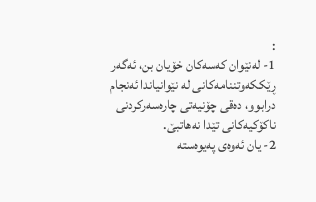:
1- له‌نێوان كه‌سه‌كان خۆیان بن، ئه‌گه‌ر ڕێككه‌وتننامه‌كانی له‌ نێوانیاندا ئه‌نجام درابوو، ده‌قی چۆنیه‌تی چاره‌سه‌ركردنی ناكۆكیه‌كانی تێدا نه‌هاتبێ.
2- یان ئه‌وه‌ی په‌یوه‌سته‌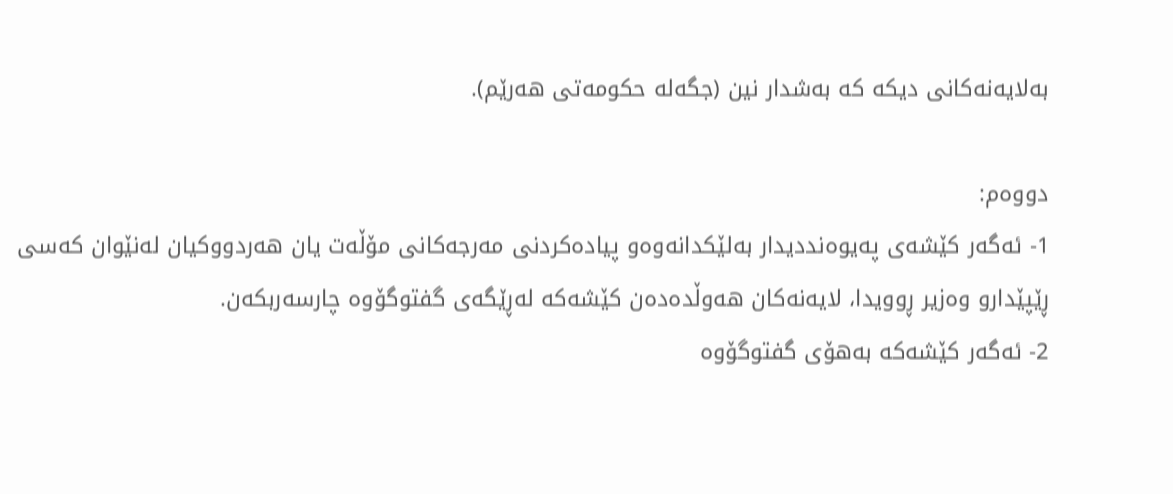به‌لایه‌نه‌كانی دیكه‌ كه‌ به‌شدار نین (جگه‌له‌ حكومه‌تی هه‌رێم).

دووه‌م:
1- ئه‌گه‌ر كێشه‌ی په‌یوه‌نددیدار به‌لێكدانه‌وه‌و پیاده‌كردنی مه‌رجه‌كانی مۆڵه‌ت یان هه‌ردووكیان له‌نێوان كه‌سی ڕێپێدارو وه‌زیر ڕوویدا، لایه‌نه‌كان هه‌وڵده‌ده‌ن كێشه‌كه‌ له‌ڕێگه‌ی گفتوگۆوه‌ چارسه‌ربكه‌ن.
2- ئه‌گه‌ر كێشه‌كه‌ به‌هۆی گفتوگۆوه‌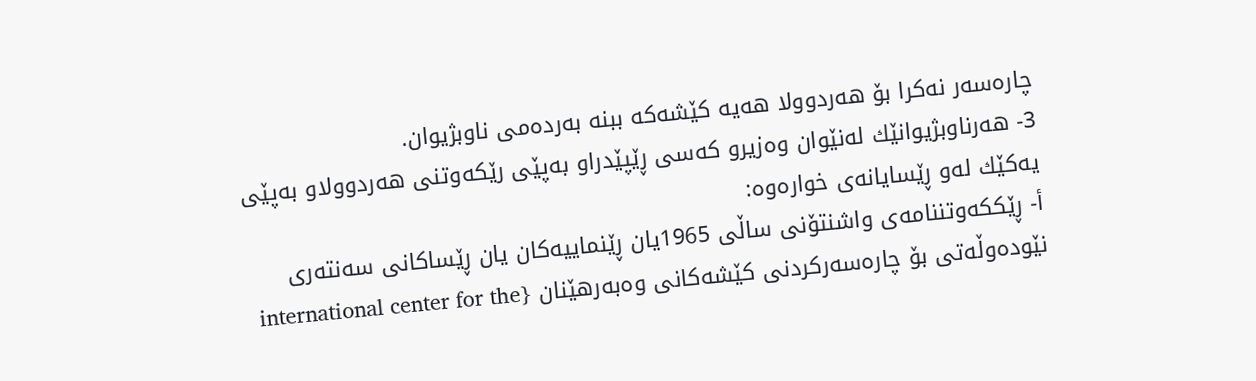چاره‌سه‌ر نه‌كرا بۆ هه‌ردوولا هه‌یه‌ كێشه‌كه‌ ببنه‌ به‌رده‌می ناوبژیوان.
3- هه‌رناوبژیوانێك له‌نێوان وه‌زیرو كه‌سی ڕێپێدراو به‌پێی رێكه‌وتنی هه‌ردوولاو به‌پێی یه‌كێك له‌و ڕێسایانه‌ی خواره‌وه‌:
أ- ڕێككه‌وتننامه‌ی واشنتۆنی ساڵی 1965یان ڕێنماییه‌كان یان ڕێساكانی سه‌نته‌ری نێوده‌وڵه‌تی بۆ چاره‌سه‌ركردنی كێشه‌كانی وه‌به‌رهێنان {international center for the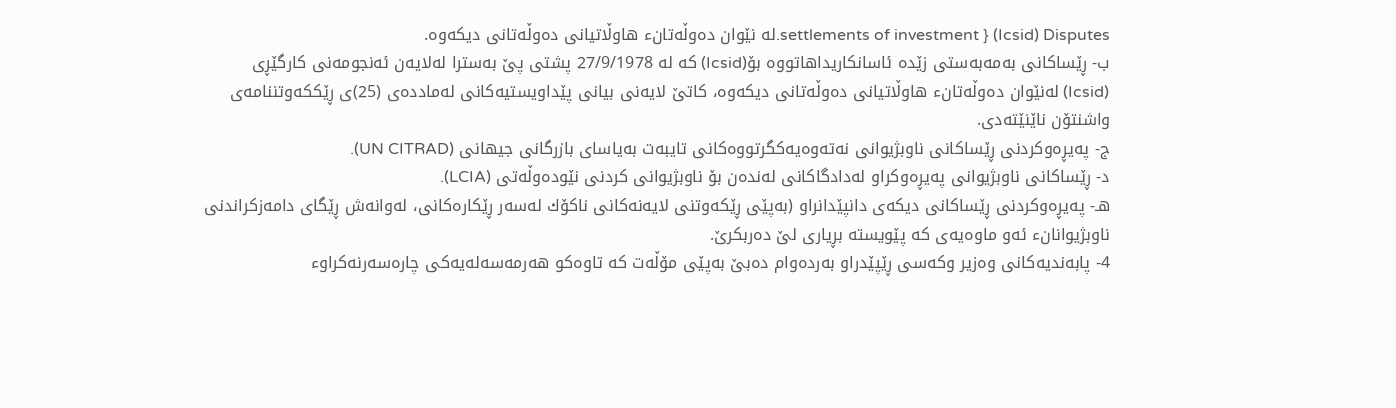settlements of investment } (Icsid) Disputes.له‌ نێوان ده‌وڵه‌تانء هاوڵاتیانی ده‌وڵه‌تانی دیكه‌وه‌.
ب- ڕێساكانی به‌مه‌به‌ستی زێده‌ ئاسانكاریداهاتووه‌ بۆ(Icsid) كه‌ له‌ 27/9/1978 پشتی پێ به‌سترا له‌لایه‌ن ئه‌نجومه‌نی كارگێڕی (Icsid) له‌نێوان ده‌وڵه‌تانء هاوڵاتیانی ده‌وڵه‌تانی دیكه‌وه‌، كاتێ لایه‌نی بیانی پێداویستیه‌كانی له‌مادده‌ی (25)ی ڕێككه‌وتننامه‌ی واشنتۆن ناێنێته‌دی.
ج- په‌یڕه‌وكردنی ڕێساكانی ناوبژیوانی نه‌ته‌وه‌یه‌كگرتووه‌كانی تایبه‌ت به‌یاسای بازرگانی جیهانی (UN CITRAD).
د- ڕێساكانی ناوبژیوانی په‌یڕه‌وكراو له‌دادگاكانی له‌نده‌ن بۆ ناوبژیوانی كردنی نێوده‌وڵه‌تی (LCIA).
هـ- په‌یڕه‌وكردنی ڕێساكانی دیكه‌ی دانپێدانراو (به‌پێی ڕێكه‌وتنی لایه‌نه‌كانی ناكۆك له‌سه‌ر ڕێكاره‌كانی، له‌وانه‌ش ڕێگای دامه‌زكراندنی ناوبژیوانانء ئه‌و ماوه‌یه‌ی كه‌ پێویسته‌ بڕیاری لێ ده‌ربكرێ.
4- پابه‌ندیه‌كانی وه‌زیر وكه‌سی ڕێپێدراو به‌رده‌وام ده‌بێ به‌پێی مۆڵه‌ت كه‌ تاوه‌كو هه‌رمه‌سه‌له‌یه‌كی چاره‌سه‌رنه‌كراوء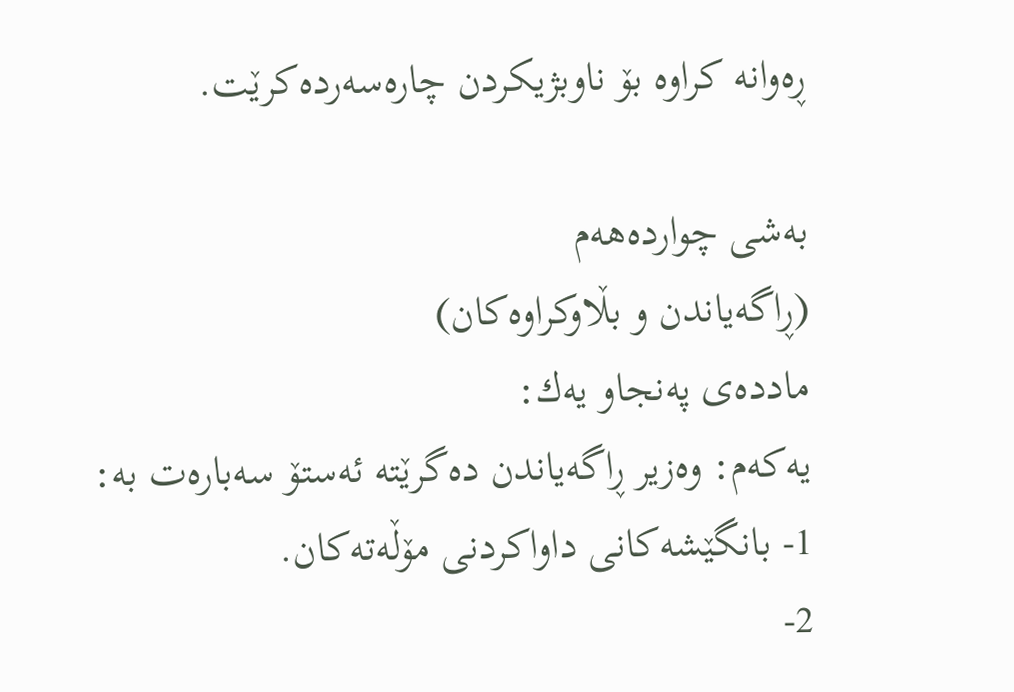ڕه‌وانه‌ كراوه‌ بۆ ناوبژیكردن چاره‌سه‌رده‌كرێت.

به‌شی چوارده‌هه‌م
(ڕاگه‌یاندن و بڵاوكراوه‌كان)
مادده‌ی په‌نجاو یه‌ك:
یه‌كه‌م: وه‌زیر ڕاگه‌یاندن ده‌گرێته‌ ئه‌ستۆ سه‌باره‌ت به‌:
1- بانگێشه‌كانی داواكردنی مۆڵه‌ته‌كان.
2-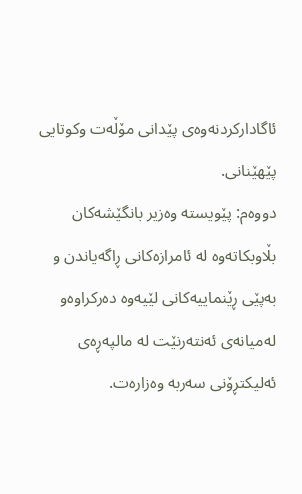ئاگاداركردنه‌وه‌ی پێدانی مۆڵه‌ت وكوتایی پێهێنانی.
دووه‌م: پێویسته‌ وه‌زیر بانگێشه‌كان بڵاوبكاته‌وه‌ له‌ ئامرازه‌كانی ڕاگه‌یاندن و به‌پێی ڕێنماییه‌كانی لێیه‌وه‌ ده‌ركراوه‌و له‌میانه‌ی ئه‌نته‌رنێت له‌ مالپه‌ڕه‌ی ئه‌لیكتڕۆنی سه‌ربه‌ وه‌زاره‌ت.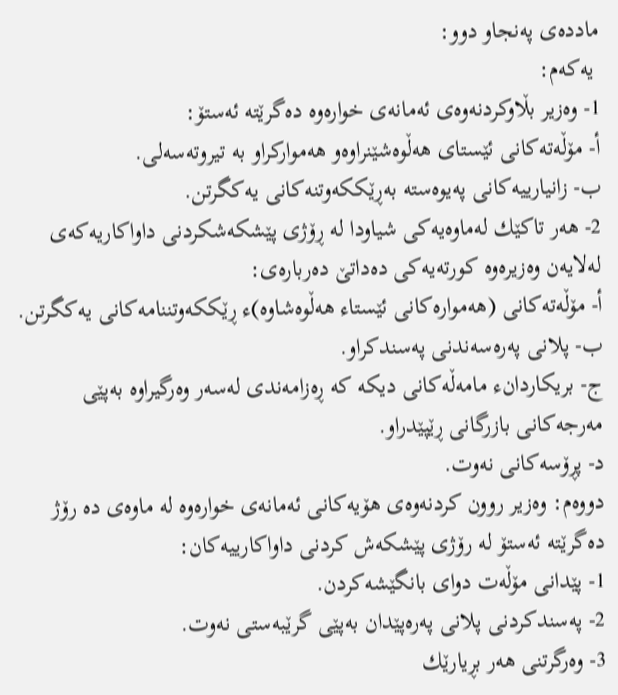مادده‌ی په‌نجاو دوو:
 یه‌كه‌م:
1- وه‌زیر بڵاوكردنه‌وه‌ی ئه‌مانه‌ی خواره‌وه‌ ده‌گرێته‌ ئه‌ستۆ:
أ- مۆڵه‌ته‌كانی ئێستای هه‌ڵوه‌شێنراوه‌و هه‌مواركراو به‌ تیروته‌سه‌لی.
ب- زانیارییه‌كانی په‌یوه‌سته‌ به‌ڕێككه‌وتنه‌كانی یه‌كگرتن.
2- هه‌ر تاكێك له‌ماوه‌یه‌كی شیاودا له‌ ڕۆژی پێشكه‌شكردنی داواكاریه‌كه‌ی له‌لایه‌ن وه‌زیره‌وه‌ كورته‌یه‌كی ده‌داتێ ده‌رباره‌ی:
أ- مۆڵه‌ته‌كانی (هه‌مواره‌كانی ئێستاء هه‌ڵوه‌شاوه‌)ء ڕێككه‌وتننامه‌كانی یه‌كگرتن.
ب- پلانی په‌ره‌سه‌ندنی په‌سندكراو.
ج- بریكاردانء مامه‌ڵه‌كانی دیكه‌ كه‌ ڕه‌زامه‌ندی له‌سه‌ر وه‌رگیراوه‌ به‌پێی مه‌رجه‌كانی بازرگانی ڕێپێدراو.
د- پڕۆسه‌كانی نه‌وت.
دووه‌م: وه‌زیر روون كردنه‌وه‌ی هۆیه‌كانی ئه‌مانه‌ی خواره‌وه‌ له‌ ماوه‌ی ده‌ رۆژ ده‌گرێته‌ ئه‌ستۆ له‌ رۆژی پێشكه‌ش كردنی داواكارییه‌كان:
1- پێدانی مۆڵه‌ت دوای بانگێشه‌كردن.
2- په‌سندكردنی پلانی په‌ره‌پێدان به‌پێی گرێبه‌ستی نه‌وت.
3- وه‌رگرتنی هه‌ر بڕیارێك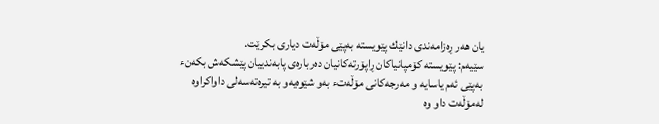یان هه‌ر ڕه‌زامه‌ندی دانێك پێویسته‌ به‌پێی مۆڵه‌ت دیاری بكرێت.
سێیه‌م: پێویسته‌ كۆمپانیاكان ڕاپۆرته‌كانیان ده‌رباره‌ی پابه‌ندییان پێشكه‌ش بكه‌نء به‌پێی ئه‌م یاسایه‌ و مه‌رجه‌كانی مۆڵه‌تء به‌و شێوه‌یه‌و به‌ تیره‌ته‌سه‌لی داواكراوه‌ له‌مۆڵه‌ت داو وه‌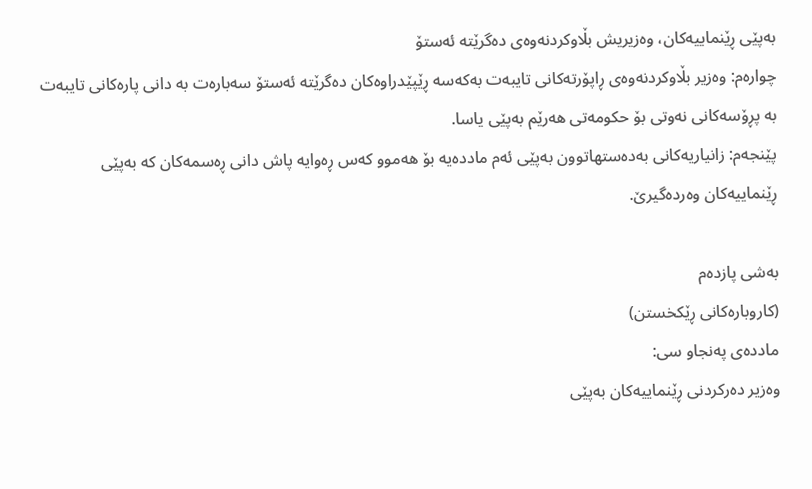به‌پێی ڕێنماییه‌كان، وه‌زیریش بڵاوكردنه‌وه‌ی ده‌گرێته‌ ئه‌ستۆ
چواره‌م: وه‌زیر بڵاوكردنه‌وه‌ی ڕاپۆرته‌كانی تایبه‌ت به‌كه‌سه‌ ڕێپێدراوه‌كان ده‌گرێته‌ ئه‌ستۆ سه‌باره‌ت به‌ دانی پاره‌كانی تایبه‌ت به‌ پڕۆسه‌كانی نه‌وتی بۆ حكومه‌تی هه‌رێم به‌پێی یاسا.
پێنجه‌م: زانیاریه‌كانی به‌ده‌ستهاتوون به‌پێی ئه‌م مادده‌یه‌ بۆ هه‌موو كه‌س ڕه‌وایه‌ پاش دانی ڕه‌سمه‌كان كه‌ به‌پێی ڕێنماییه‌كان وه‌رده‌گیرێ.

به‌شی پازده‌م
(كاروباره‌كانی ڕێكخستن)
مادده‌ی په‌نجاو سی:
وه‌زیر ده‌ركردنی ڕێنماییه‌كان به‌پێی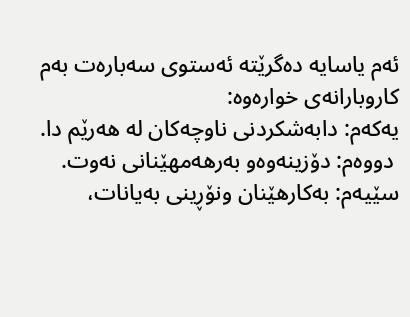ئه‌م یاسایه‌ ده‌گرێته‌ ئه‌ستوی سه‌باره‌ت به‌م كاروبارانه‌ی خواره‌وه‌:
یه‌كه‌م: دابه‌شكردنی ناوچه‌كان له‌ هه‌رێم دا.
 دووه‌م: دۆزینه‌وه‌و به‌رهه‌مهێنانی نه‌وت.
سێیه‌م: به‌كارهێنان ونۆڕینی به‌یانات،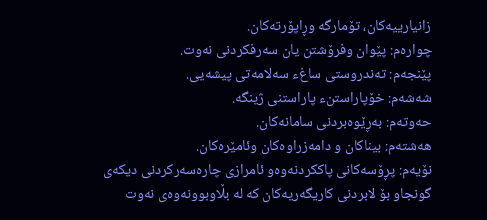زانیارییه‌كان، تۆمارگه‌ وڕاپۆرته‌كان.
چواره‌م: پێوان وفرۆشتن یان سه‌رفكردنی نه‌وت.
پێنجه‌م: ته‌ندروستی ساغء سه‌لامه‌تی پیشه‌یی.
شه‌شه‌م: خۆپاراستنء پاراستنی ژینگه‌.
حه‌وته‌م: به‌ڕێوه‌بردنی سامانه‌كان.
هه‌شته‌م: بیناكان و دامه‌زراوه‌كان وئامێره‌كان.
نۆیه‌م: پڕۆسه‌كانی پاككردنه‌وه‌و ئامرازی چاره‌سه‌ركردنی دیكه‌ی گونجاو بۆ لابردنی كاریگه‌ریه‌كان كه‌ له‌ بڵاوبوونه‌وه‌ی نه‌وت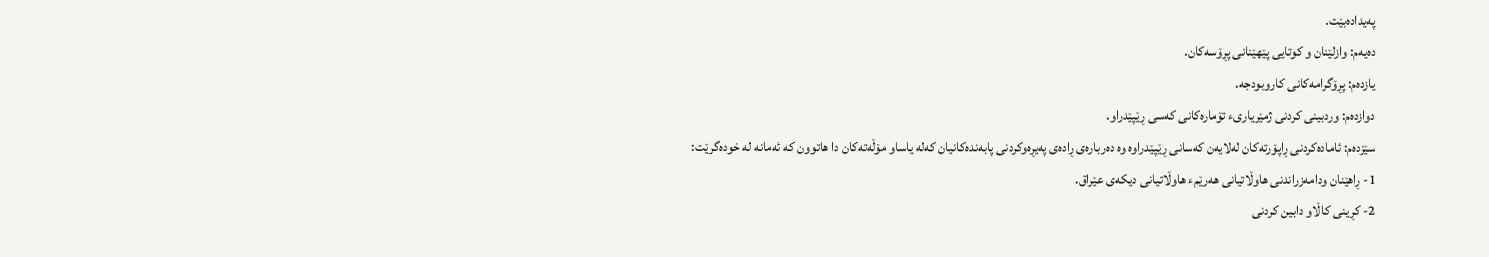په‌یداده‌بێت.
ده‌یه‌م: وازلێنان و كوتایی پێهێنانی پڕۆسه‌كان.
یازده‌م: پڕۆگرامه‌كانی كاروبودجه‌.
دوازده‌م: وردبینی كردنی ژمێریاریء تۆماره‌كانی كه‌سی ڕێپێدراو.
سێزده‌م: ئاماده‌كردنی ڕاپۆرته‌كان له‌لایه‌ن كه‌سانی ڕێپێدراوه‌ وه‌ ده‌رباره‌ی ڕاده‌ی په‌یڕه‌وكردنی پابه‌نده‌كانیان كه‌له‌ یاساو مۆڵه‌ته‌كان دا هاتوون كه‌ ئه‌مانه‌ له‌ خوده‌گرێت:
1- ڕاهێنان ودامه‌زراندنی هاوڵاتیانی هه‌رێمء هاوڵاتیانی دیكه‌ی عێراق.
2- كڕینی كاڵاو دابین كردنی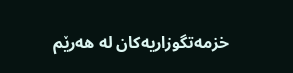خزمه‌تگوزاریه‌كان له‌ هه‌رێم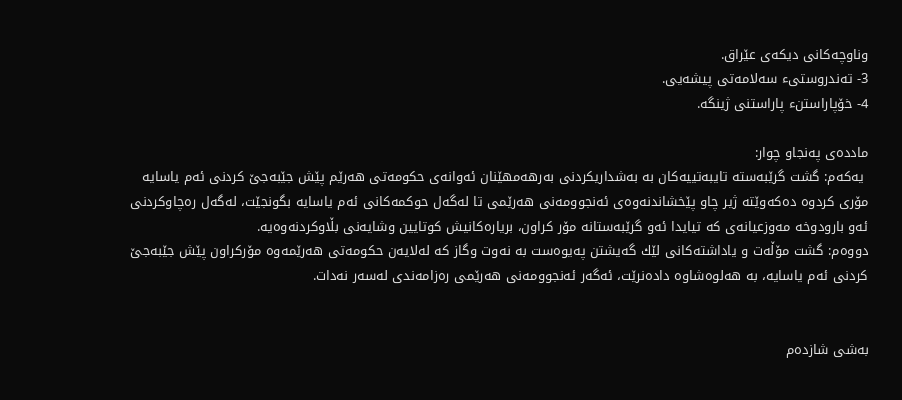وناوچه‌كانی دیكه‌ی عێراق.
3- ته‌ندروستیء سه‌لامه‌تی پیشه‌یی.
4- خۆپاراستنء پاراستنی ژینگه‌.

مادده‌ی په‌نجاو چوار:
 یه‌كه‌م: گشت گرێبه‌سته‌ تایبه‌تییه‌كان به‌ به‌شداریكردنی به‌رهه‌مهێنان ئه‌وانه‌ی حكومه‌تی هه‌رێم پێش جێبه‌جێ كردنی ئه‌م یاسایه‌ مۆری كردوه‌ ده‌كه‌وێته‌ ژیر چاو پێخشاندنه‌وه‌ی ئه‌نجوومه‌نی هه‌رێمی تا له‌گه‌ل حوكمه‌كانی ئه‌م یاسایه‌ بگونجێت، له‌گه‌ل ره‌چاوكردنی ئه‌و بارودوخه‌ مه‌وزعیانه‌ی كه‌ تیایدا ئه‌و گرێبه‌ستانه‌ مۆر كراون، بریاره‌كانیش كوتایین وشایه‌نی بڵاوكردنه‌وه‌یه‌.
دووه‌م: گشت مۆڵه‌ت و یاداشته‌كانی لێك گه‌یشتن په‌یوه‌ست به‌ نه‌وت وگاز كه‌ له‌لایه‌ن حكومه‌تی هه‌رێمه‌وه‌ مۆركراون پێش جێبه‌جێ كردنی ئه‌م یاسایه‌، به‌ هه‌لوه‌شاوه‌ داده‌نرێت، ئه‌گه‌ر ئه‌نجوومه‌نی هه‌رێمی ره‌زامه‌ندی له‌سه‌ر نه‌دات.


به‌شی شازده‌م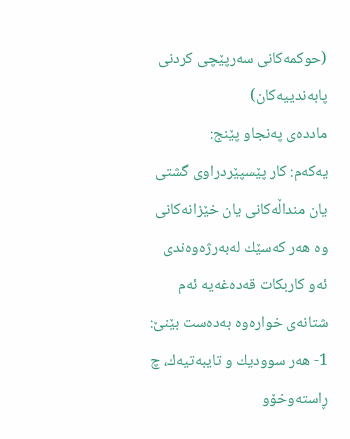(حوكمه‌كانی سه‌رپێچی كردنی پابه‌ندییه‌كان)
مادده‌ی په‌نجاو پێنج:
یه‌كه‌م: كار پێسپێردراوی گشتی یان منداڵه‌كانی یان خێزانه‌كانی وه‌ هه‌ر كه‌سێك له‌به‌رژه‌وه‌ندی ئه‌و كاربكات قه‌ده‌غه‌یه‌ ئه‌م شتانه‌ی خواره‌وه‌ به‌ده‌ست بێنێ:
1- هه‌ر سوودیك و تایبه‌تیه‌ك، چ ڕاسته‌وخۆو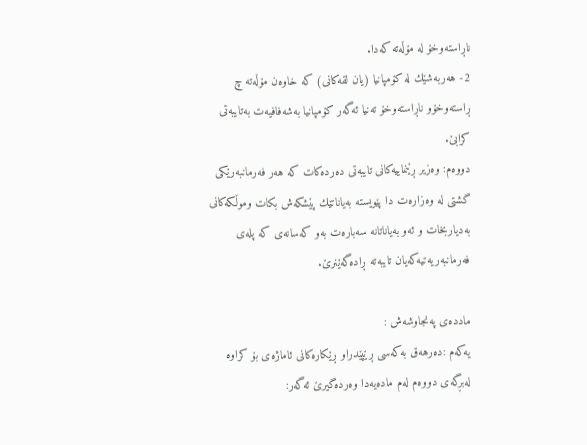ناڕاسته‌وخۆ له‌ مۆڵه‌ته‌ كه‌دا.
2- هه‌ربه‌شێك له‌ كۆمپانیا (یان لقه‌كانی) كه‌ خاوه‌ن مۆڵه‌ته‌ چ ڕاسته‌وخۆو ناڕاسته‌وخۆ ته‌نیا ئه‌گه‌ر كۆمپانیا به‌شه‌فافیه‌ت به‌تایبه‌تی كرابێ.
دووه‌م: وه‌زیر ڕێنماییه‌كانی تایبه‌تی ده‌رده‌كات كه‌ هه‌ر فه‌رمانبه‌رێكی گشتی له‌ وه‌زاره‌ت دا پێویسته‌ به‌یاناتێك پێشكه‌ش بكات وموڵكه‌كانی به‌دیاربخات و ئه‌و به‌یاناتانه‌ سه‌باره‌ت به‌و كه‌سانه‌ی كه‌ پله‌ی فه‌رمانبه‌ریه‌تیه‌كه‌یان تایبه‌ته‌ ڕاده‌گه‌ێنرێ.

مادده‌ی په‌نجاوشه‌ش :
یه‌كه‌م :ده‌رهه‌ق به‌كه‌سی ڕێپێدراو ڕێكاره‌كانی ئاماژه‌ی بۆ كراوه‌ له‌بڕگه‌ی دووه‌م له‌م ماده‌یه‌دا وه‌رده‌گیرێ ئه‌گه‌ر: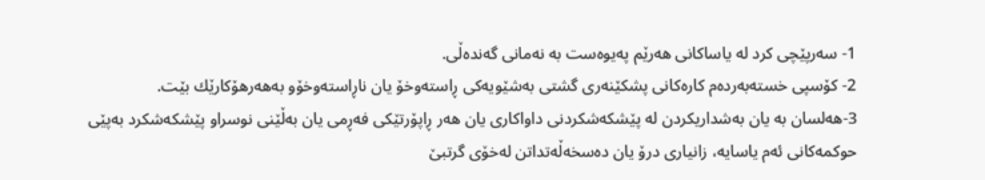1- سه‌رپێچی كرد له‌ یاساكانی هه‌رێم په‌یوه‌ست به‌ نه‌مانی گه‌نده‌ڵی.
2- كۆسپی خسته‌به‌رده‌م كاره‌كانی پشكێنه‌ری گشتی به‌شێویه‌كی ڕاسته‌وخۆ یان ناڕاسته‌وخۆو به‌هه‌رهۆكارێك بێت.
3-هه‌لسان به‌ یان به‌شداریكردن له‌ پێشكه‌شكردنی داواكاری یان هه‌ر ڕاپۆرتێكی فه‌ڕمی یان به‌ڵێنی نوسراو پێشكه‌شكرد به‌پێی حوكمه‌كانی ئه‌م یاسایه‌، زانیاری درۆ یان ده‌سخه‌ڵه‌تداتن له‌خۆی گرتبێ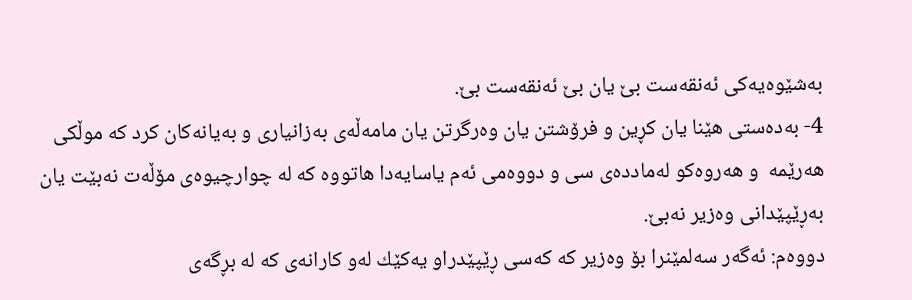به‌شێوه‌یه‌كی ئه‌نقه‌ست بێ یان بێ ئه‌نقه‌ست بێ.
4- به‌ده‌ستی هێنا یان كڕین و فرۆشتن یان وه‌رگرتن یان مامه‌ڵه‌ی به‌زانیاری و به‌یانه‌كان كرد كه‌ موڵكی هه‌رێمه‌  و هه‌روه‌كو له‌مادده‌ی سی و دووه‌می ئه‌م یاسایه‌دا هاتووه‌ كه‌ له‌ چوارچیوه‌ی مۆڵه‌ت نه‌بێت یان به‌ڕێپێدانی وه‌زیر نه‌بێ.
دووه‌م: ئه‌گه‌ر سه‌لمێنرا بۆ وه‌زیر كه‌ كه‌سی ڕێپێدراو یه‌كێك له‌و كارانه‌ی كه‌ له‌ بڕگه‌ی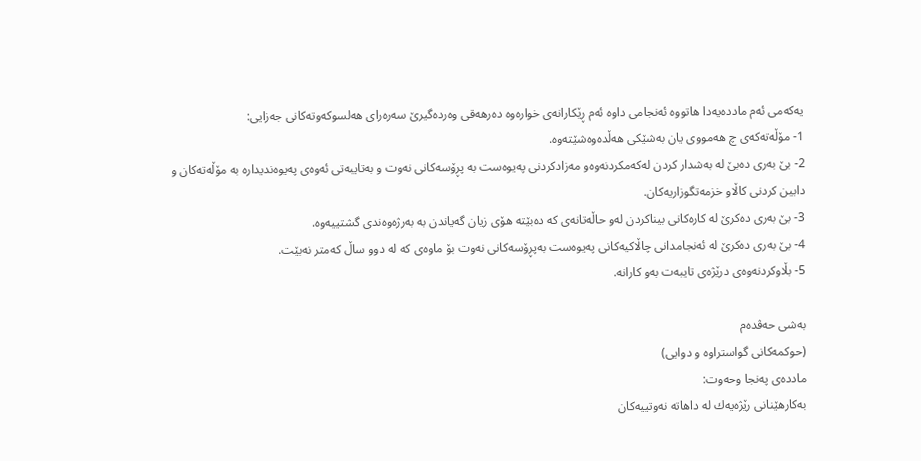یه‌كه‌می ئه‌م مادده‌یه‌دا هاتووه‌ ئه‌نجامی داوه‌ ئه‌م ڕێكارانه‌ی خواره‌وه‌ ده‌رهه‌قی وه‌رده‌گیرێ سه‌ره‌رای هه‌لسوكه‌وته‌كانی جه‌زایی:
1- مۆڵه‌ته‌كه‌ی چ هه‌مووی یان به‌شێكی هه‌ڵده‌وه‌شێته‌وه‌.
2- بێ به‌ری ده‌بێ له‌ به‌شدار كردن له‌كه‌مكردنه‌وه‌و مه‌زادكردنی په‌یوه‌ست به‌ پڕۆسه‌كانی نه‌وت و به‌تایبه‌تی ئه‌وه‌ی په‌یوه‌ندیداره‌ به‌ مۆڵه‌ته‌كان و دابین كردنی كاڵاو خزمه‌تگوزاریه‌كان.
3- بێ به‌ری ده‌كرێ له‌ كاره‌كانی بیناكردن له‌و حاڵه‌تانه‌ی كه‌ ده‌بێته‌ هۆی زیان گه‌یاندن به‌ به‌رژه‌وه‌ندی گشتییه‌وه‌.
4- بێ به‌ری ده‌كرێ له‌ ئه‌نجامدانی چاڵاكیه‌كانی په‌یوه‌ست به‌پڕۆسه‌كانی نه‌وت بۆ ماوه‌ی كه‌ له‌ دوو ساڵ كه‌متر نه‌بێت.
5- بڵاوكردنه‌وه‌ی درێژه‌ی تایبه‌ت به‌و كارانه‌.

به‌شی حه‌ڤده‌م
(حوكمه‌كانی گواستراوه‌ و دوایی)
مادده‌ی په‌نجا وحه‌وت:
به‌كارهێنانی رێژه‌یه‌ك له‌ داهاته‌ نه‌وتییه‌كان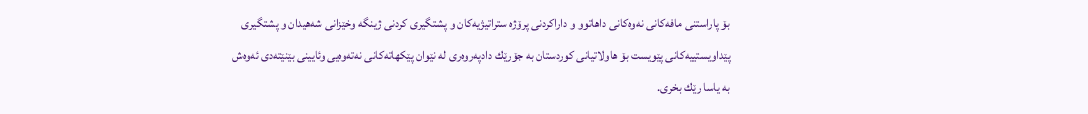بۆ پاراستنی مافه‌كانی نه‌وه‌كانی داهاتوو و داراكردنی پرۆژه‌ ستراتیژیه‌كان و پشتگیری كردنی ژینگه‌ وخێزانی شه‌هیدان و پشتگیری پێداویستییه‌كانی پێویست بۆ هاولاتیانی كوردستان به‌ جۆرێك دادپه‌روه‌ری له‌ نێوان پێكهاته‌كانی نه‌ته‌وه‌یی وئایینی بێنێته‌دی ئه‌وه‌ش به‌ یاسا رێك بخری.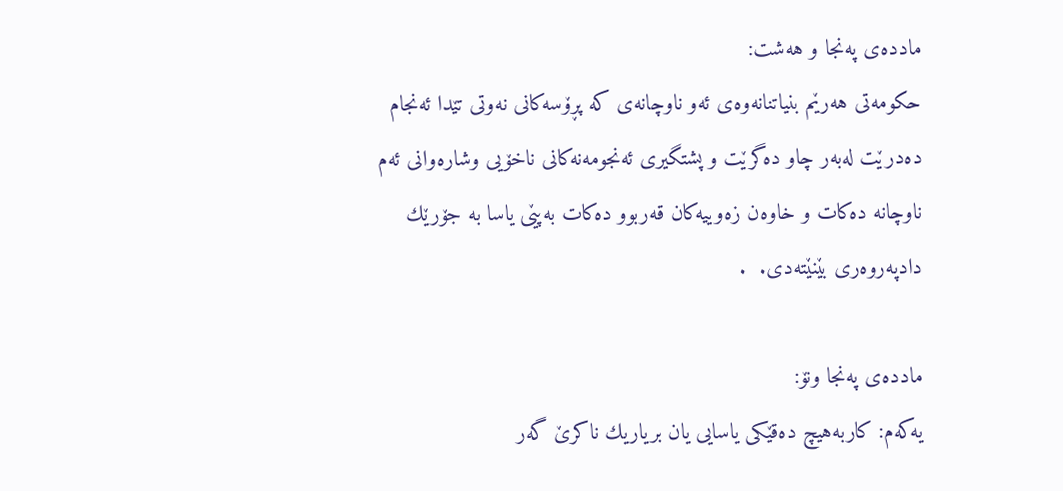مادده‌ی په‌نجا و هه‌شت:
حكومه‌تی هه‌رێم بنیاتنانه‌وه‌ی ئه‌و ناوچانه‌ی كه‌ پڕۆسه‌كانی نه‌وتی تێدا ئه‌نجام ده‌درێت له‌به‌ر چاو ده‌گرێت و پشتگیری ئه‌نجومه‌نه‌كانی ناخۆیی وشاره‌وانی ئه‌م ناوچانه‌ ده‌كات و خاوه‌ن زه‌وییه‌كان قه‌ربوو ده‌كات به‌پێی یاسا به‌ جۆرێك دادپه‌روه‌ری بێنێته‌دی.  .

مادده‌ی په‌نجا ونۆ:
یه‌كه‌م: كاربه‌هیچ ده‌قێكی یاسایی یان بریاریك ناكرێ گه‌ر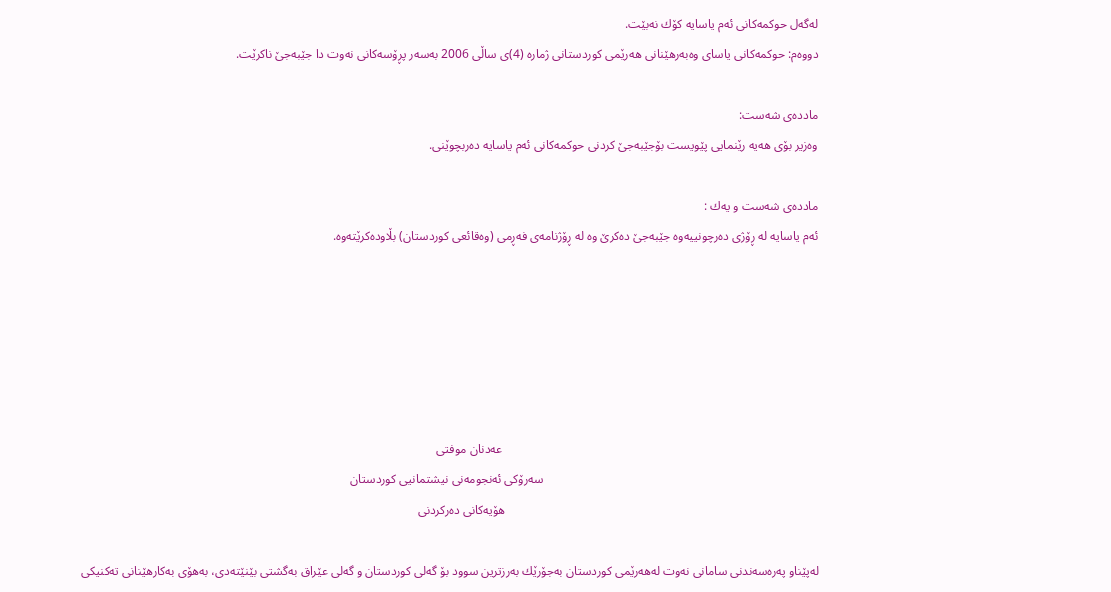له‌گه‌ل حوكمه‌كانی ئه‌م یاسایه‌ كۆك نه‌بێت.
دووه‌م: حوكمه‌كانی یاسای وه‌به‌رهێنانی هه‌رێمی كوردستانی ژماره‌ (4)ی ساڵی 2006 به‌سه‌ر پڕۆسه‌كانی نه‌وت دا جێبه‌جێ ناكرێت.

مادده‌ی شه‌ست:
وه‌زیر بۆی هه‌یه‌ رێنمایی پێویست بۆجێبه‌جێ كردنی حوكمه‌كانی ئه‌م یاسایه‌ ده‌ربچوێنی.

مادده‌ی شه‌ست و یه‌ك :
ئه‌م یاسایه‌ له‌ ڕۆژی ده‌رچونییه‌وه‌ جێبه‌جێ ده‌كرێ وه‌ له‌ ڕۆژنامه‌ی فه‌ڕمی (وه‌قائعی كوردستان) بڵاوده‌كرێته‌وه‌.






                                                                                                     عه‌دنان موفتی
                                                                                        سه‌رۆكی ئه‌نجومه‌نی نیشتمانیی كوردستان
                                                                                                    هۆیه‌كانی ده‌ركردنی

له‌پێناو په‌ره‌سه‌ندنی سامانی نه‌وت له‌هه‌رێمی كوردستان به‌جۆرێك به‌رزترین سوود بۆ گه‌لی كوردستان و گه‌لی عێراق به‌گشتی بێنێته‌دی، به‌هۆی به‌كارهێنانی ته‌كنیكی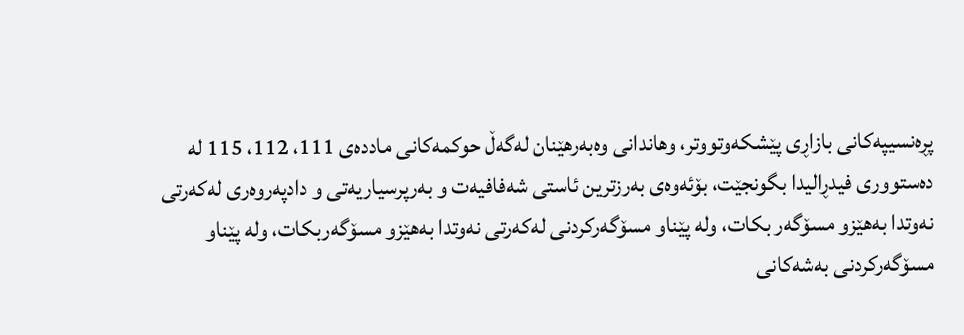پڕه‌نسیپه‌كانی بازاڕی پێشكه‌وتووتر، وهاندانی وه‌به‌رهێنان له‌گه‌ڵ حوكمه‌كانی مادده‌ی 111، 112، 115 له‌ ده‌ستووری فیدڕالیدا بگونجێت، بۆئه‌وه‌ی به‌رزترین ئاستی شه‌فافیه‌ت و به‌رپرسیاریه‌تی و دادپه‌روه‌ری له‌كه‌رتی نه‌وتدا به‌هێزو مسۆگه‌ر بكات، وله‌ پێناو مسۆگه‌ركردنی له‌كه‌رتی نه‌وتدا به‌هێزو مسۆگه‌ربكات، وله‌ پێناو مسۆگه‌ركردنی به‌شه‌كانی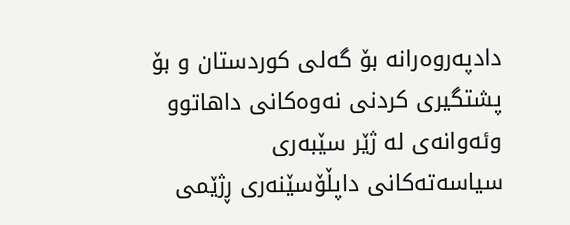دادپه‌روه‌رانه‌ بۆ گه‌لی كوردستان و بۆ پشتگیری كردنی نه‌وه‌كانی داهاتوو وئه‌وانه‌ی له‌ ژێر سێبه‌ری سیاسه‌ته‌كانی داپڵۆسێنه‌ری ڕژێمی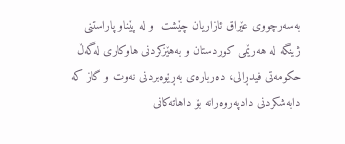به‌سه‌رچووی عێراق ئازاریان چێشت  و له‌ پێناو پاراستنی ژینگه‌ له‌ هه‌رێمی كوردستان و به‌هێزكردنی هاوكاری له‌گه‌ڵ حكومه‌تی فیدڕالی، ده‌رباره‌ی به‌ڕێوه‌بردنی نه‌وت و گاز كه‌ دابه‌شكردنی دادپه‌روه‌رانه‌ بۆ داهاته‌كانی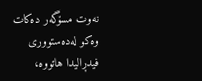نه‌وت مسۆگه‌ر ده‌كات وه‌كو له‌ده‌ستووری فیدڕالیدا هاتووه‌،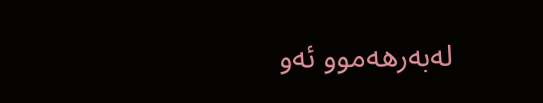له‌به‌رهه‌موو ئه‌و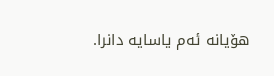هۆیانه‌ ئه‌م یاسایه‌ دانرا.